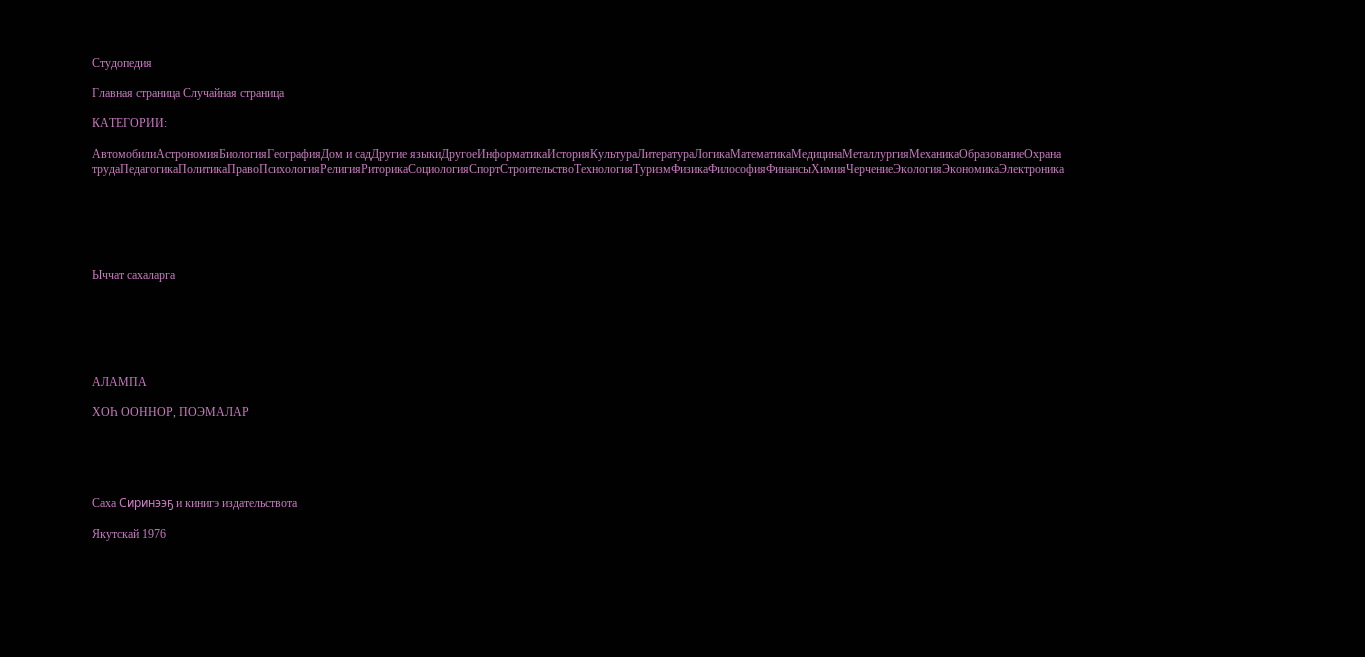Студопедия

Главная страница Случайная страница

КАТЕГОРИИ:

АвтомобилиАстрономияБиологияГеографияДом и садДругие языкиДругоеИнформатикаИсторияКультураЛитератураЛогикаМатематикаМедицинаМеталлургияМеханикаОбразованиеОхрана трудаПедагогикаПолитикаПравоПсихологияРелигияРиторикаСоциологияСпортСтроительствоТехнологияТуризмФизикаФилософияФинансыХимияЧерчениеЭкологияЭкономикаЭлектроника






Ыччат сахаларга






АЛАМПА

ХОҺ ООННОР, ПОЭМАЛАР





Саха Сиринээҕ и кинигэ издательствота

Якутскай 1976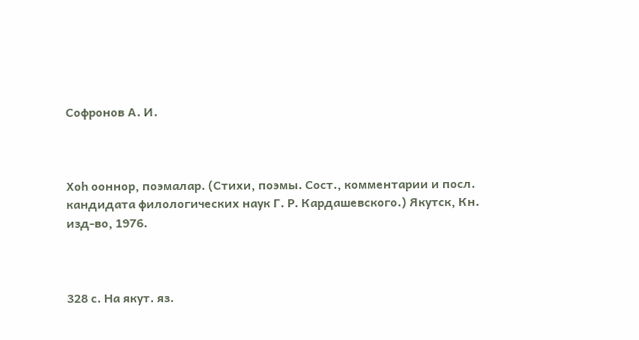Софронов А. И.



Хоһ ооннор, поэмалар. (Стихи, поэмы. Сост., комментарии и посл. кандидата филологических наук Г. Р. Кардашевского.) Якутск, Кн. изд-во, 1976.



328 с. На якут. яз.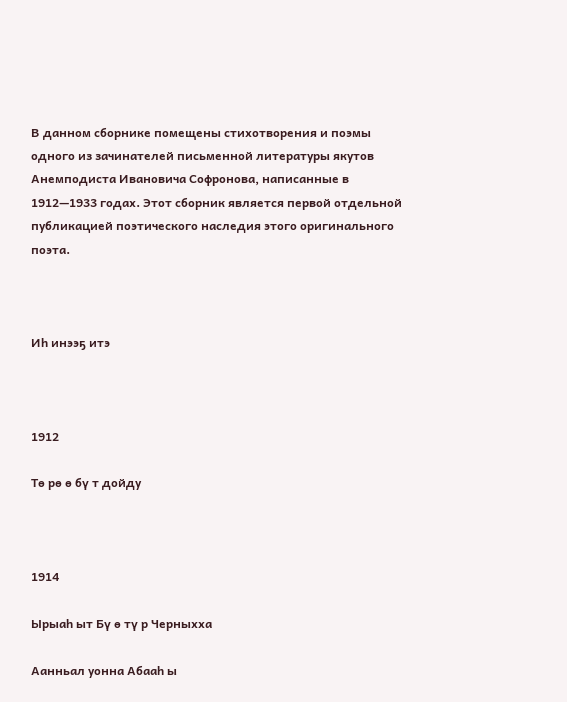В данном сборнике помещены стихотворения и поэмы одного из зачинателей письменной литературы якутов Анемподиста Ивановича Софронова, написанные в 1912—1933 годах. Этот сборник является первой отдельной публикацией поэтического наследия этого оригинального поэта.



Иһ инээҕ итэ



1912

Тө рө ө бү т дойду



1914

Ырыаһ ыт Бү ө тү р Черныхха

Аанньал уонна Абааһ ы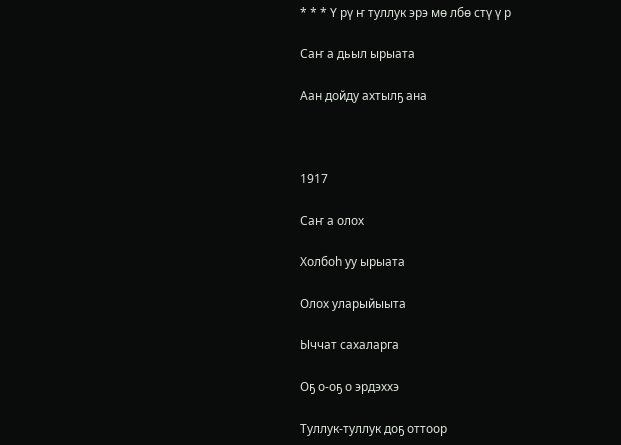* * * Ү рү ҥ туллук эрэ мө лбө стү ү р

Саҥ а дьыл ырыата

Аан дойду ахтылҕ ана



1917

Саҥ а олох

Холбоһ уу ырыата

Олох уларыйыыта

Ыччат сахаларга

Оҕ о-оҕ о эрдэххэ

Туллук-туллук доҕ оттоор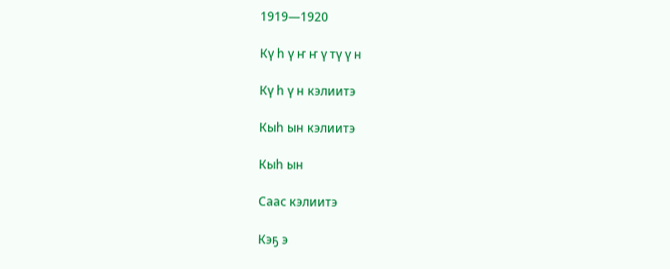1919—1920

Кү һ ү ҥ ҥ ү тү ү н

Кү һ ү н кэлиитэ

Кыһ ын кэлиитэ

Кыһ ын

Саас кэлиитэ

Кэҕ э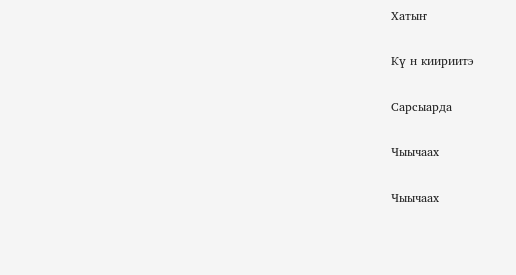Хатыҥ

Кү н киириитэ

Сарсыарда

Чыычаах

Чыычаах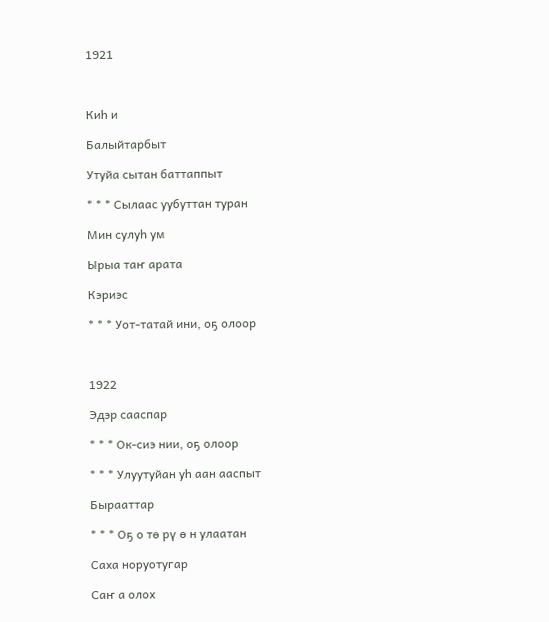1921



Киһ и

Балыйтарбыт

Утуйа сытан баттаппыт

* * * Сылаас уубуттан туран

Мин сулуһ ум

Ырыа таҥ арата

Кэриэс

* * * Уот-татай ини, оҕ олоор



1922

Эдэр сааспар

* * * Ок-сиэ нии, оҕ олоор

* * * Улуутуйан уһ аан ааспыт

Бырааттар

* * * Оҕ о тө рү ө н улаатан

Саха норуотугар

Саҥ а олох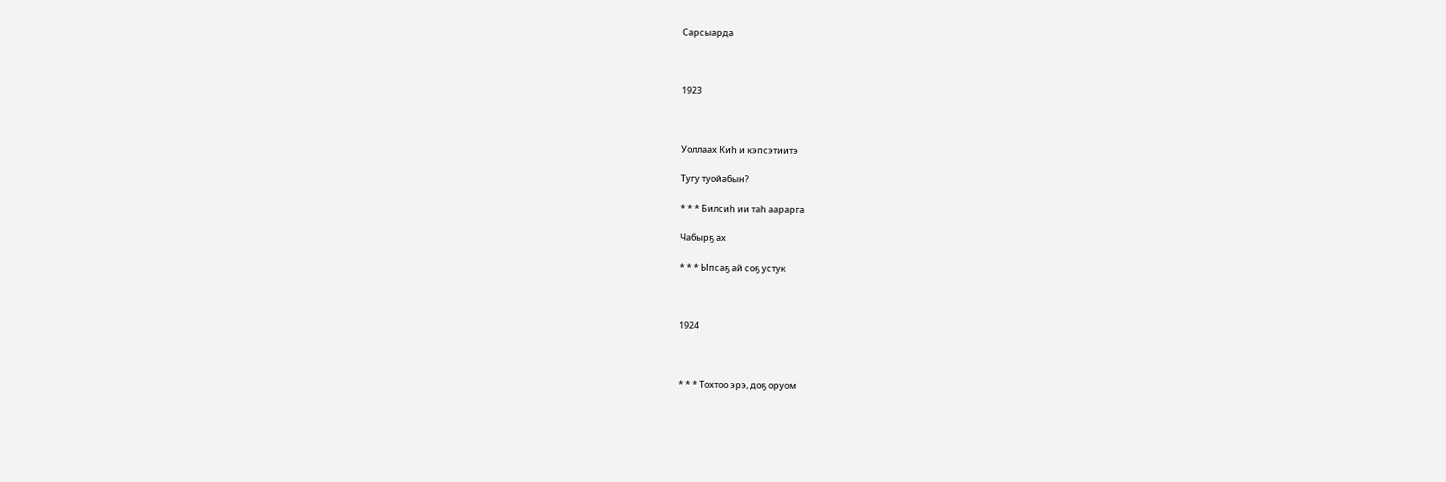Сарсыарда



1923



Уоллаах Киһ и кэпсэтиитэ

Тугу туойабын?

* * * Билсиһ ии таһ аарарга

Чабырҕ ах

* * * Ыпсаҕ ай соҕ устук



1924



* * * Тохтоо эрэ, доҕ оруом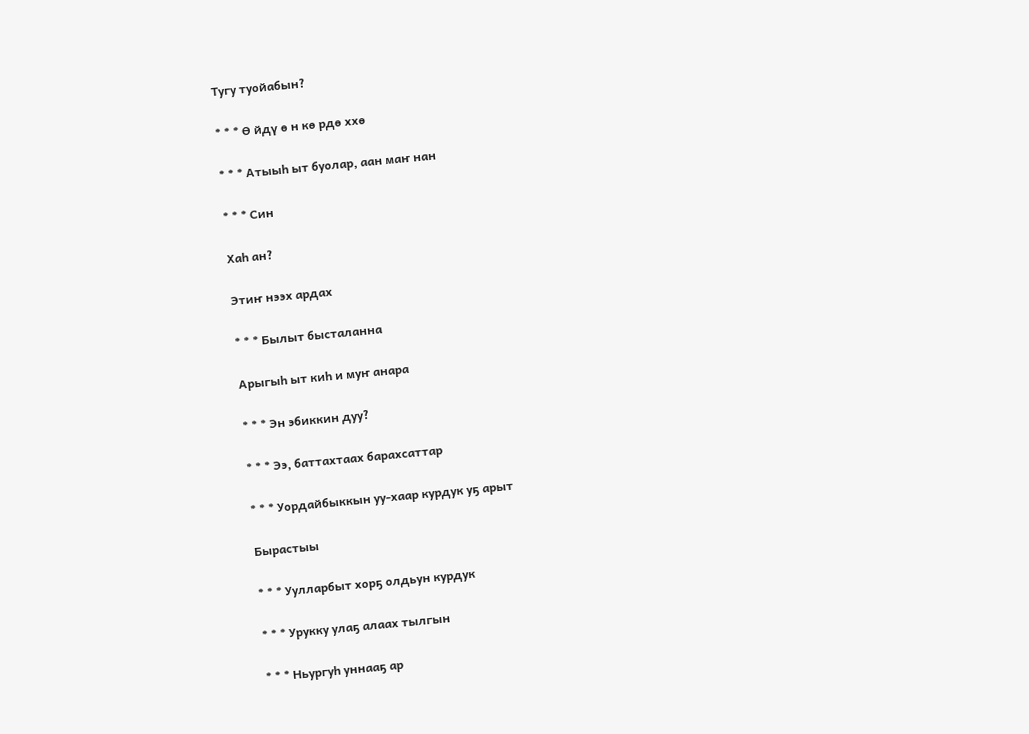Тугу туойабын?

* * * Ө йдү ө н кө рдө ххө

* * * Атыыһ ыт буолар, аан маҥ нан

* * * Син

Хаһ ан?

Этиҥ нээх ардах

* * * Былыт бысталанна

Арыгыһ ыт киһ и муҥ анара

* * * Эн эбиккин дуу?

* * * Ээ, баттахтаах барахсаттар

* * * Уордайбыккын уу-хаар курдук уҕ арыт

Бырастыы

* * * Уулларбыт хорҕ олдьун курдук

* * * Урукку улаҕ алаах тылгын

* * * Ньургуһ уннааҕ ар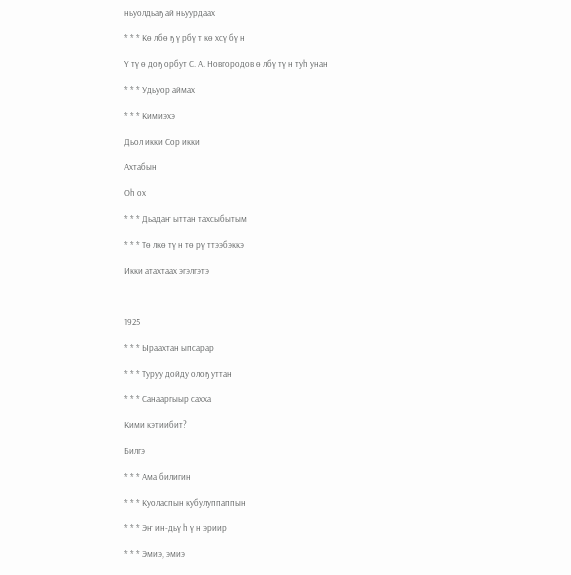ньуолдьаҕ ай ньуурдаах

* * * Кө лбө ҕ ү рбү т кө хсү бү н

Ү тү ө доҕ орбут С. А. Новгородов ө лбү тү н туһ унан

* * * Удьуор аймах

* * * Кимиэхэ

Дьол икки Сор икки

Ахтабын

Оһ ох

* * * Дьадаҥ ыттан тахсыбытым

* * * Тө лкө тү н тө рү ттээбэккэ

Икки атахтаах эгэлгэтэ



1925

* * * Ыраахтан ыпсарар

* * * Туруу дойду олоҕ уттан

* * * Санааргыыр сахха

Кими кэтиибит?

Билгэ

* * * Ама билигин

* * * Куоласпын кубулуппаппын

* * * Эҥ ин-дьү һ ү н эриир

* * * Эмиэ, эмиэ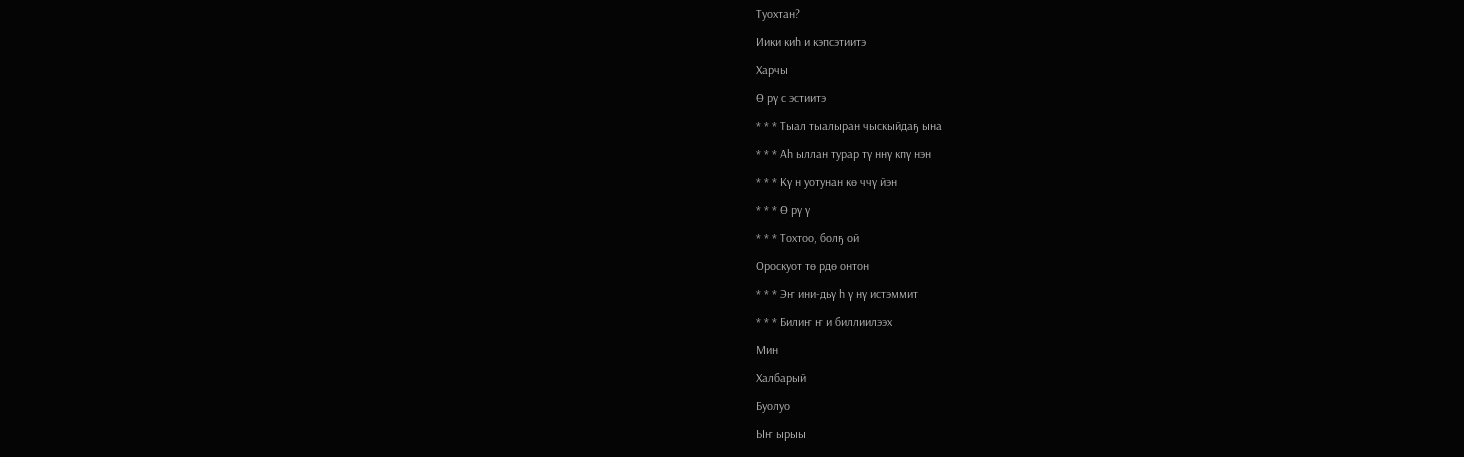Туохтан?

Иики киһ и кэпсэтиитэ

Харчы

Ө рү с эстиитэ

* * * Тыал тыалыран чыскыйдаҕ ына

* * * Аһ ыллан турар тү ннү кпү нэн

* * * Кү н уотунан кө ччү йэн

* * * Ө рү ү

* * * Тохтоо, болҕ ой

Ороскуот тө рдө онтон

* * * Эҥ ини-дьү һ ү нү истэммит

* * * Билиҥ ҥ и биллиилээх

Мин

Халбарый

Буолуо

Ыҥ ырыы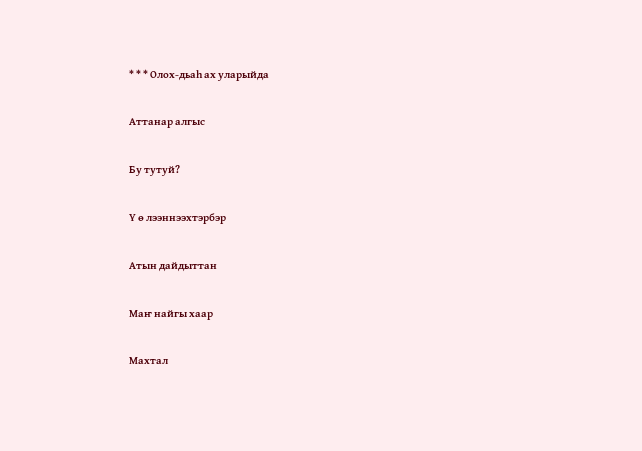* * * Олох-дьаһ ах уларыйда

Аттанар алгыс

Бу тутуй?

Ү ө лээннээхтэрбэр

Атын дайдыттан

Маҥ найгы хаар

Махтал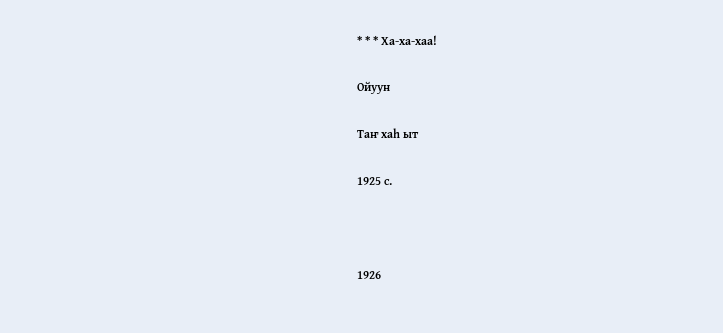* * * Ха-ха-хаа!

Ойуун

Таҥ хаһ ыт

1925 с.



1926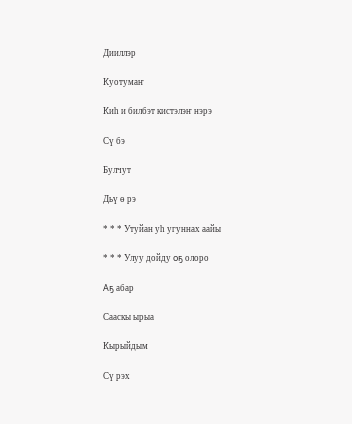Дииллэр

Куотумаҥ

Киһ и билбэт кистэлэҥ нэрэ

Сү бэ

Булчут

Дьү ө рэ

* * * Утуйан уһ угуннах аайы

* * * Улуу дойду оҕ олоро

Аҕ абар

Сааскы ырыа

Кырыйдым

Сү рэх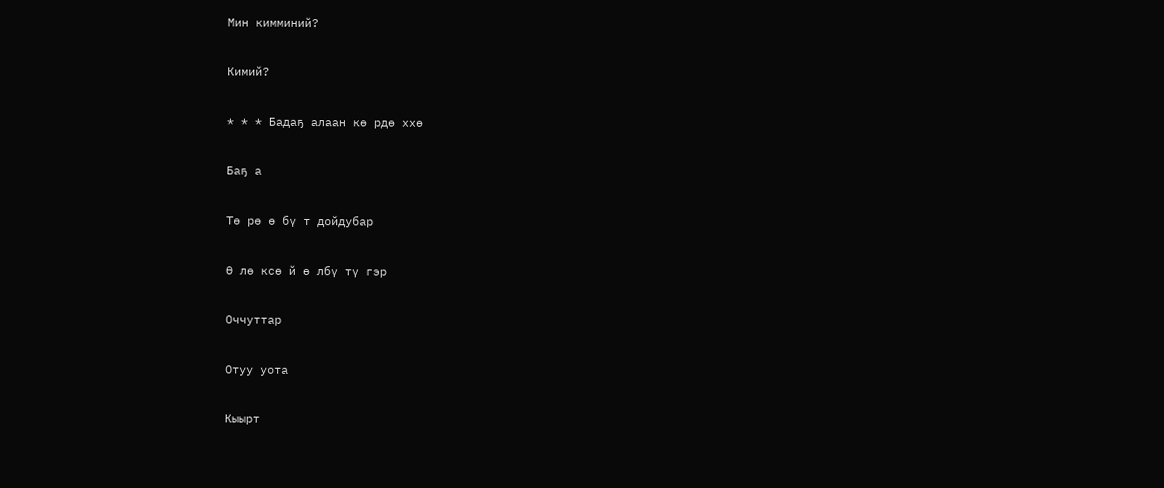Мин кимминий?

Кимий?

* * * Бадаҕ алаан кө рдө ххө

Баҕ а

Тө рө ө бү т дойдубар

Ө лө ксө й ө лбү тү гэр

Оччуттар

Отуу уота

Кыырт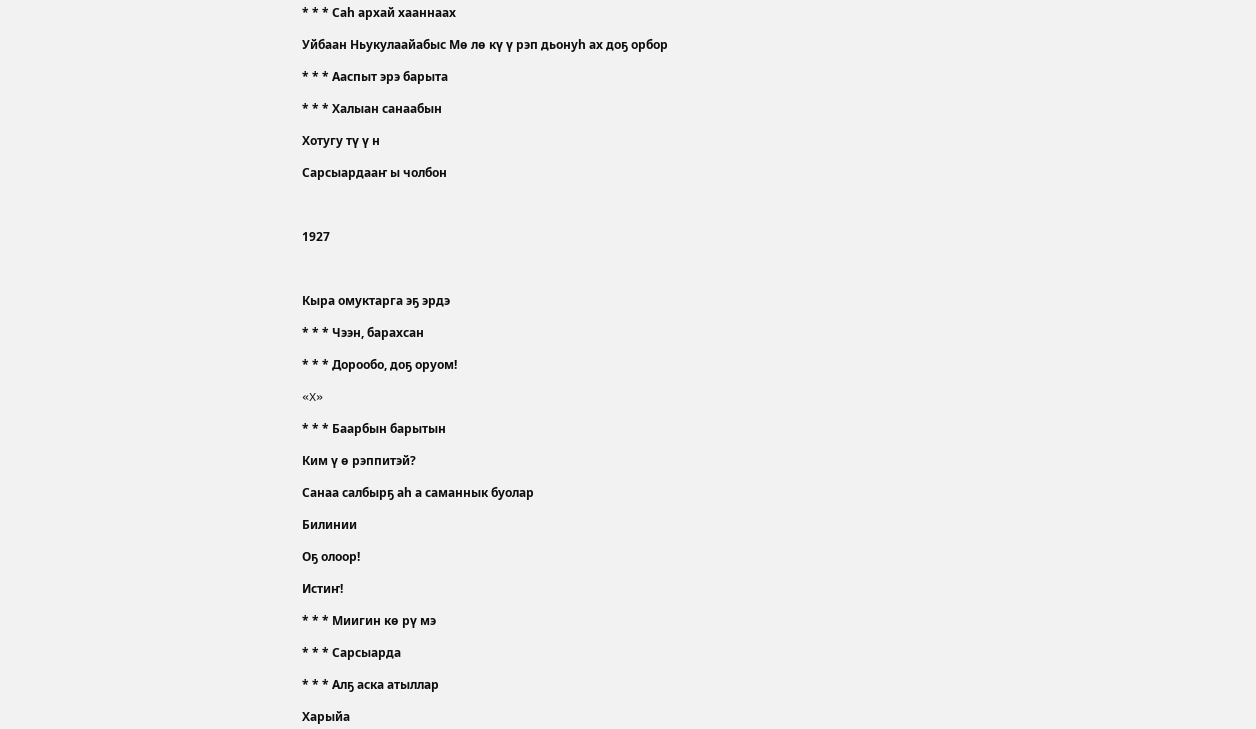* * * Саһ архай хааннаах

Уйбаан Ньукулаайабыс Мө лө кү ү рэп дьонуһ ах доҕ орбор

* * * Ааспыт эрэ барыта

* * * Халыан санаабын

Хотугу тү ү н

Сарсыардааҥ ы чолбон



1927



Кыра омуктарга эҕ эрдэ

* * * Чээн, барахсан

* * * Дорообо, доҕ оруом!

«X»

* * * Баарбын барытын

Ким ү ө рэппитэй?

Санаа салбырҕ аһ а саманнык буолар

Билинии

Оҕ олоор!

Истиҥ!

* * * Миигин кө рү мэ

* * * Сарсыарда

* * * Алҕ аска атыллар

Харыйа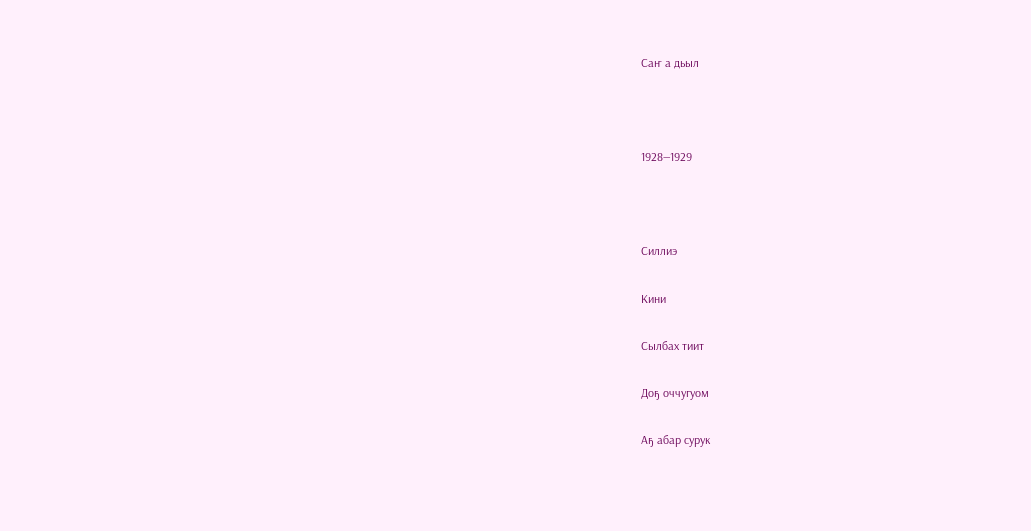Саҥ а дьыл



1928—1929



Силлиэ

Кини

Сылбах тиит

Доҕ оччугуом

Аҕ абар сурук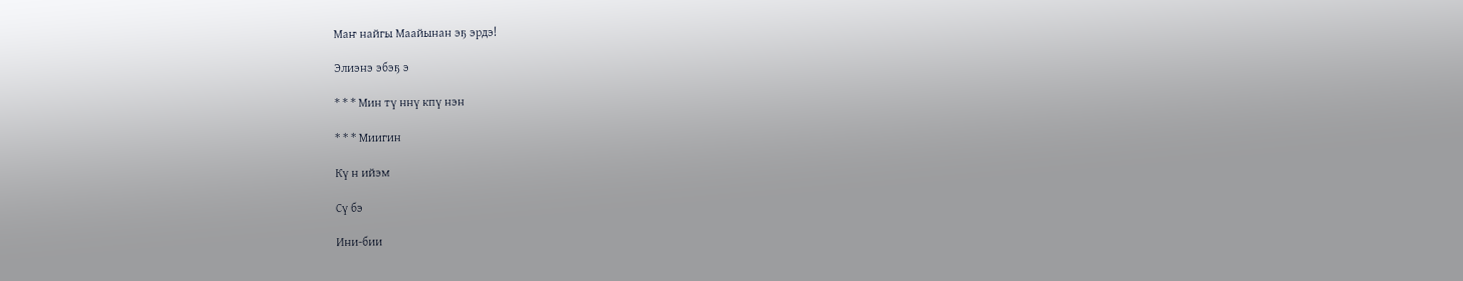Маҥ найгы Маайынан эҕ эрдэ!

Элиэнэ эбэҕ э

* * * Мин тү ннү кпү нэн

* * * Миигин

Кү н ийэм

Сү бэ

Ини-бии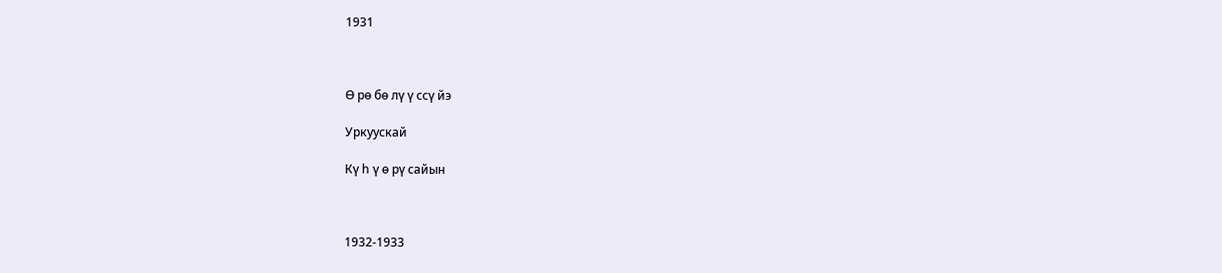1931



Ө рө бө лү ү ссү йэ

Уркуускай

Кү һ ү ө рү сайын



1932-1933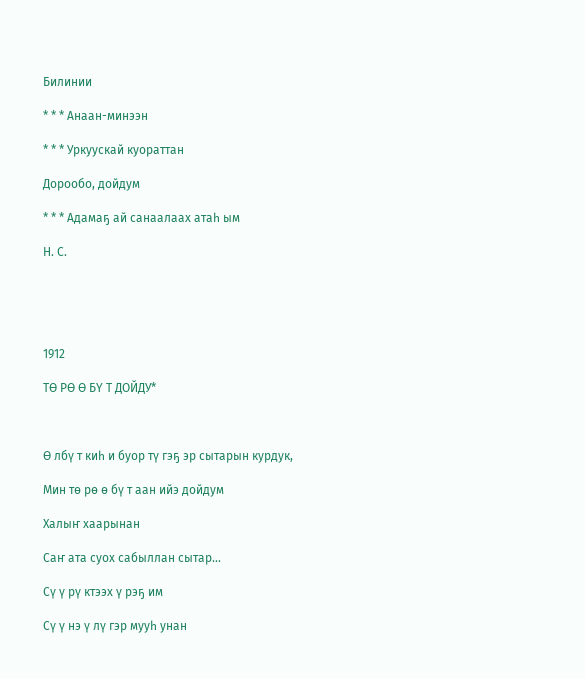Билинии

* * * Анаан-минээн

* * * Уркуускай куораттан

Дорообо, дойдум

* * * Адамаҕ ай санаалаах атаһ ым

Н. С.





1912

ТӨ РӨ Ө БҮ Т ДОЙДУ*



Ө лбү т киһ и буор тү гэҕ эр сытарын курдук,

Мин тө рө ө бү т аан ийэ дойдум

Халыҥ хаарынан

Саҥ ата суох сабыллан сытар...

Сү ү рү ктээх ү рэҕ им

Сү ү нэ ү лү гэр мууһ унан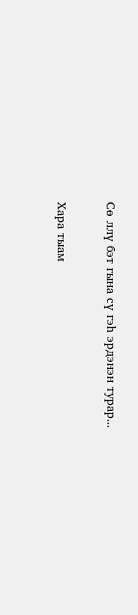Сө ллү бэт гына сү гэһ эрдэнэн турар...

Хара тыам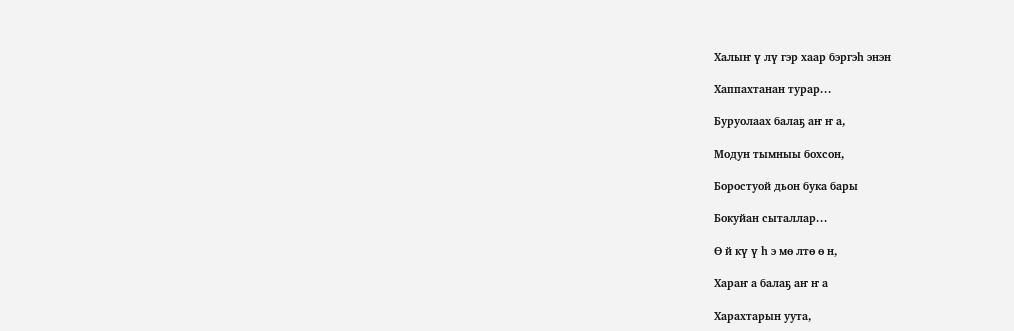Халыҥ ү лү гэр хаар бэргэһ энэн

Хаппахтанан турар...

Буруолаах балаҕ аҥ ҥ а,

Модун тымныы бохсон,

Боростуой дьон бука бары

Бокуйан сыталлар...

Ө й кү ү һ э мө лтө ө н,

Хараҥ а балаҕ аҥ ҥ а

Харахтарын уута,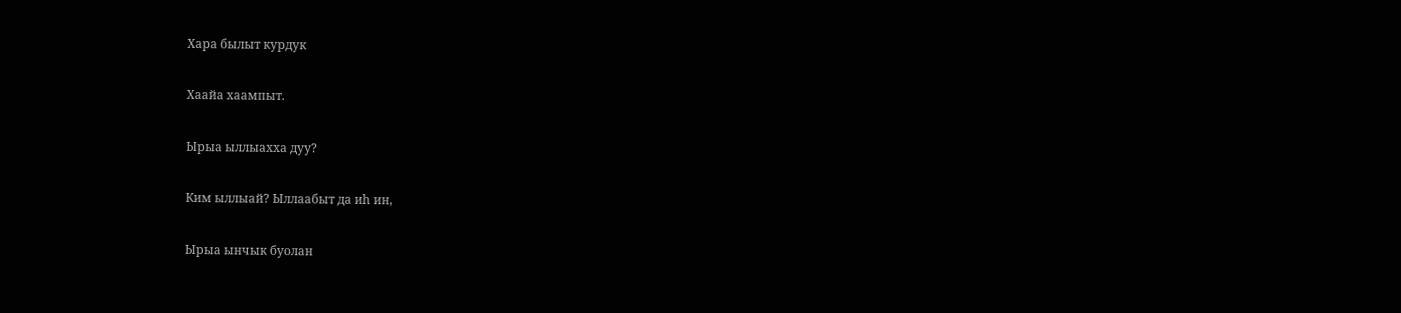Хара былыт курдук

Хаайа хаампыт.

Ырыа ыллыахха дуу?

Ким ыллыай? Ыллаабыт да иһ ин,

Ырыа ынчык буолан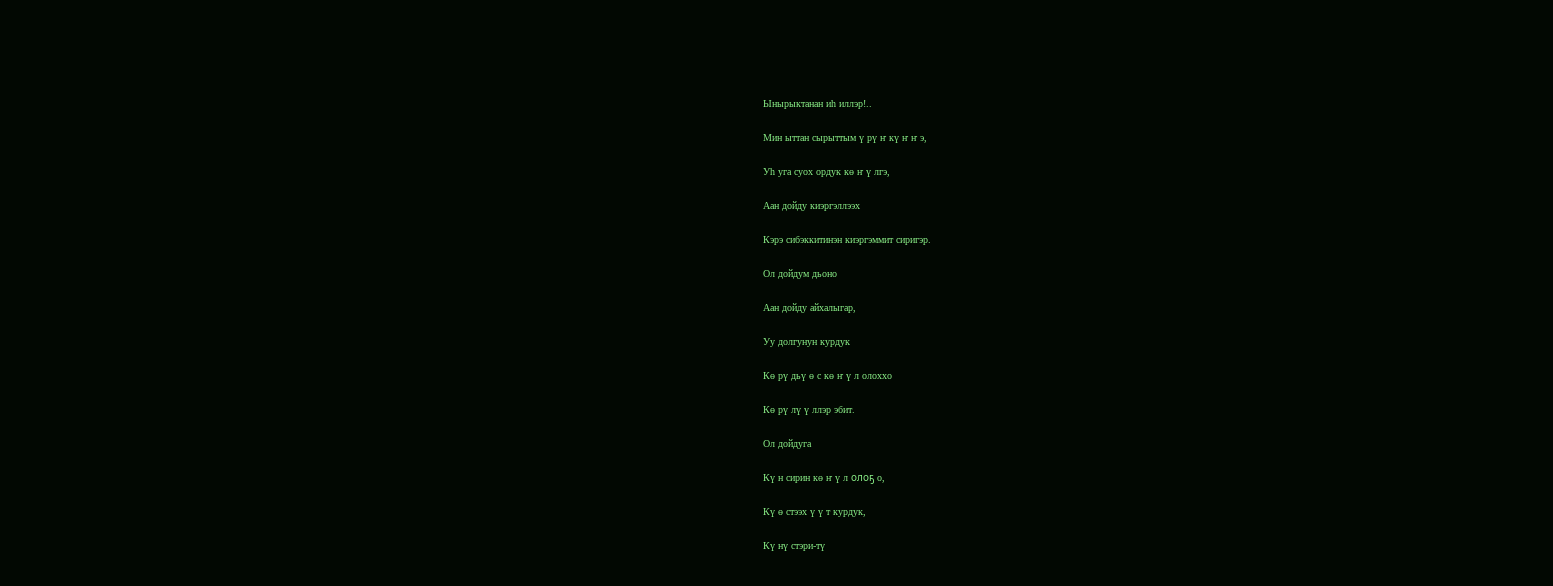Ынырыктанан иһ иллэр!..

Мин ыттан сырыттым ү рү ҥ кү ҥ ҥ э,

Уһ уга суох ордук кө ҥ ү лгэ,

Аан дойду киэргэллээх

Кэрэ сибэккитинэн киэргэммит сиригэр.

Ол дойдум дьоно

Аан дойду айхалыгар,

Уу долгунун курдук

Кө рү дьү ө с кө ҥ ү л олоххо

Кө рү лү ү ллэр эбит.

Ол дойдуга

Кү н сирин кө ҥ ү л олоҕ о,

Кү ө стээх ү ү т курдук,

Кү нү стэри-тү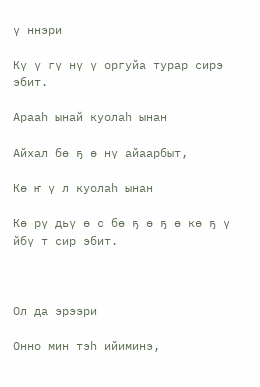ү ннэри

Кү ү гү нү ү оргуйа турар сирэ эбит.

Арааһ ынай куолаһ ынан

Айхал бө ҕ ө нү айаарбыт,

Кө ҥ ү л куолаһ ынан

Кө рү дьү ө с бө ҕ ө ҕ ө кө ҕ ү йбү т сир эбит.



Ол да эрээри

Онно мин тэһ ийиминэ,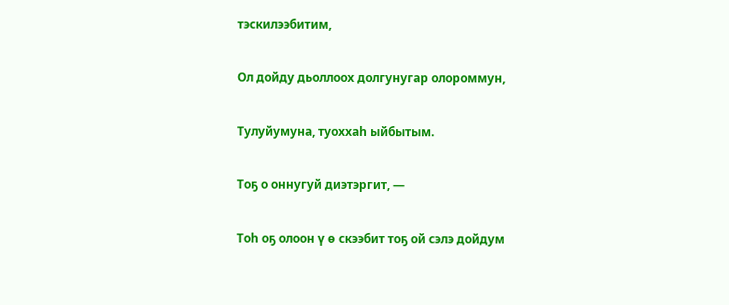тэскилээбитим,

Ол дойду дьоллоох долгунугар олороммун,

Тулуйумуна, туоххаһ ыйбытым.

Тоҕ о оннугуй диэтэргит, —

Тоһ оҕ олоон ү ө скээбит тоҕ ой сэлэ дойдум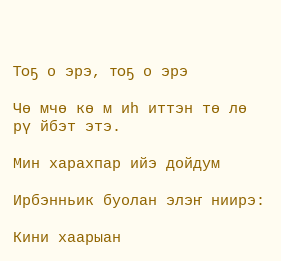Тоҕ о эрэ, тоҕ о эрэ

Чө мчө кө м иһ иттэн тө лө рү йбэт этэ.

Мин харахпар ийэ дойдум

Ирбэнньик буолан элэҥ ниирэ:

Кини хаарыан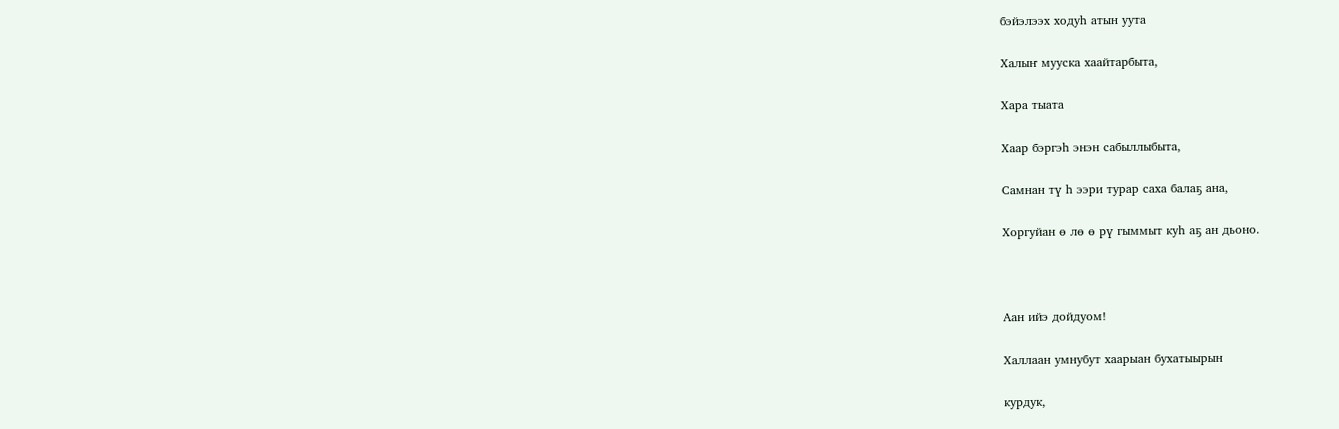бэйэлээх ходуһ атын уута

Халыҥ мууска хаайтарбыта,

Хара тыата

Хаар бэргэһ энэн сабыллыбыта,

Самнан тү һ ээри турар саха балаҕ ана,

Хоргуйан ө лө ө рү гыммыт куһ аҕ ан дьоно.



Аан ийэ дойдуом!

Халлаан умнубут хаарыан бухатыырын

курдук,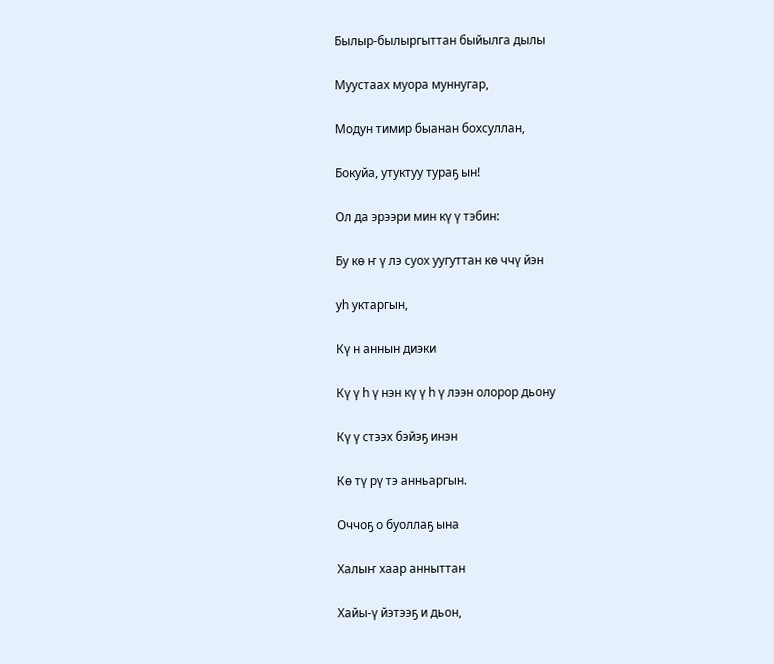Былыр-былыргыттан быйылга дылы

Муустаах муора муннугар,

Модун тимир быанан бохсуллан,

Бокуйа, утуктуу тураҕ ын!

Ол да эрээри мин кү ү тэбин:

Бу кө ҥ ү лэ суох уугуттан кө ччү йэн

уһ уктаргын,

Кү н аннын диэки

Кү ү һ ү нэн кү ү һ ү лээн олорор дьону

Кү ү стээх бэйэҕ инэн

Кө тү рү тэ анньаргын.

Оччоҕ о буоллаҕ ына

Халыҥ хаар анныттан

Хайы-ү йэтээҕ и дьон,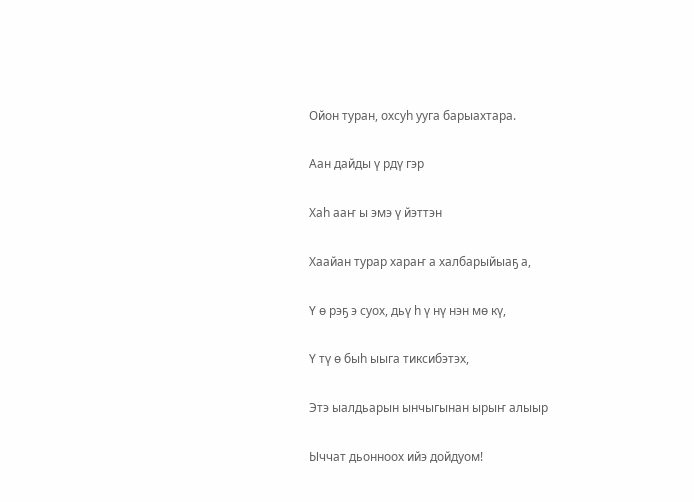Ойон туран, охсуһ ууга барыахтара.

Аан дайды ү рдү гэр

Хаһ ааҥ ы эмэ ү йэттэн

Хаайан турар хараҥ а халбарыйыаҕ а,

Ү ө рэҕ э суох, дьү һ ү нү нэн мө кү,

Ү тү ө быһ ыыга тиксибэтэх,

Этэ ыалдьарын ынчыгынан ырыҥ алыыр

Ыччат дьонноох ийэ дойдуом!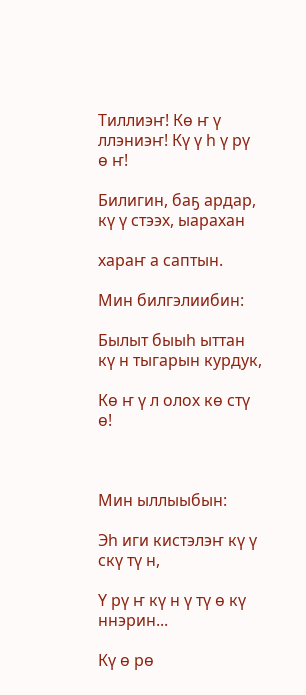Тиллиэҥ! Кө ҥ ү ллэниэҥ! Кү ү һ ү рү ө ҥ!

Билигин, баҕ ардар, кү ү стээх, ыарахан

хараҥ а саптын.

Мин билгэлиибин:

Былыт быыһ ыттан кү н тыгарын курдук,

Кө ҥ ү л олох кө стү ө!



Мин ыллыыбын:

Эһ иги кистэлэҥ кү ү скү тү н,

Ү рү ҥ кү н ү тү ө кү ннэрин...

Кү ө рө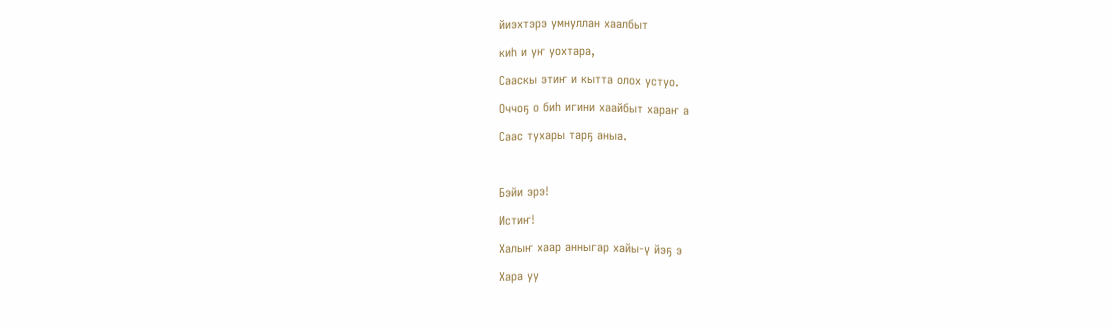йиэхтэрэ умнуллан хаалбыт

киһ и уҥ уохтара,

Сааскы этиҥ и кытта олох устуо.

Оччоҕ о биһ игини хаайбыт хараҥ а

Саас тухары тарҕ аныа.



Бэйи эрэ!

Истиҥ!

Халыҥ хаар анныгар хайы-ү йэҕ э

Хара уу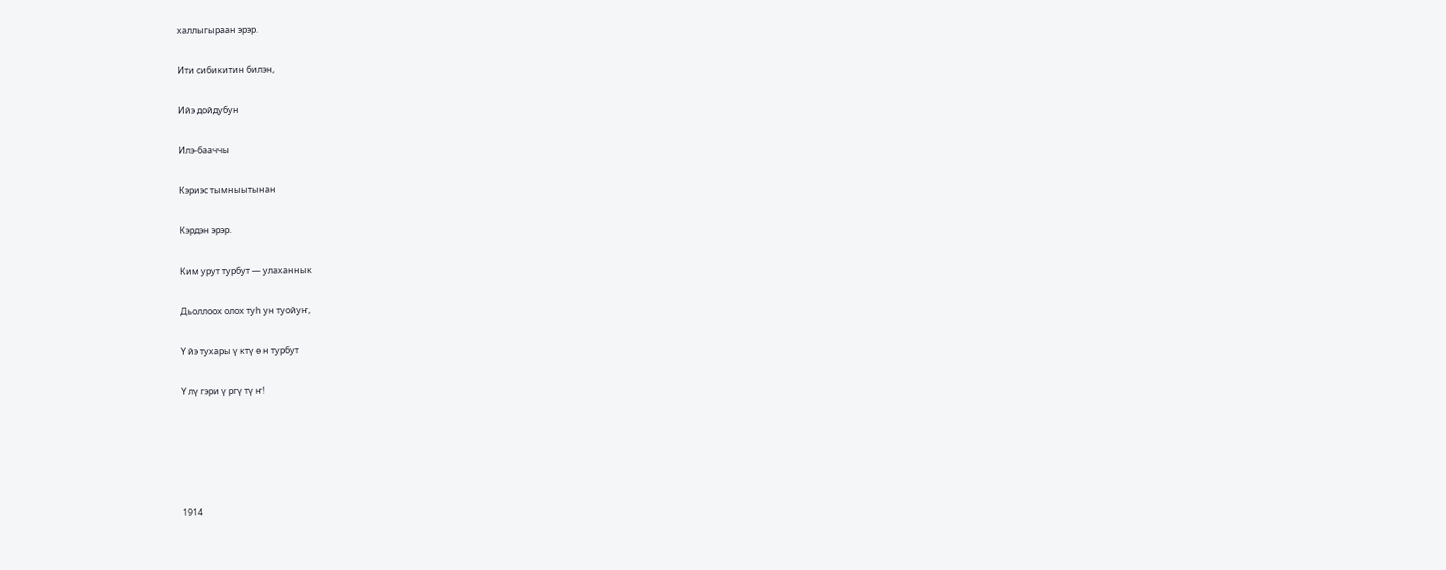халлыгыраан эрэр.

Ити сибикитин билэн,

Ийэ дойдубун

Илэ-бааччы

Кэриэс тымныытынан

Кэрдэн эрэр.

Ким урут турбут — улаханнык

Дьоллоох олох туһ ун туойуҥ,

Ү йэ тухары ү ктү ө н турбут

Ү лү гэри ү ргү тү ҥ!





1914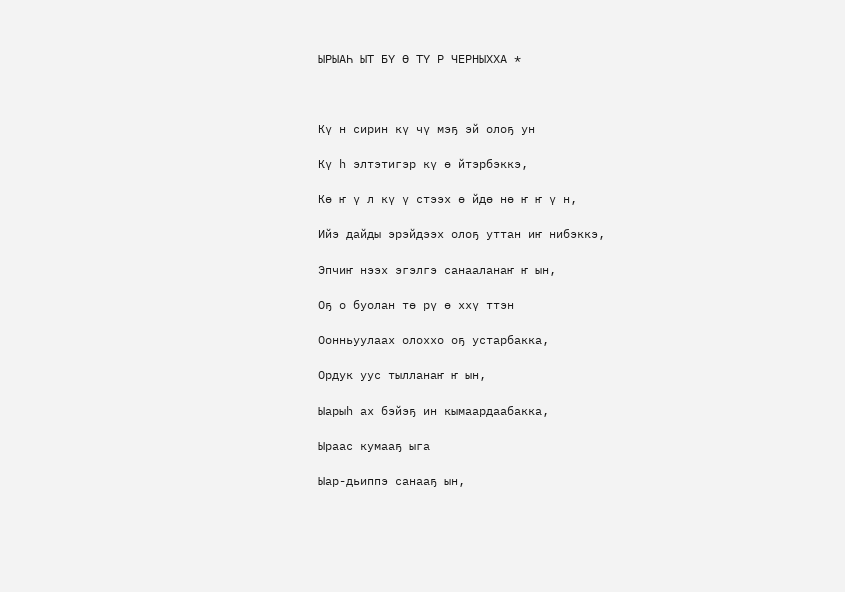ЫРЫАҺ ЫТ БҮ Ө ТҮ Р ЧЕРНЫХХА *



Кү н сирин кү чү мэҕ эй олоҕ ун

Кү һ элтэтигэр кү ө йтэрбэккэ,

Кө ҥ ү л кү ү стээх ө йдө нө ҥ ҥ ү н,

Ийэ дайды эрэйдээх олоҕ уттан иҥ нибэккэ,

Эпчиҥ нээх эгэлгэ санааланаҥ ҥ ын,

Оҕ о буолан тө рү ө ххү ттэн

Оонньуулаах олоххо оҕ устарбакка,

Ордук уус тылланаҥ ҥ ын,

Ыарыһ ах бэйэҕ ин кымаардаабакка,

Ыраас кумааҕ ыга

Ыар-дьиппэ санааҕ ын,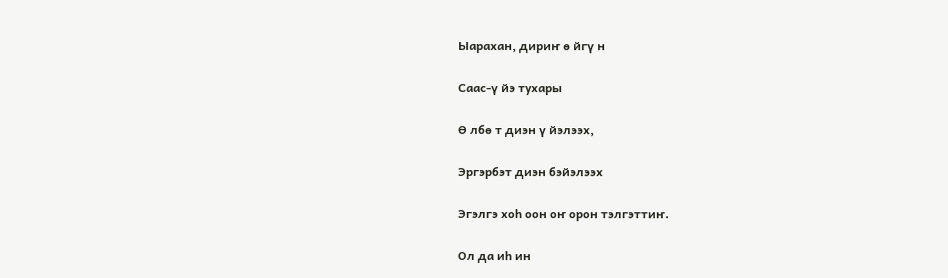Ыарахан, дириҥ ө йгү н

Саас-ү йэ тухары

Ө лбө т диэн ү йэлээх,

Эргэрбэт диэн бэйэлээх

Эгэлгэ хоһ оон оҥ орон тэлгэттиҥ.

Ол да иһ ин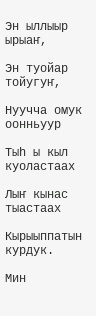Эн ыллыыр ырыаҥ,

Эн туойар тойугуҥ,

Нуучча омук оонньуур

Тыһ ы кыл куоластаах

Лыҥ кынас тыастаах

Кырыыппатын курдук.

Мин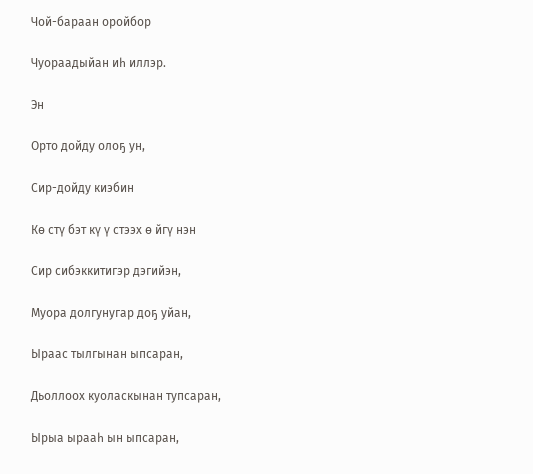Чой-бараан оройбор

Чуораадыйан иһ иллэр.

Эн

Орто дойду олоҕ ун,

Сир-дойду киэбин

Кө стү бэт кү ү стээх ө йгү нэн

Сир сибэккитигэр дэгийэн,

Муора долгунугар доҕ уйан,

Ыраас тылгынан ыпсаран,

Дьоллоох куоласкынан тупсаран,

Ырыа ырааһ ын ыпсаран,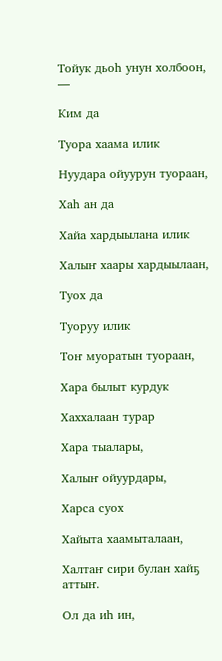Тойук дьоһ унун холбоон, —

Ким да

Туора хаама илик

Нуудара ойуурун туораан,

Хаһ ан да

Хайа хардыылана илик

Халыҥ хаары хардыылаан,

Туох да

Туоруу илик

Тоҥ муоратын туораан,

Хара былыт курдук

Хаххалаан турар

Хара тыалары,

Халыҥ ойуурдары,

Харса суох

Хайыта хаамыталаан,

Халтаҥ сири булан хайҕ аттыҥ.

Ол да иһ ин,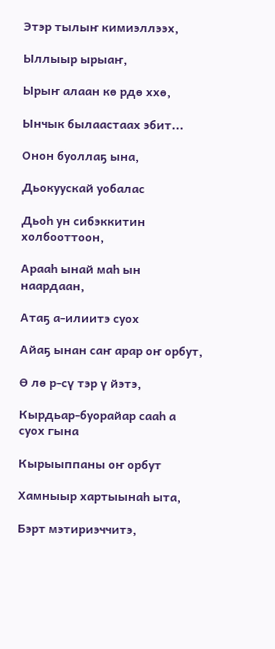Этэр тылыҥ кимиэллээх,

Ыллыыр ырыаҥ,

Ырыҥ алаан кө рдө ххө,

Ынчык былаастаах эбит...

Онон буоллаҕ ына,

Дьокуускай уобалас

Дьоһ ун сибэккитин холбооттоон,

Арааһ ынай маһ ын наардаан,

Атаҕ а-илиитэ суох

Айаҕ ынан саҥ арар оҥ орбут,

Ө лө р-сү тэр ү йэтэ,

Кырдьар-буорайар сааһ а суох гына

Кырыыппаны оҥ орбут

Хамныыр хартыынаһ ыта,

Бэрт мэтириэччитэ,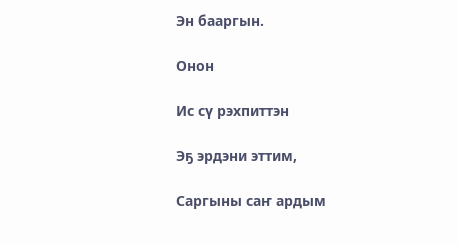Эн бааргын.

Онон

Ис сү рэхпиттэн

Эҕ эрдэни эттим,

Саргыны саҥ ардым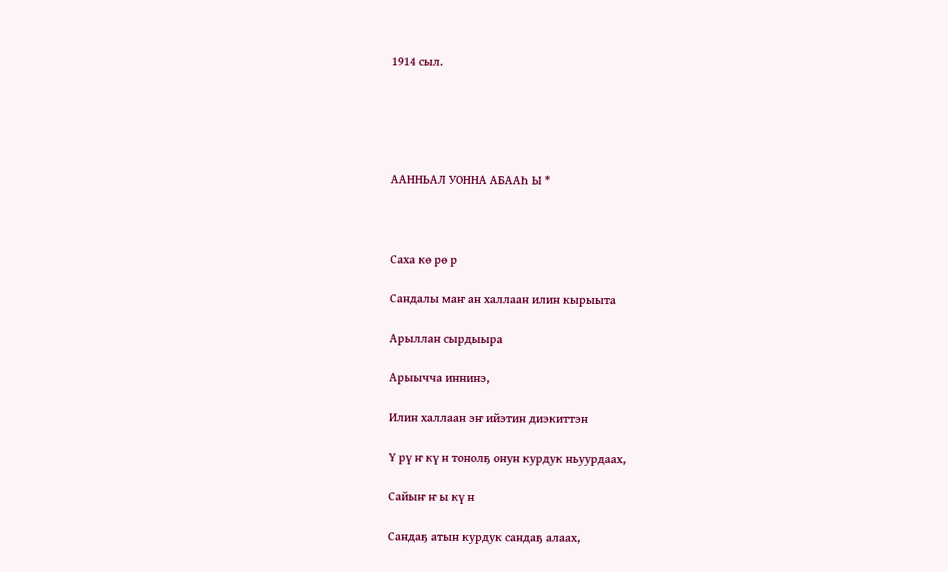1914 сыл.





ААННЬАЛ УОННА АБААҺ Ы *



Саха кө рө р

Сандалы маҥ ан халлаан илин кырыыта

Арыллан сырдыыра

Арыычча иннинэ,

Илин халлаан эҥ ийэтин диэкиттэн

Ү рү ҥ кү н тонолҕ онун курдук ньуурдаах,

Сайыҥ ҥ ы кү н

Сандаҕ атын курдук сандаҕ алаах,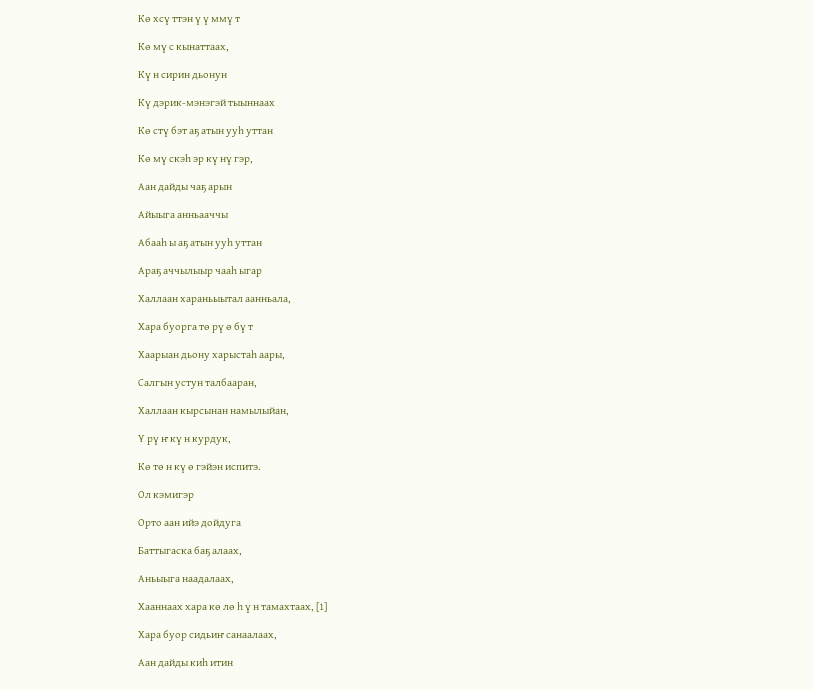Кө хсү ттэн ү ү ммү т

Кө мү с кынаттаах,

Кү н сирин дьонун

Кү дэрик-мэнэгэй тыыннаах

Кө стү бэт аҕ атын ууһ уттан

Кө мү скэһ эр кү нү гэр,

Аан дайды чаҕ арын

Айыыга анньааччы

Абааһ ы аҕ атын ууһ уттан

Араҕ аччылыыр чааһ ыгар

Халлаан хараньыытал аанньала,

Хара буорга тө рү ө бү т

Хаарыан дьону харыстаһ аары,

Салгын устун талбааран,

Халлаан кырсынан намылыйан,

Ү рү ҥ кү н курдук,

Кө тө н кү ө гэйэн испитэ.

Ол кэмигэр

Орто аан ийэ дойдуга

Баттыгаска баҕ алаах,

Аньыыга наадалаах,

Хааннаах хара кө лө һ ү н тамахтаах, [1]

Хара буор сидьиҥ санаалаах,

Аан дайды киһ итин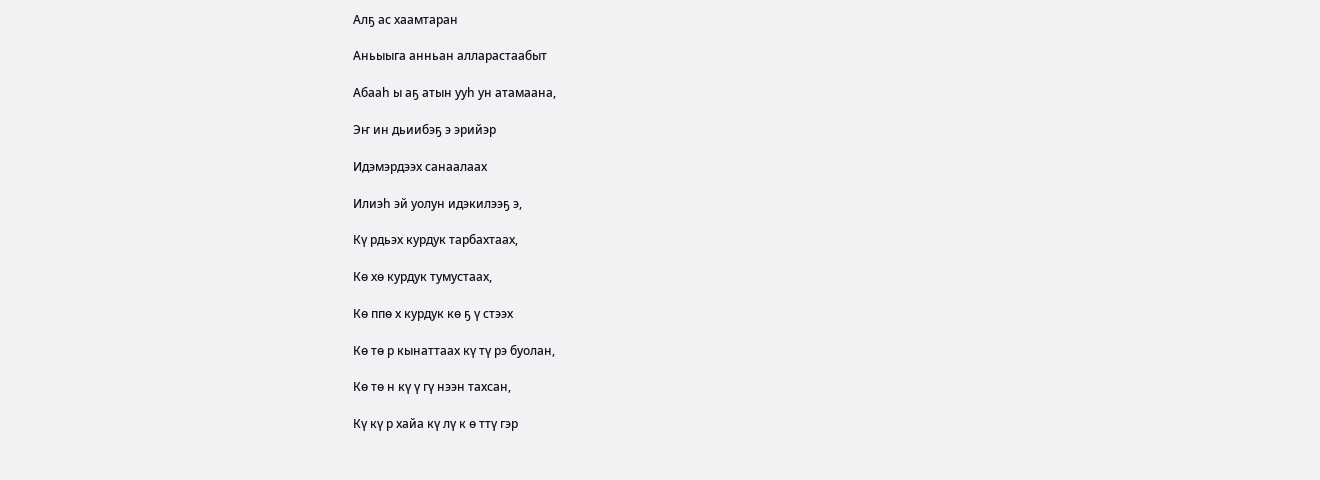Алҕ ас хаамтаран

Аньыыга анньан алларастаабыт

Абааһ ы аҕ атын ууһ ун атамаана,

Эҥ ин дьиибэҕ э эрийэр

Идэмэрдээх санаалаах

Илиэһ эй уолун идэкилээҕ э,

Кү рдьэх курдук тарбахтаах,

Кө хө курдук тумустаах,

Кө ппө х курдук кө ҕ ү стээх

Кө тө р кынаттаах кү тү рэ буолан,

Кө тө н кү ү гү нээн тахсан,

Кү кү р хайа кү лү к ө ттү гэр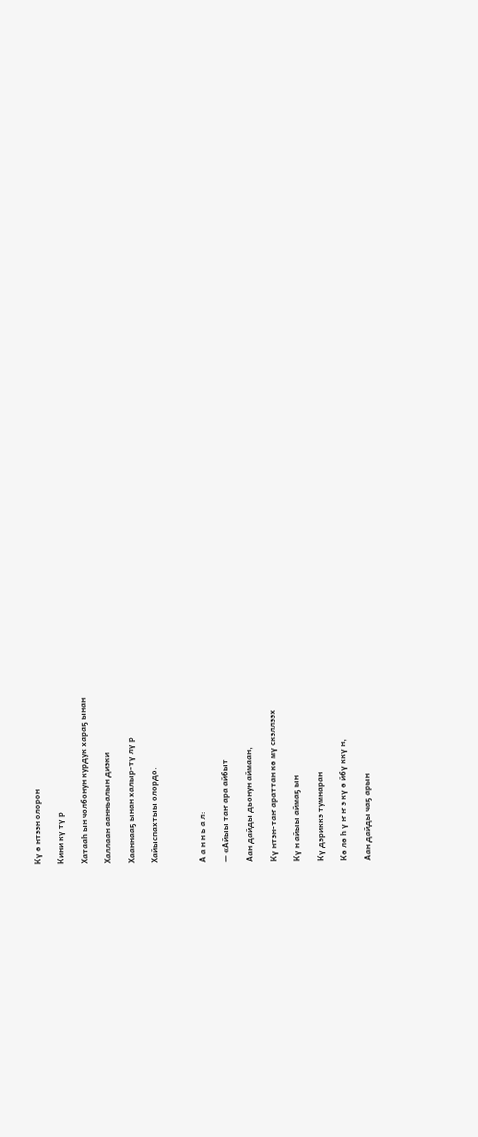Кү ө нтээн олорон

Кини кү тү р

Хатааһ ын чолбонун курдук хараҕ ынан

Халлаан аанньалын диэки

Хааннааҕ ынан халыр-тү лү р

Хайыспахтыы олордо.



А а н н ь а л:

— «Айыы таҥ ара айбыт

Аан дайды дьонун аймаан,

Кү нтэн-таҥ араттан кө мү скэллээх

Кү н айыы аймаҕ ын

Кү дэриккэ тумнаран

Кө лө һ ү ҥ ҥ э кү ө йбү ккү н,

Аан дайды чаҕ арын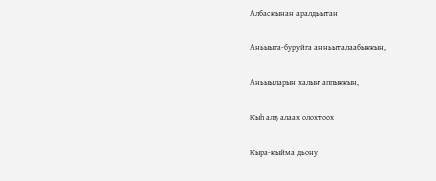Албаскынан аралдьытан

Аньыыга-буруйга анньыталаабыккын,

Аньыыларын халыҥ аппыккын,

Кыһ алҕ алаах олохтоох

Кыра-кыйма дьону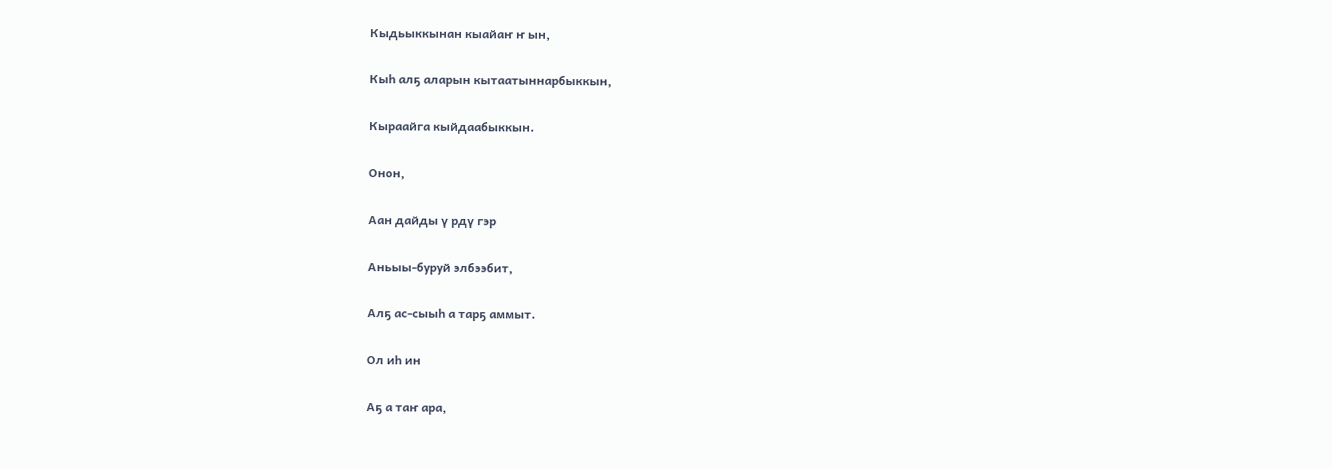Кыдьыккынан кыайаҥ ҥ ын,

Кыһ алҕ аларын кытаатыннарбыккын,

Кыраайга кыйдаабыккын.

Онон,

Аан дайды ү рдү гэр

Аньыы-буруй элбээбит,

Алҕ ас-сыыһ а тарҕ аммыт.

Ол иһ ин

Аҕ а таҥ ара,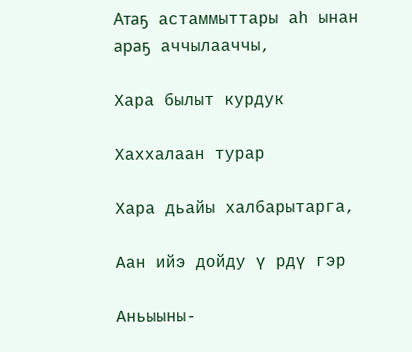Атаҕ астаммыттары аһ ынан араҕ аччылааччы,

Хара былыт курдук

Хаххалаан турар

Хара дьайы халбарытарга,

Аан ийэ дойду ү рдү гэр

Аньыыны-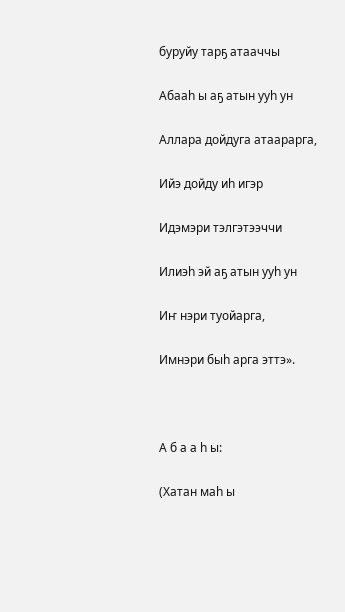буруйу тарҕ атааччы

Абааһ ы аҕ атын ууһ ун

Аллара дойдуга атаарарга,

Ийэ дойду иһ игэр

Идэмэри тэлгэтээччи

Илиэһ эй аҕ атын ууһ ун

Иҥ нэри туойарга,

Имнэри быһ арга эттэ».



А б а а һ ы:

(Хатан маһ ы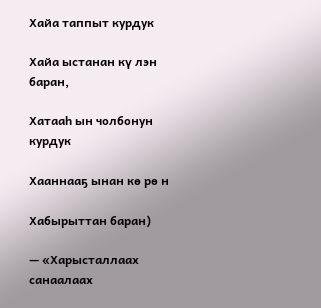Хайа таппыт курдук

Хайа ыстанан кү лэн баран,

Хатааһ ын чолбонун курдук

Хааннааҕ ынан кө рө н

Хабырыттан баран)

— «Харысталлаах санаалаах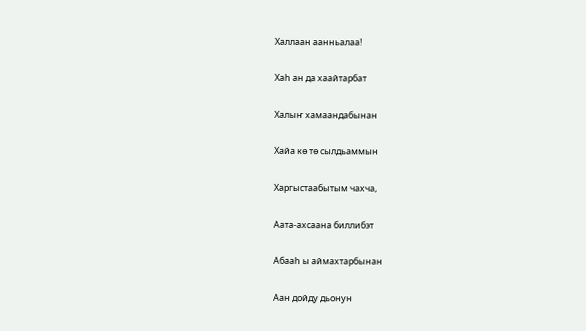Халлаан аанньалаа!

Хаһ ан да хаайтарбат

Халыҥ хамаандабынан

Хайа кө тө сылдьаммын

Харгыстаабытым чахча,

Аата-ахсаана биллибэт

Абааһ ы аймахтарбынан

Аан дойду дьонун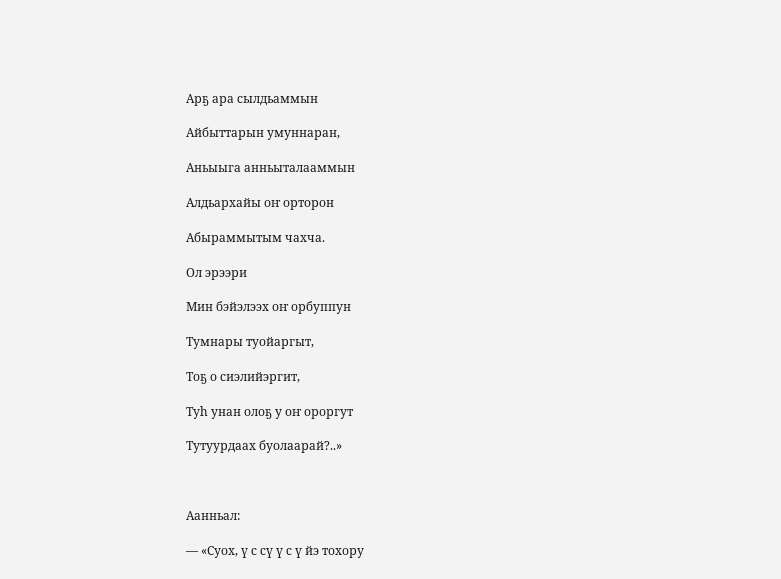Арҕ ара сылдьаммын

Айбыттарын умуннаран,

Аньыыга анньыталааммын

Алдьархайы оҥ орторон

Абыраммытым чахча.

Ол эрээри

Мин бэйэлээх оҥ орбуппун

Тумнары туойаргыт,

Тоҕ о сиэлийэргит,

Туһ унан олоҕ у оҥ ороргут

Тутуурдаах буолаарай?..»



Аанньал:

— «Суох, ү с сү ү с ү йэ тохору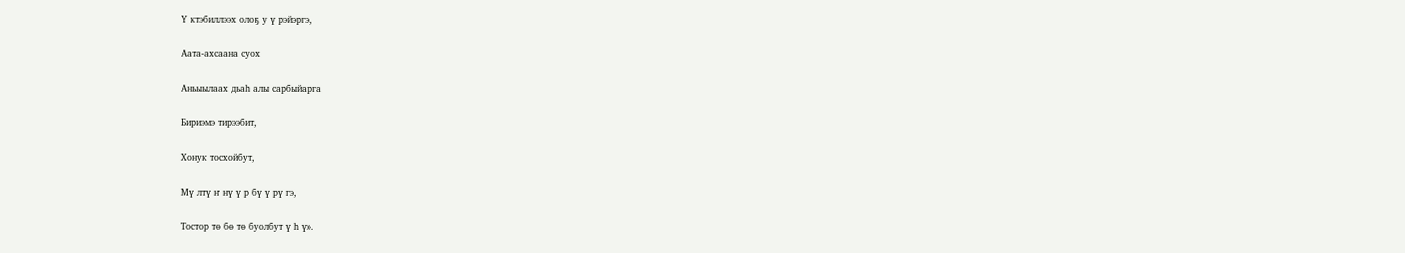Ү ктэбиллээх олоҕ у ү рэйэргэ,

Аата-ахсаана суох

Аньыылаах дьаһ алы сарбыйарга

Бириэмэ тирээбит,

Хонук тосхойбут,

Мү лтү ҥ нү ү р бү ү рү гэ,

Тостор тө бө тө буолбут ү һ ү».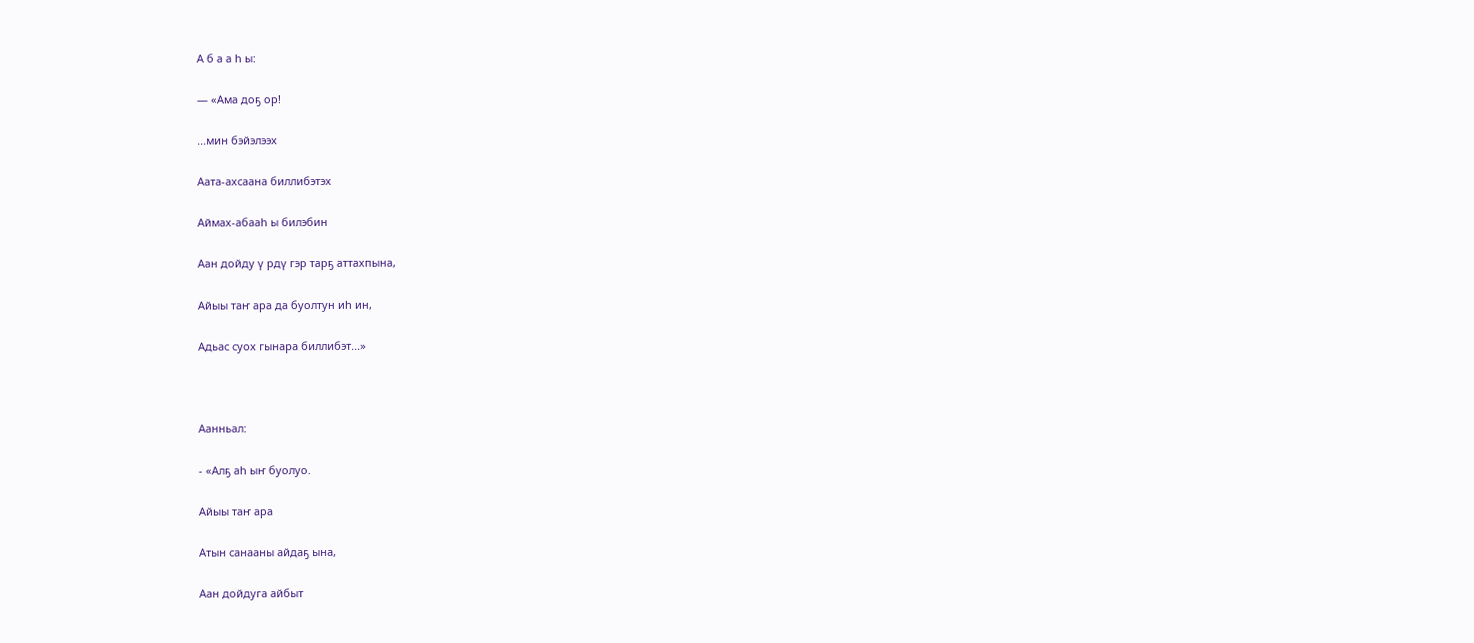А б а а һ ы:

— «Ама доҕ ор!

...мин бэйэлээх

Аата-ахсаана биллибэтэх

Аймах-абааһ ы билэбин

Аан дойду ү рдү гэр тарҕ аттахпына,

Айыы таҥ ара да буолтун иһ ин,

Адьас суох гынара биллибэт...»



Аанньал:

- «Алҕ аһ ыҥ буолуо.

Айыы таҥ ара

Атын санааны айдаҕ ына,

Аан дойдуга айбыт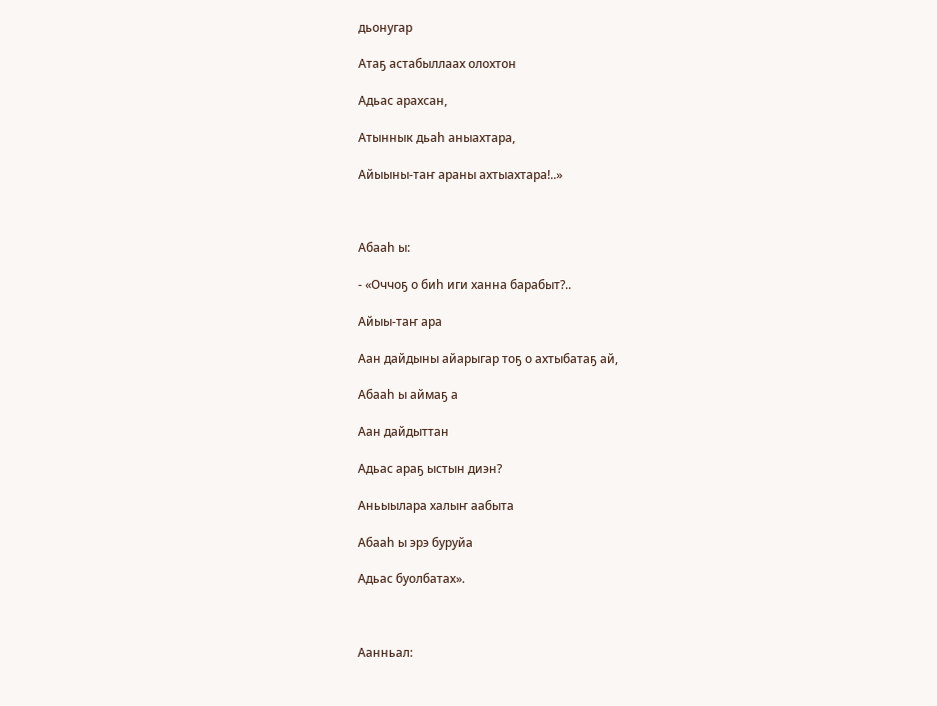дьонугар

Атаҕ астабыллаах олохтон

Адьас арахсан,

Атыннык дьаһ аныахтара,

Айыыны-таҥ араны ахтыахтара!..»



Абааһ ы:

- «Оччоҕ о биһ иги ханна барабыт?..

Айыы-таҥ ара

Аан дайдыны айарыгар тоҕ о ахтыбатаҕ ай,

Абааһ ы аймаҕ а

Аан дайдыттан

Адьас араҕ ыстын диэн?

Аньыылара халыҥ аабыта

Абааһ ы эрэ буруйа

Адьас буолбатах».



Аанньал: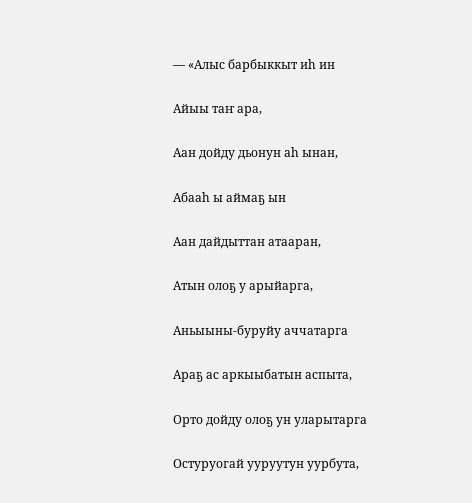— «Алыс барбыккыт иһ ин

Айыы таҥ ара,

Аан дойду дьонун аһ ынан,

Абааһ ы аймаҕ ын

Аан дайдыттан атааран,

Атын олоҕ у арыйарга,

Аньыыны-буруйу аччатарга

Араҕ ас аркыыбатын аспыта,

Орто дойду олоҕ ун уларытарга

Остуруогай ууруутун уурбута,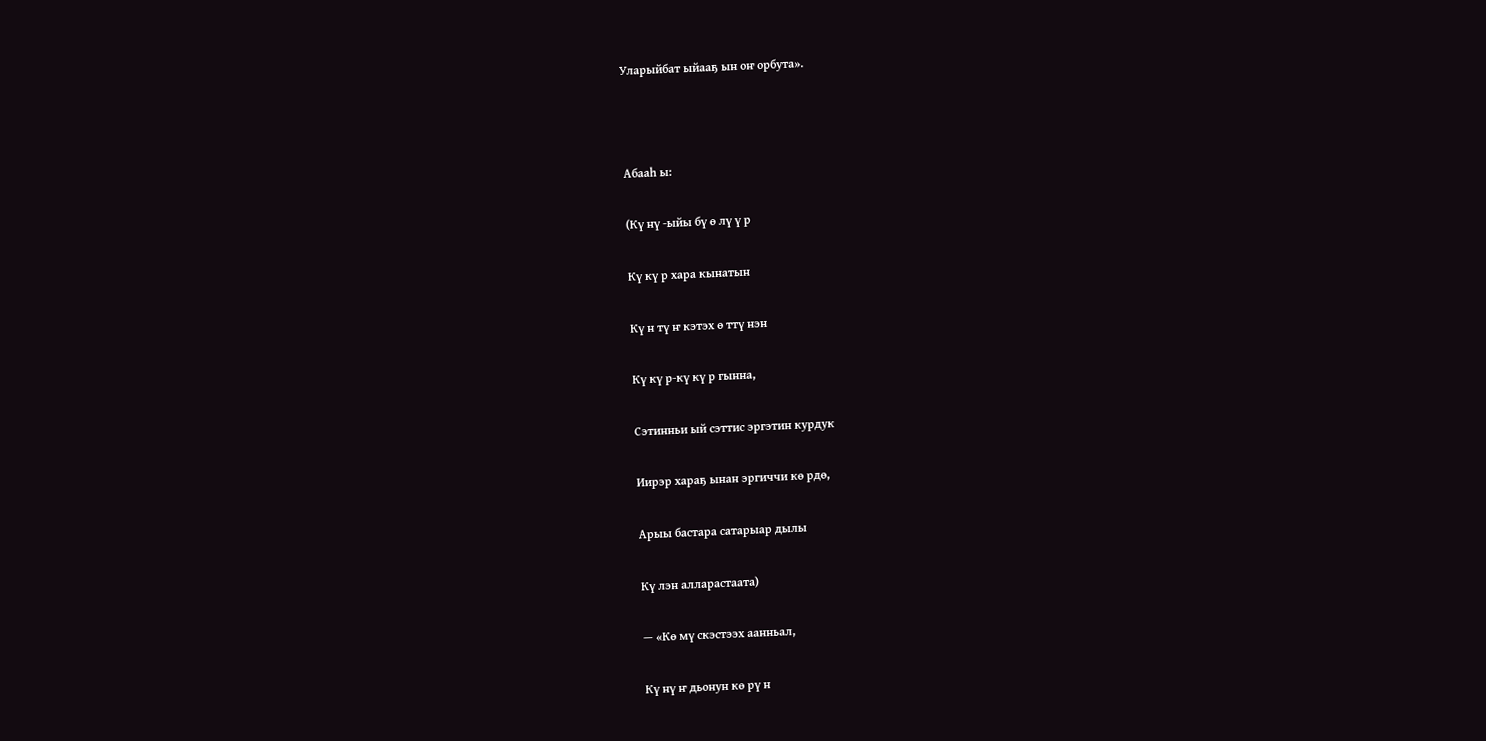Уларыйбат ыйааҕ ын оҥ орбута».



Абааһ ы:

(Кү нү -ыйы бү ө лү ү р

Кү кү р хара кынатын

Кү н тү ҥ кэтэх ө ттү нэн

Кү кү р-кү кү р гынна,

Сэтинньи ый сэттис эргэтин курдук

Иирэр хараҕ ынан эргиччи кө рдө,

Арыы бастара сатарыар дылы

Кү лэн алларастаата)

— «Кө мү скэстээх аанньал,

Кү нү ҥ дьонун кө рү н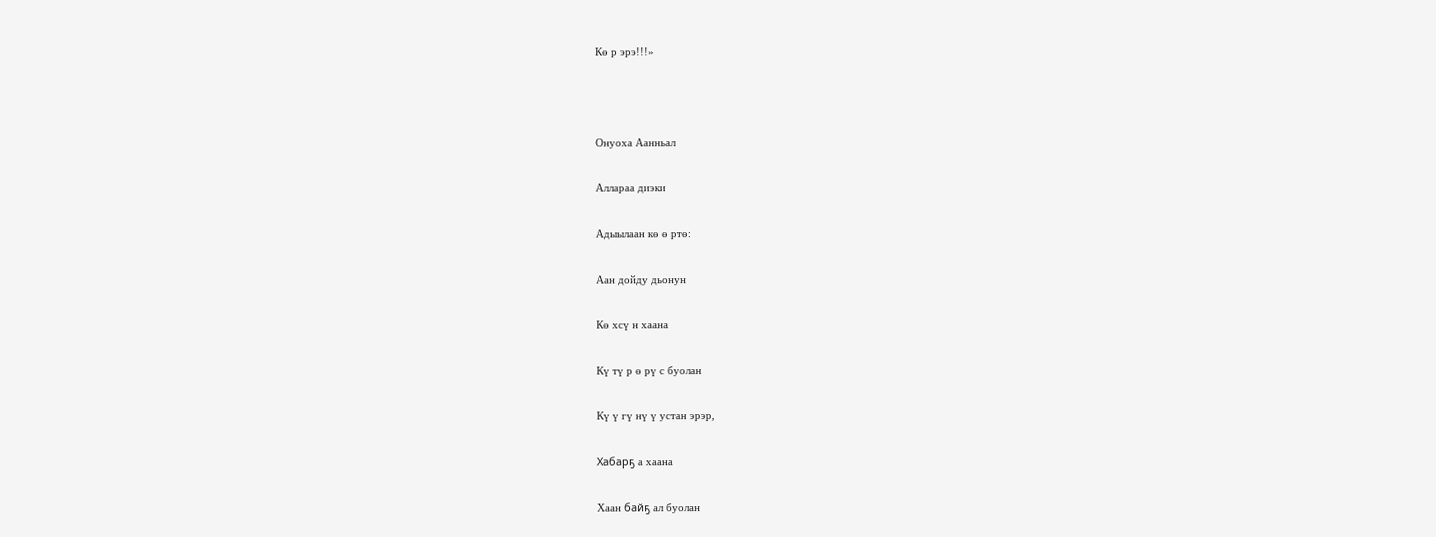Кө р эрэ!!!»



Онуоха Аанньал

Аллараа диэки

Адыылаан кө ө ртө:

Аан дойду дьонун

Кө хсү н хаана

Кү тү р ө рү с буолан

Кү ү гү нү ү устан эрэр,

Хабарҕ а хаана

Хаан байҕ ал буолан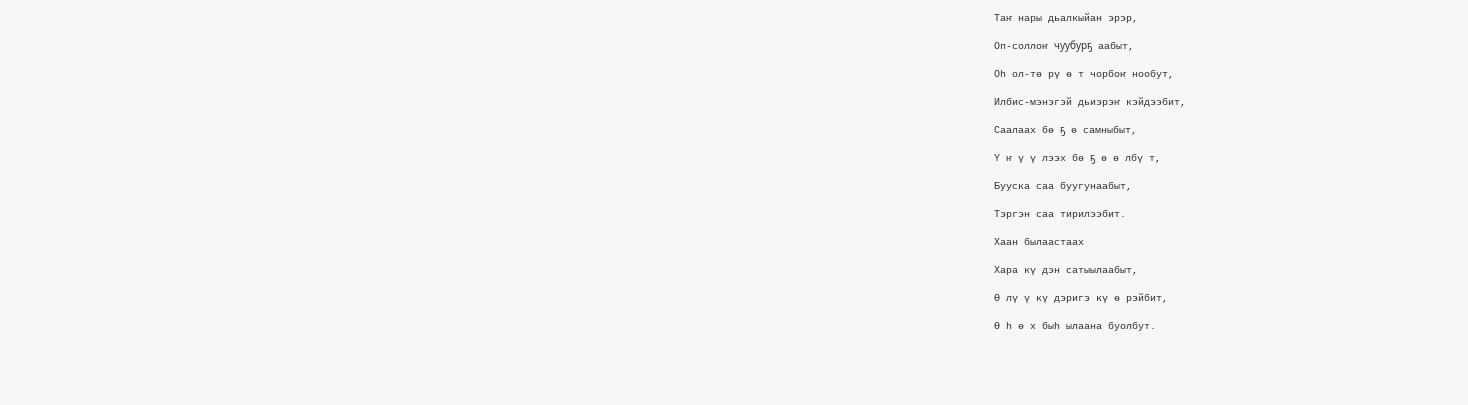Таҥ нары дьалкыйан эрэр,

Оп-соллоҥ чуубурҕ аабыт,

Оһ ол-тө рү ө т чорбоҥ нообут,

Илбис-мэнэгэй дьиэрэҥ кэйдээбит,

Саалаах бө ҕ ө самныбыт,

Ү ҥ ү ү лээх бө ҕ ө ө лбү т,

Бууска саа буугунаабыт,

Тэргэн саа тирилээбит.

Хаан былаастаах

Хара кү дэн сатыылаабыт,

Ө лү ү кү дэригэ кү ө рэйбит,

Ө һ ө х быһ ылаана буолбут.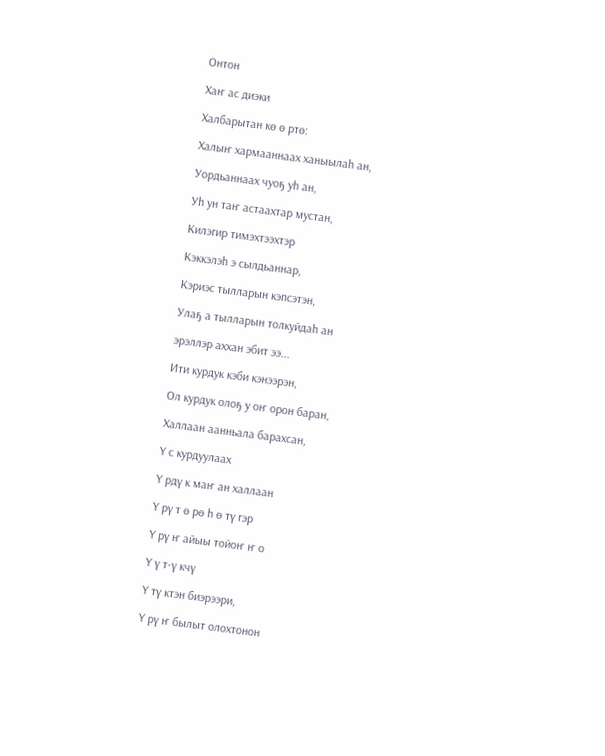Онтон

Хаҥ ас диэки

Халбарытан кө ө ртө:

Халыҥ хармааннаах ханыылаһ ан,

Уордьаннаах чуоҕ уһ ан,

Уһ ун таҥ астаахтар мустан,

Килэгир тимэхтээхтэр

Кэккэлэһ э сылдьаннар,

Кэриэс тылларын кэпсэтэн,

Улаҕ а тылларын толкуйдаһ ан

эрэллэр аххан эбит ээ...

Ити курдук кэби кэнээрэн,

Ол курдук олоҕ у оҥ орон баран,

Халлаан аанньала барахсан,

Ү с курдуулаах

Ү рдү к маҥ ан халлаан

Ү рү т ө рө һ ө тү гэр

Ү рү ҥ айыы тойоҥ ҥ о

Ү ү т-ү кчү

Ү тү ктэн биэрээри,

Ү рү ҥ былыт олохтонон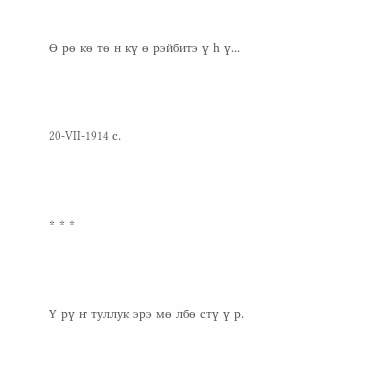Ө рө кө тө н кү ө рэйбитэ ү һ ү...



20-VII-1914 с.



* * *



Ү рү ҥ туллук эрэ мө лбө стү ү р.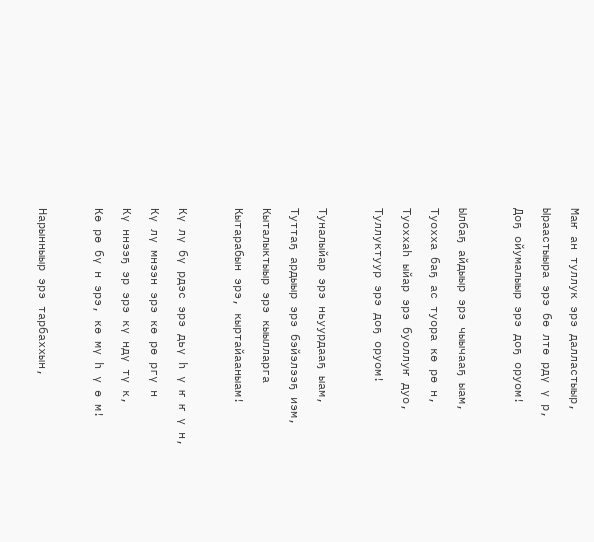Маҥ ан туллук эрэ далластыыр,

Ыраастыыра эрэ бө лтө рдү ү р,

Доҕ ойумалыыр эрэ доҕ оруом!



Ылбаҕ айдыыр эрэ чыычааҕ ыам,

Туохха баҕ ас туора кө рө н,

Туоххаһ ыйар эрэ буоллуҥ дуо,

Туллуктуур эрэ доҕ оруом!



Туналыйар эрэ ньуурдааҕ ыам,

Туттаҕ ардыыр эрэ бэйэлээҕ иэм,

Кыталыктыыр эрэ кыылларга

Кытарабын эрэ, кыртайааныам!



Кү лү бү рдэс эрэ дьү һ ү ҥ ҥ ү н,

Кү лү мнээн эрэ кө рө ргү н

Кү ннээҕ эр эрэ кү ндү тү к,

Кө рө бү н эрэ, кө мү һ ү ө м!



Нарынныыр эрэ тарбаххын,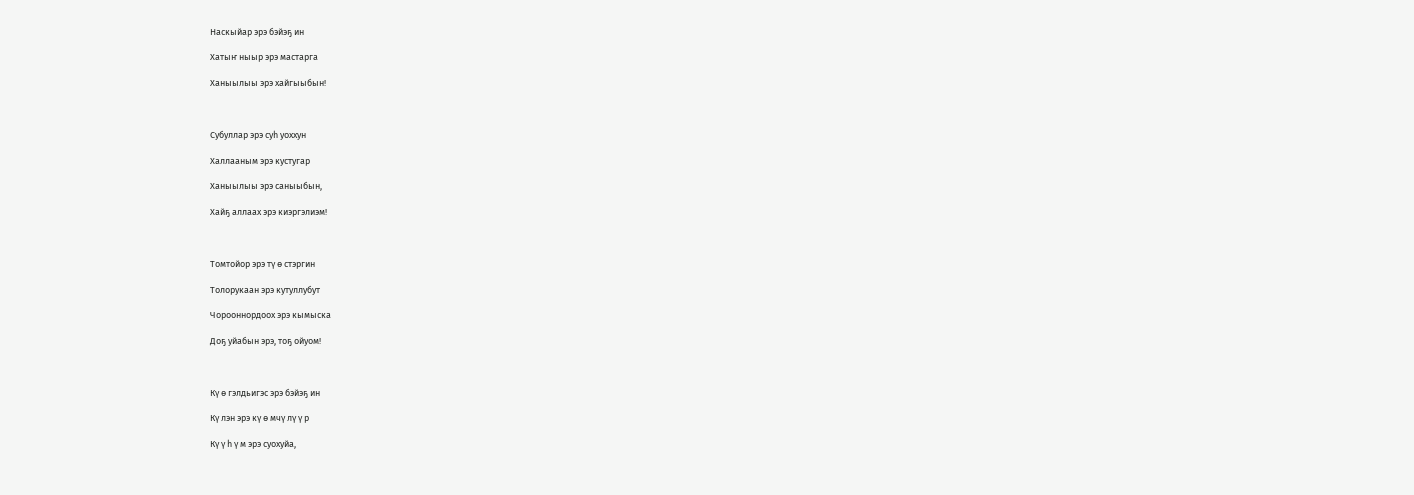Наскыйар эрэ бэйэҕ ин

Хатыҥ ныыр эрэ мастарга

Ханыылыы эрэ хайгыыбын!



Субуллар эрэ суһ уоххун

Халлааным эрэ кустугар

Ханыылыы эрэ саныыбын,

Хайҕ аллаах эрэ киэргэлиэм!



Томтойор эрэ тү ө стэргин

Толорукаан эрэ кутуллубут

Чорооннордоох эрэ кымыска

Доҕ уйабын эрэ, тоҕ ойуом!



Кү ө гэлдьигэс эрэ бэйэҕ ин

Кү лэн эрэ кү ө мчү лү ү р

Кү ү һ ү м эрэ суохуйа,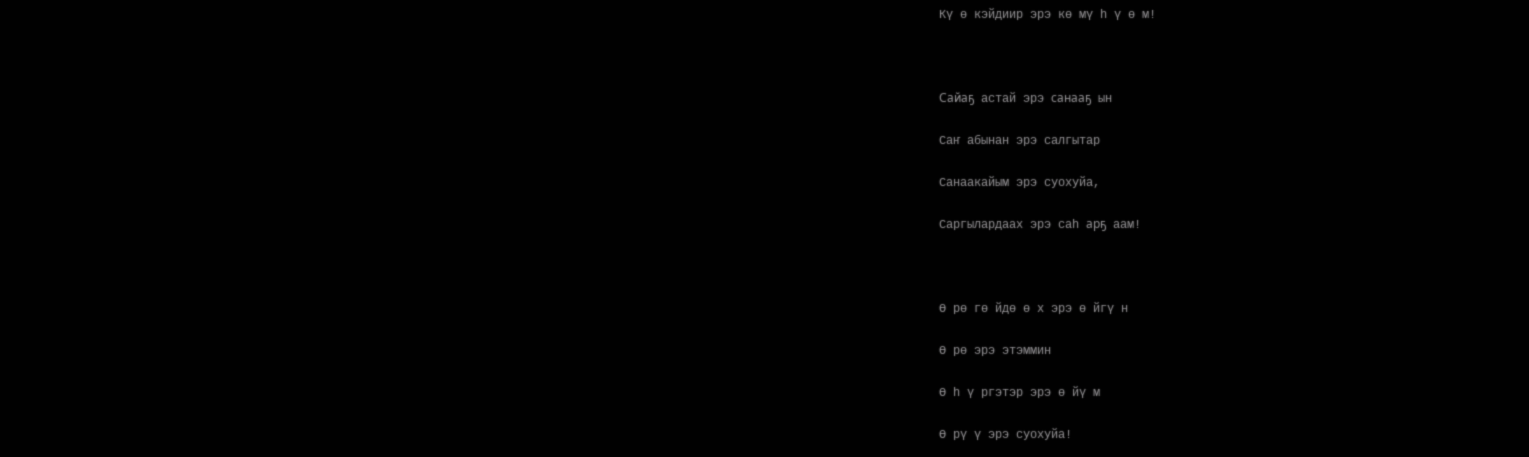Кү ө кэйдиир эрэ кө мү һ ү ө м!



Сайаҕ астай эрэ санааҕ ын

Саҥ абынан эрэ салгытар

Санаакайым эрэ суохуйа,

Саргылардаах эрэ саһ арҕ аам!



Ө рө гө йдө ө х эрэ ө йгү н

Ө рө эрэ этэммин

Ө һ ү ргэтэр эрэ ө йү м

Ө рү ү эрэ суохуйа!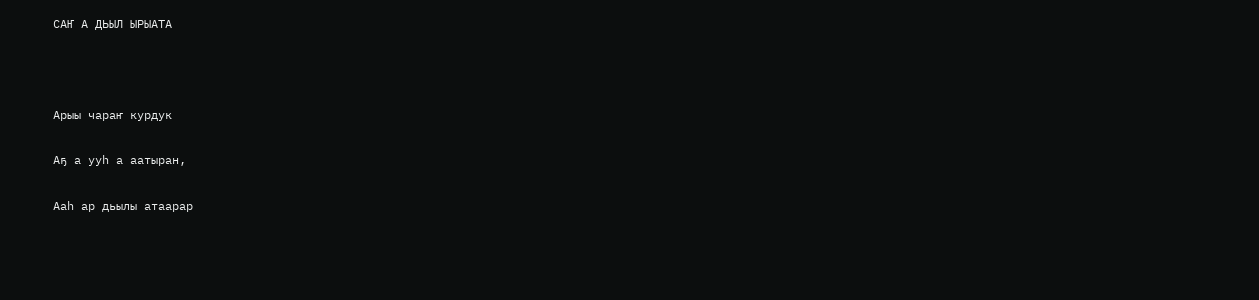САҤ А ДЬЫЛ ЫРЫАТА



Арыы чараҥ курдук

Аҕ а ууһ а аатыран,

Ааһ ар дьылы атаарар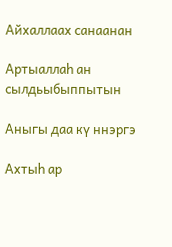Айхаллаах санаанан

Артыаллаһ ан сылдьыбыппытын

Аныгы даа кү ннэргэ

Ахтыһ ар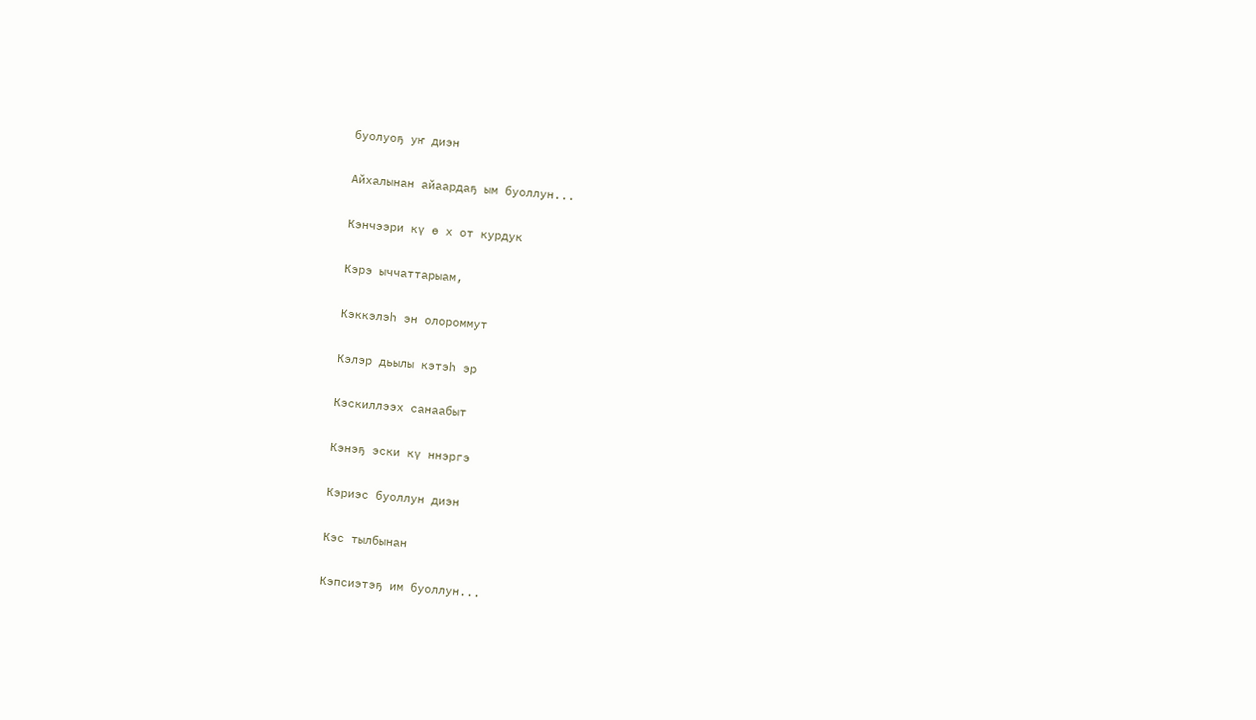буолуоҕ уҥ диэн

Айхалынан айаардаҕ ым буоллун...

Кэнчээри кү ө х от курдук

Кэрэ ыччаттарыам,

Кэккэлэһ эн олороммут

Кэлэр дьылы кэтэһ эр

Кэскиллээх санаабыт

Кэнэҕ эски кү ннэргэ

Кэриэс буоллун диэн

Кэс тылбынан

Кэпсиэтэҕ им буоллун...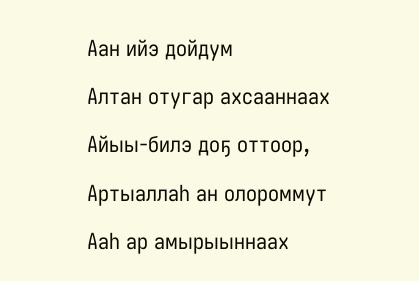Аан ийэ дойдум

Алтан отугар ахсааннаах

Айыы-билэ доҕ оттоор,

Артыаллаһ ан олороммут

Ааһ ар амырыыннаах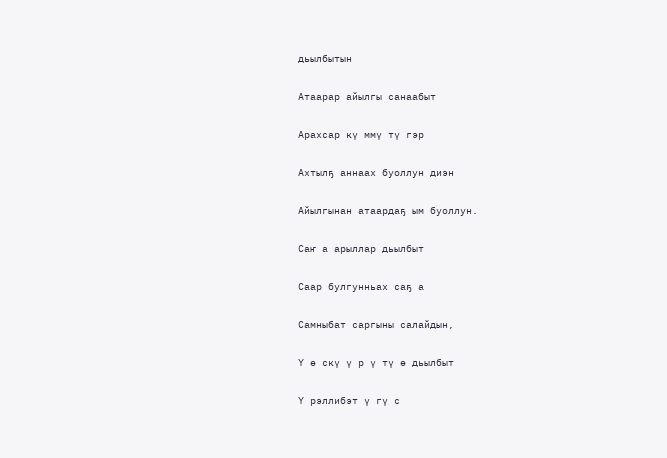дьылбытын

Атаарар айылгы санаабыт

Арахсар кү ммү тү гэр

Ахтылҕ аннаах буоллун диэн

Айылгынан атаардаҕ ым буоллун.

Саҥ а арыллар дьылбыт

Саар булгунньах саҕ а

Самныбат саргыны салайдын,

Ү ө скү ү р ү тү ө дьылбыт

Ү рэллибэт ү гү с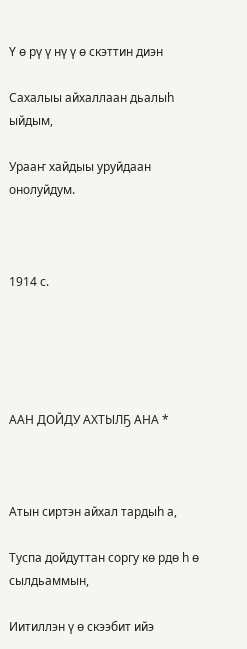Ү ө рү ү нү ү ө скэттин диэн

Сахалыы айхаллаан дьалыһ ыйдым,

Урааҥ хайдыы уруйдаан онолуйдум.



1914 с.





ААН ДОЙДУ АХТЫЛҔ АНА *



Атын сиртэн айхал тардыһ а,

Туспа дойдуттан соргу кө рдө һ ө сылдьаммын,

Иитиллэн ү ө скээбит ийэ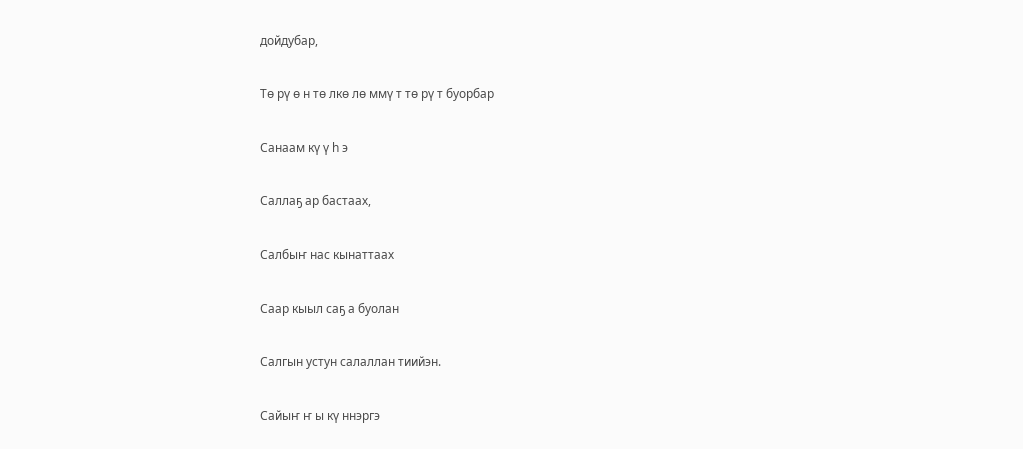дойдубар,

Тө рү ө н тө лкө лө ммү т тө рү т буорбар

Санаам кү ү һ э

Саллаҕ ар бастаах,

Салбыҥ нас кынаттаах

Саар кыыл саҕ а буолан

Салгын устун салаллан тиийэн.

Сайыҥ ҥ ы кү ннэргэ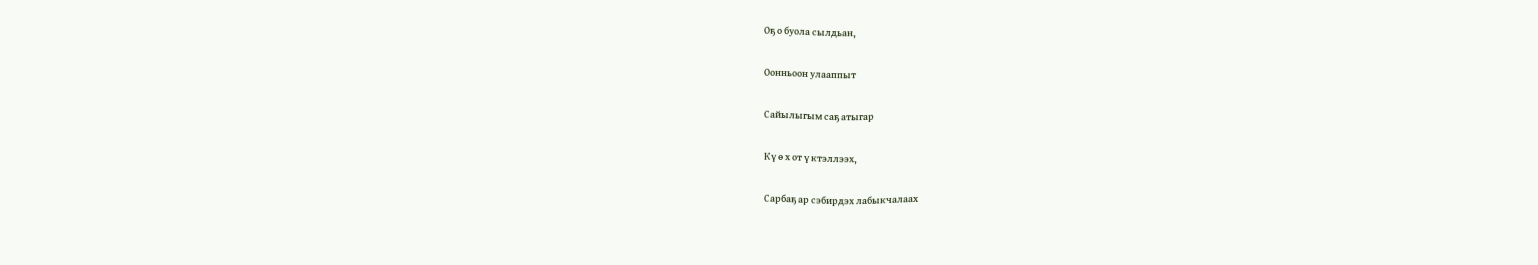Оҕ о буола сылдьан,

Оонньоон улааппыт

Сайылыгым саҕ атыгар

Кү ө х от ү ктэллээх,

Сарбаҕ ар сэбирдэх лабыкчалаах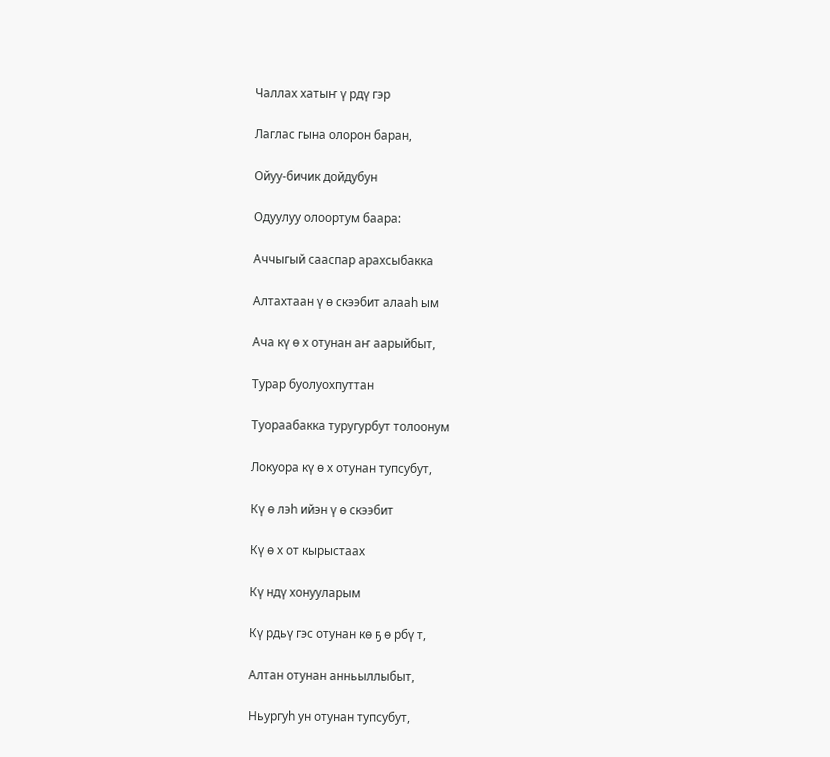Чаллах хатыҥ ү рдү гэр

Лаглас гына олорон баран,

Ойуу-бичик дойдубун

Одуулуу олоортум баара:

Аччыгый сааспар арахсыбакка

Алтахтаан ү ө скээбит алааһ ым

Ача кү ө х отунан аҥ аарыйбыт,

Турар буолуохпуттан

Туораабакка туругурбут толоонум

Локуора кү ө х отунан тупсубут,

Кү ө лэһ ийэн ү ө скээбит

Кү ө х от кырыстаах

Кү ндү хонууларым

Кү рдьү гэс отунан кө ҕ ө рбү т,

Алтан отунан анньыллыбыт,

Ньургуһ ун отунан тупсубут,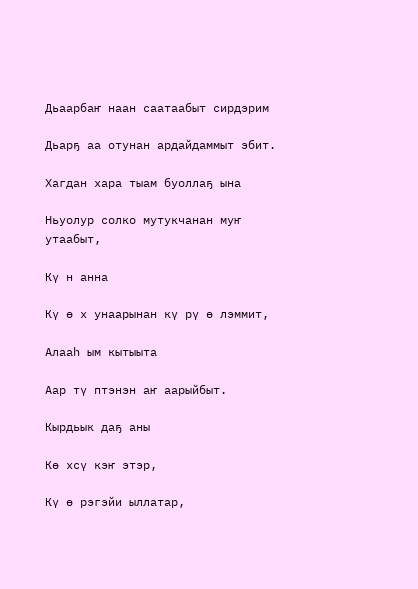Дьаарбаҥ наан саатаабыт сирдэрим

Дьарҕ аа отунан ардайдаммыт эбит.

Хагдан хара тыам буоллаҕ ына

Ньуолур солко мутукчанан муҥ утаабыт,

Кү н анна

Кү ө х унаарынан кү рү ө лэммит,

Алааһ ым кытыыта

Аар тү птэнэн аҥ аарыйбыт.

Кырдьык даҕ аны

Кө хсү кэҥ этэр,

Кү ө рэгэйи ыллатар,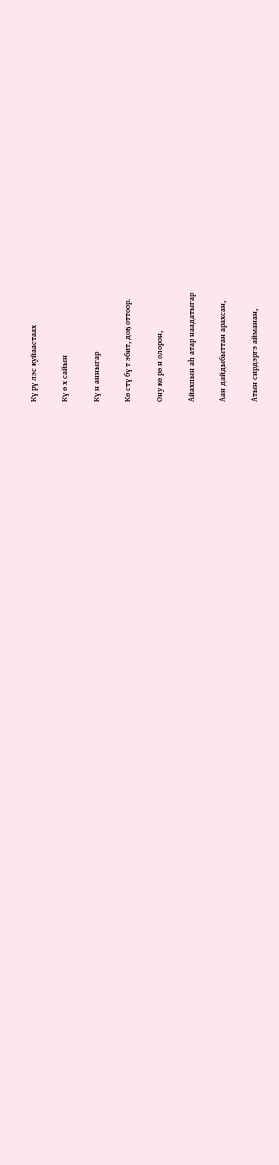Кү рү лэс куйаастаах

Кү ө х сайын

Кү н анныгар

Кө стү бү т эбит, доҕ оттоор.

Ону кө рө н олорон,

Айахпын аһ атар наадатыгар

Аан дайдыбыттан арахсан,

Атын сирдэргэ айманан,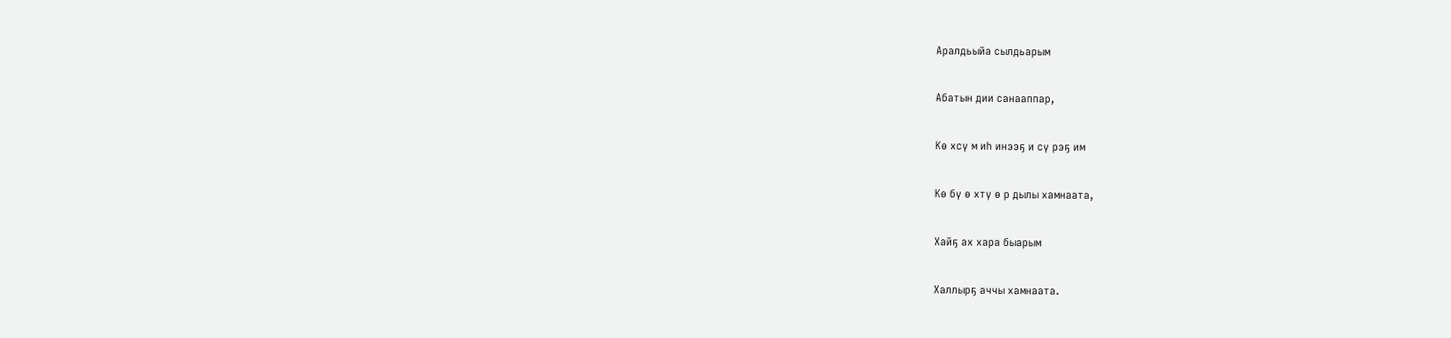Аралдьыйа сылдьарым

Абатын дии санааппар,

Кө хсү м иһ инээҕ и сү рэҕ им

Кө бү ө хтү ө р дылы хамнаата,

Хайҕ ах хара быарым

Халлырҕ аччы хамнаата.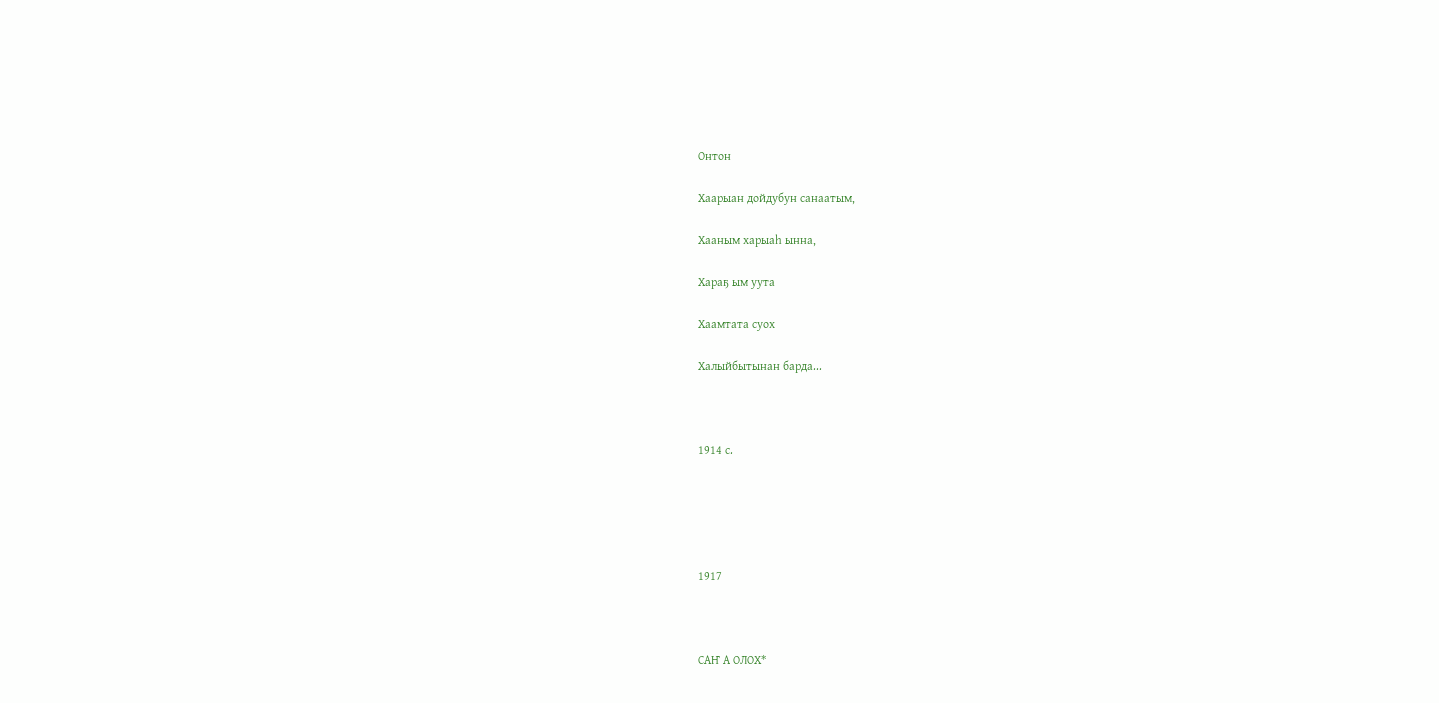Онтон

Хаарыан дойдубун санаатым,

Хааным харыаһ ынна,

Хараҕ ым уута

Хаамтата суох

Халыйбытынан барда...



1914 с.





1917



САҤ А ОЛОХ*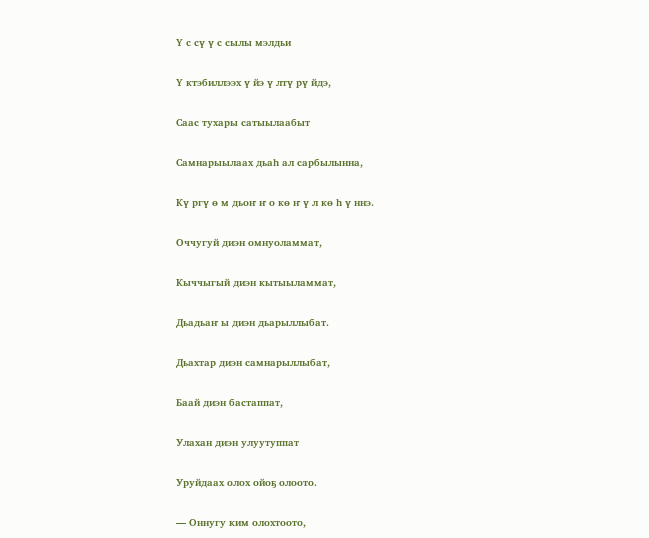Ү с сү ү с сылы мэлдьи

Ү ктэбиллээх ү йэ ү лтү рү йдэ,

Саас тухары сатыылаабыт

Самнарыылаах дьаһ ал сарбылынна,

Кү ргү ө м дьоҥ ҥ о кө ҥ ү л кө һ ү ннэ.

Оччугуй диэн омнуоламмат,

Кыччыгый диэн кытыыламмат,

Дьадьаҥ ы диэн дьарыллыбат.

Дьахтар диэн самнарыллыбат,

Баай диэн бастаппат,

Улахан диэн улуутуппат

Уруйдаах олох ойоҕ олоото.

— Оннугу ким олохтоото,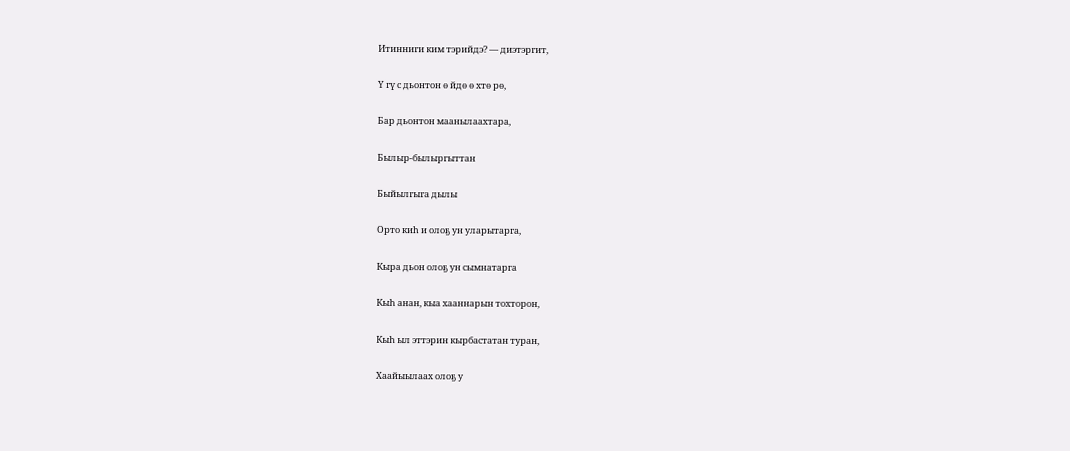Итинниги ким тэрийдэ? — диэтэргит,

Ү гү с дьонтон ө йдө ө хтө рө,

Бар дьонтон маанылаахтара,

Былыр-былыргыттан

Быйылгыга дылы

Орто киһ и олоҕ ун уларытарга,

Кыра дьон олоҕ ун сымнатарга

Кыһ анан, кыа хааннарын тохторон,

Кыһ ыл эттэрин кырбастатан туран,

Хаайыылаах олоҕ у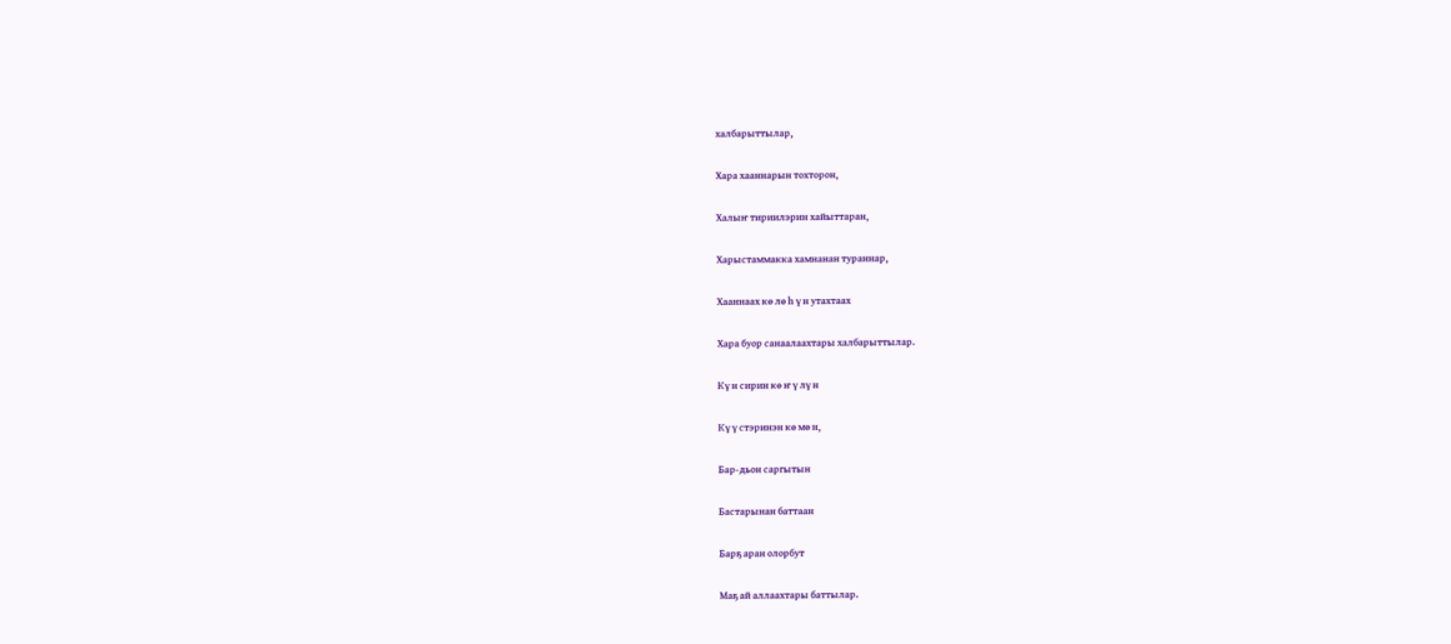халбарыттылар,

Хара хааннарын тохторон,

Халыҥ тириилэрин хайыттаран,

Харыстаммакка хамнанан тураннар,

Хааннаах кө лө һ ү н утахтаах

Хара буор санаалаахтары халбарыттылар.

Кү н сирин кө ҥ ү лү н

Кү ү стэринэн кө мө н,

Бар-дьон саргытын

Бастарынан баттаан

Барҕ аран олорбут

Маҕ ай аллаахтары баттылар.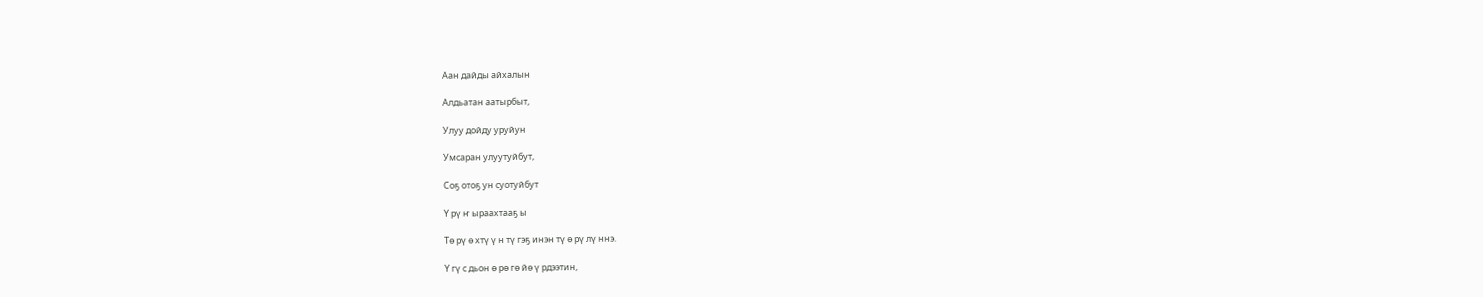Аан дайды айхалын

Алдьатан аатырбыт,

Улуу дойду уруйун

Умсаран улуутуйбут,

Соҕ отоҕ ун суотуйбут

Ү рү ҥ ыраахтааҕ ы

Тө рү ө хтү ү н тү гэҕ инэн тү ө рү лү ннэ.

Ү гү с дьон ө рө гө йө ү рдээтин,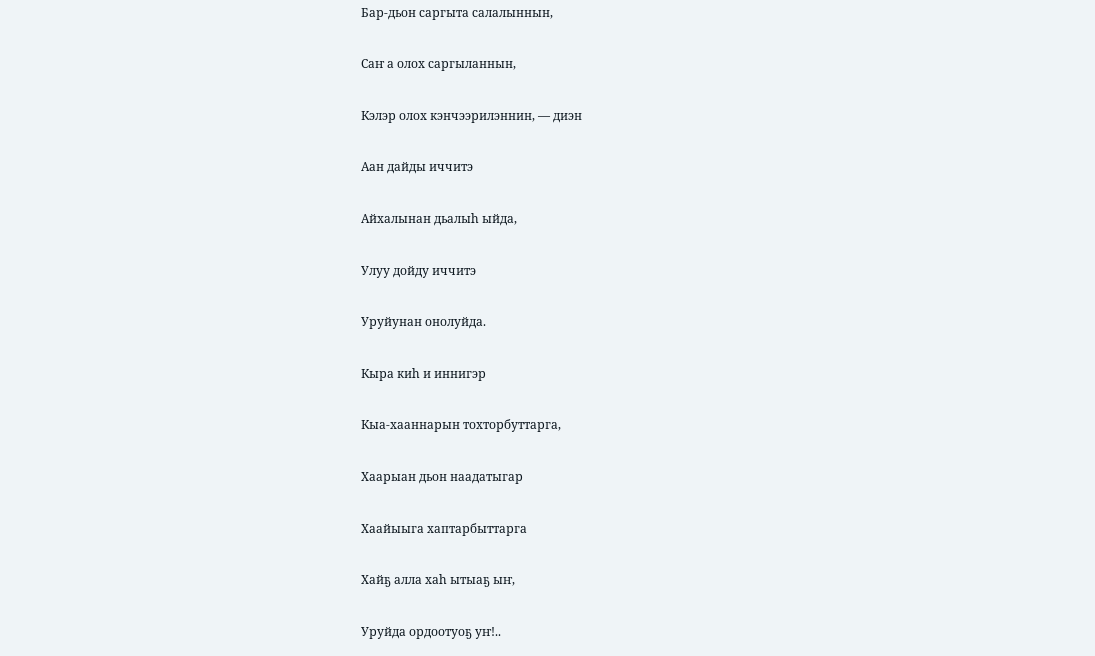Бар-дьон саргыта салалыннын,

Саҥ а олох саргыланнын,

Кэлэр олох кэнчээрилэннин, — диэн

Аан дайды иччитэ

Айхалынан дьалыһ ыйда,

Улуу дойду иччитэ

Уруйунан онолуйда.

Кыра киһ и иннигэр

Кыа-хааннарын тохторбуттарга,

Хаарыан дьон наадатыгар

Хаайыыга хаптарбыттарга

Хайҕ алла хаһ ытыаҕ ыҥ,

Уруйда ордоотуоҕ уҥ!..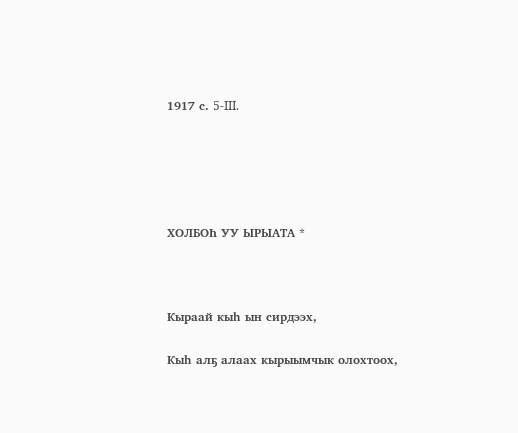1917 с. 5-III.





ХОЛБОҺ УУ ЫРЫАТА *



Кыраай кыһ ын сирдээх,

Кыһ алҕ алаах кырыымчык олохтоох,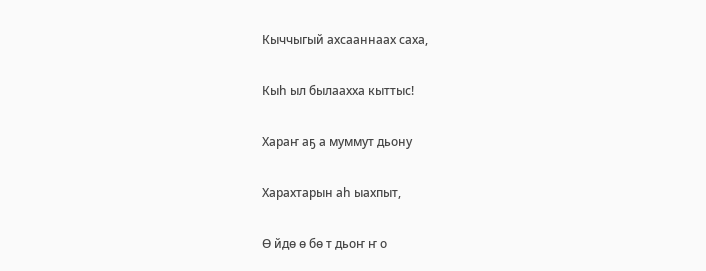Кыччыгый ахсааннаах саха,

Кыһ ыл былаахха кыттыc!

Хараҥ аҕ а муммут дьону

Харахтарын аһ ыахпыт,

Ө йдө ө бө т дьоҥ ҥ о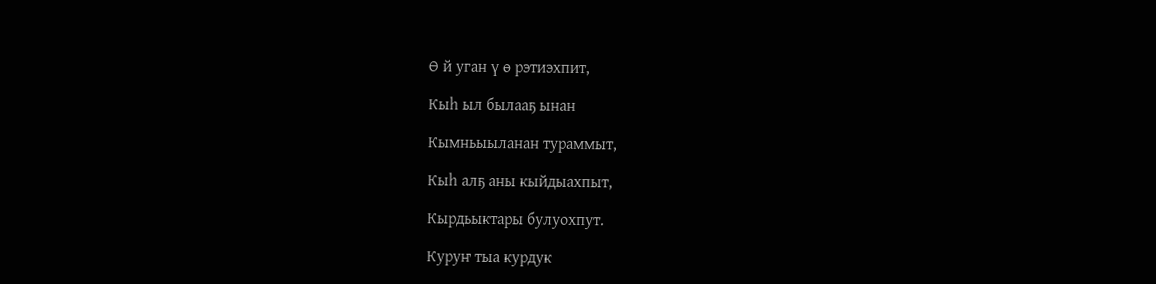Ө й уган ү ө рэтиэхпит,

Кыһ ыл былааҕ ынан

Кымньыыланан тураммыт,

Кыһ алҕ аны кыйдыахпыт,

Кырдьыктары булуохпут.

Куруҥ тыа курдук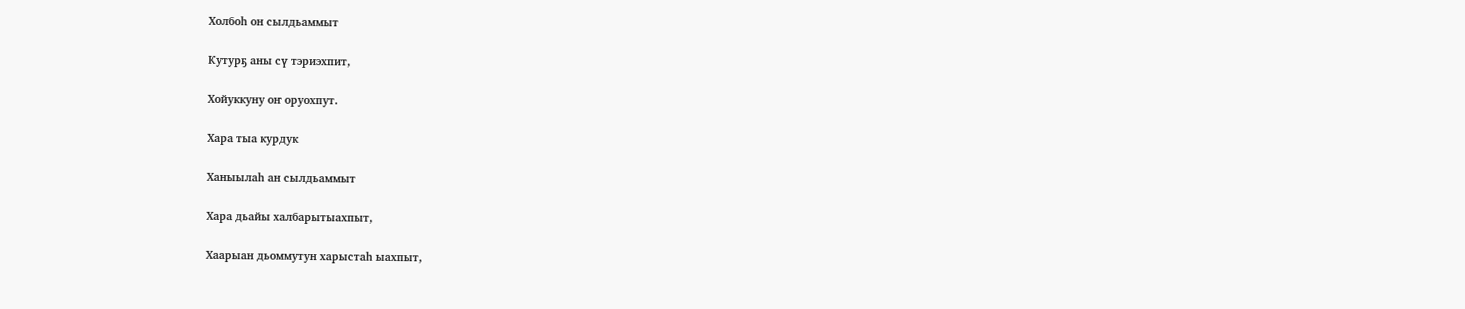Холбоһ он сылдьаммыт

Кутурҕ аны сү тэриэхпит,

Хойуккуну оҥ оруохпут.

Хара тыа курдук

Ханыылаһ ан сылдьаммыт

Хара дьайы халбарытыахпыт,

Хаарыан дьоммутун харыстаһ ыахпыт,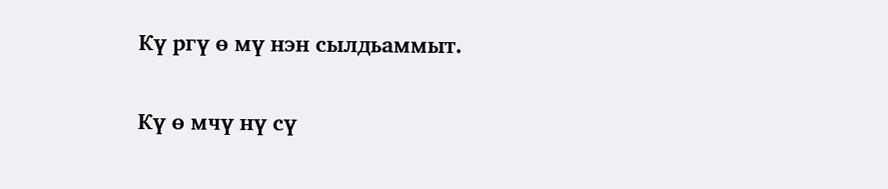Кү ргү ө мү нэн сылдьаммыт.

Кү ө мчү нү сү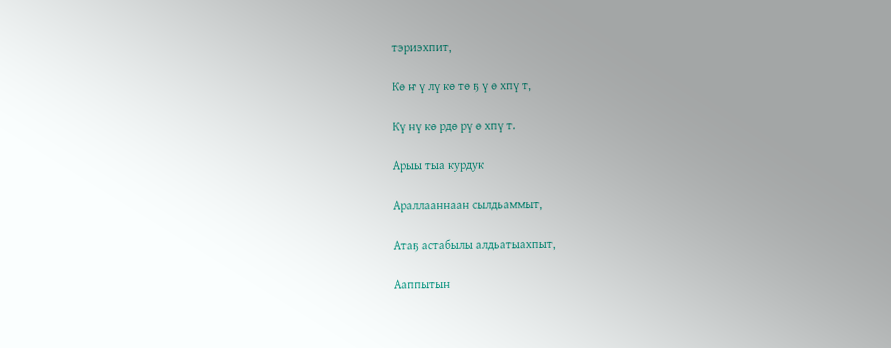тэриэхпит,

Кө ҥ ү лү кө тө ҕ ү ө хпү т,

Кү нү кө рдө рү ө хпү т.

Арыы тыа курдук

Араллааннаан сылдьаммыт,

Атаҕ астабылы алдьатыахпыт,

Ааппытын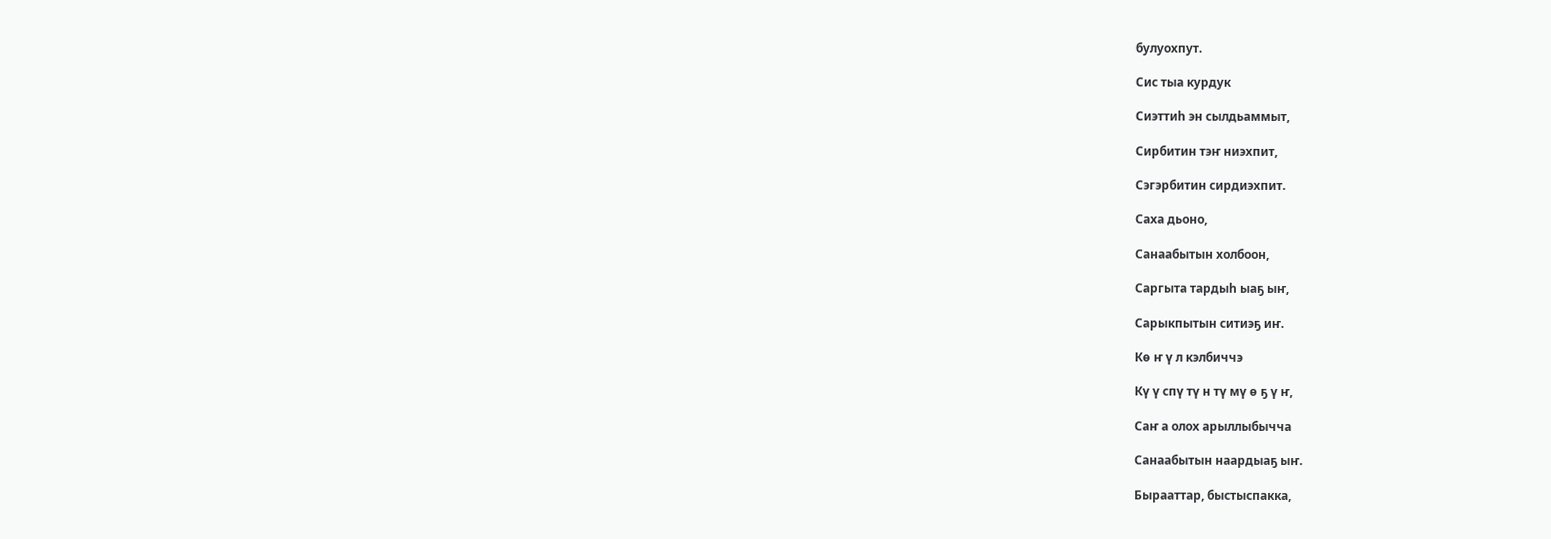булуохпут.

Сис тыа курдук

Сиэттиһ эн сылдьаммыт,

Сирбитин тэҥ ниэхпит,

Сэгэрбитин сирдиэхпит.

Саха дьоно,

Санаабытын холбоон,

Саргыта тардыһ ыаҕ ыҥ,

Сарыкпытын ситиэҕ иҥ.

Кө ҥ ү л кэлбиччэ

Кү ү спү тү н тү мү ө ҕ ү ҥ,

Саҥ а олох арыллыбычча

Санаабытын наардыаҕ ыҥ.

Бырааттар, быстыспакка,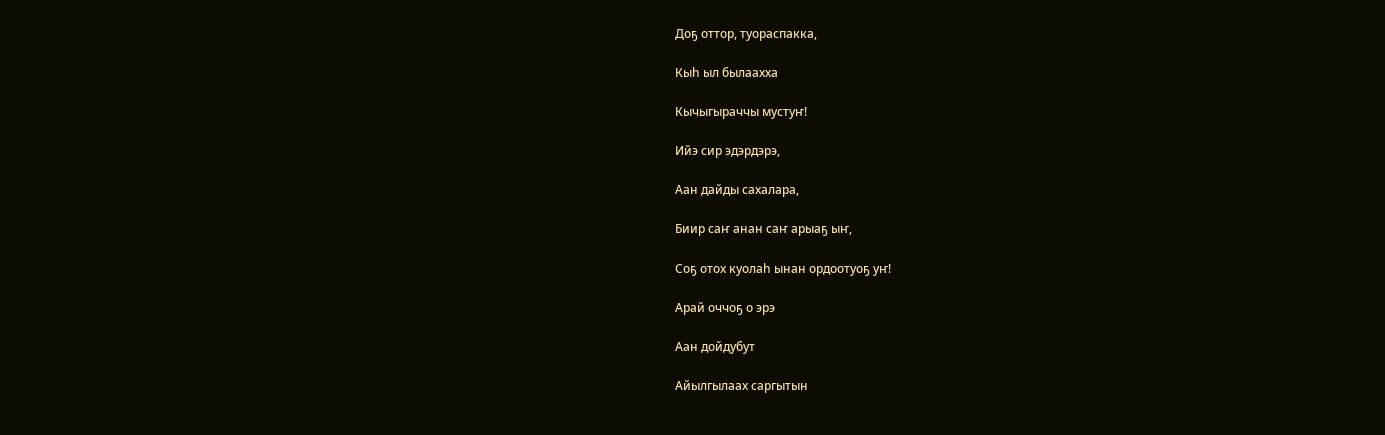Доҕ оттор, туораспакка,

Кыһ ыл былаахха

Кычыгыраччы мустуҥ!

Ийэ сир эдэрдэрэ,

Аан дайды сахалара,

Биир саҥ анан саҥ арыаҕ ыҥ,

Соҕ отох куолаһ ынан ордоотуоҕ уҥ!

Арай оччоҕ о эрэ

Аан дойдубут

Айылгылаах саргытын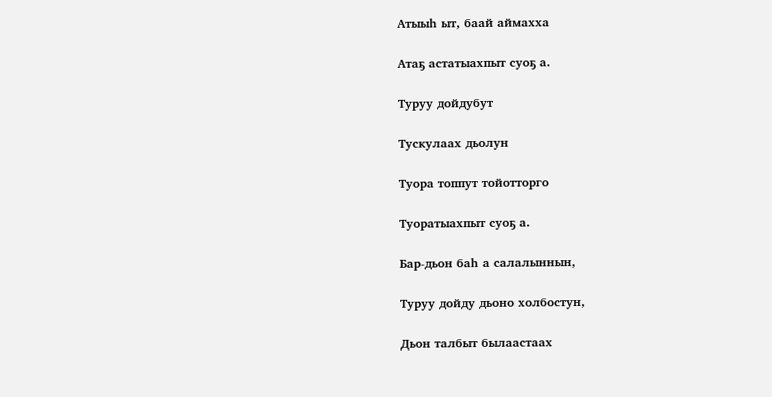Атыыһ ыт, баай аймахха

Атаҕ астатыахпыт суоҕ а.

Туруу дойдубут

Тускулаах дьолун

Туора топпут тойотторго

Туоратыахпыт суоҕ а.

Бар-дьон баһ а салалыннын,

Туруу дойду дьоно холбостун,

Дьон талбыт былаастаах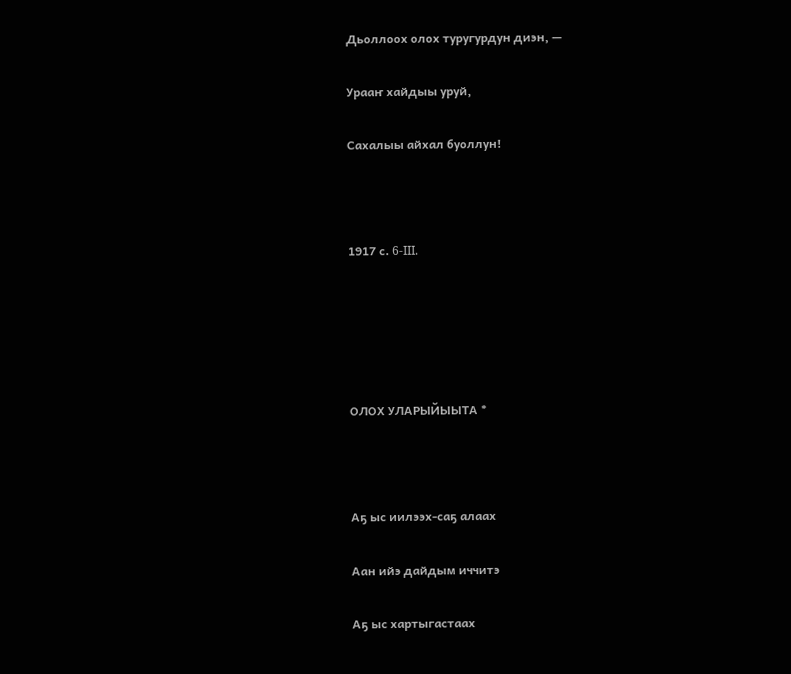Дьоллоох олох туругурдун диэн, —

Урааҥ хайдыы уруй,

Сахалыы айхал буоллун!



1917 с. 6-III.





ОЛОХ УЛАРЫЙЫЫТА *



Аҕ ыс иилээх-саҕ алаах

Аан ийэ дайдым иччитэ

Аҕ ыс хартыгастаах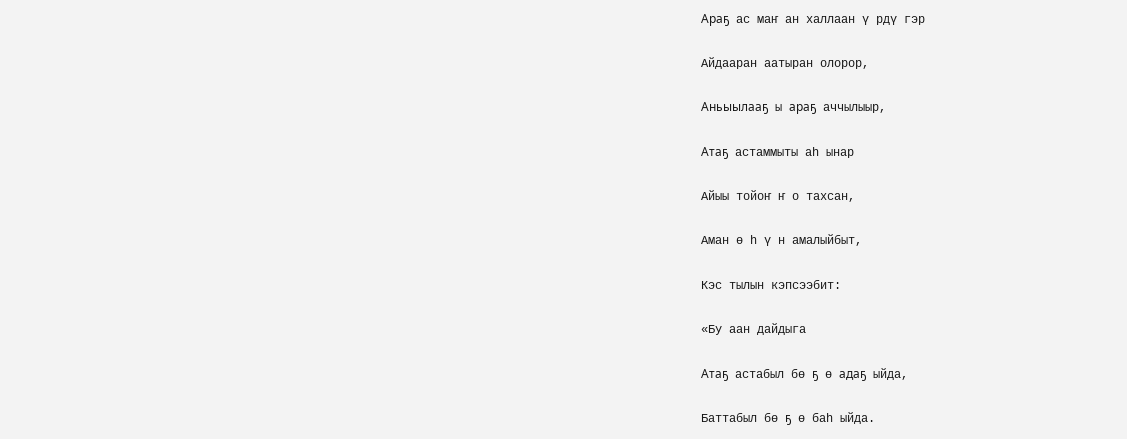Араҕ ас маҥ ан халлаан ү рдү гэр

Айдааран аатыран олорор,

Аньыылааҕ ы араҕ аччылыыр,

Атаҕ астаммыты аһ ынар

Айыы тойоҥ ҥ о тахсан,

Аман ө һ ү н амалыйбыт,

Кэс тылын кэпсээбит:

«Бу аан дайдыга

Атаҕ астабыл бө ҕ ө адаҕ ыйда,

Баттабыл бө ҕ ө баһ ыйда.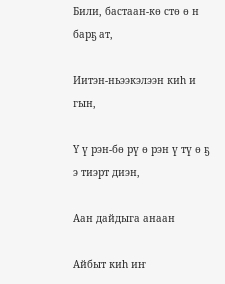Били, бастаан-кө стө ө н барҕ ат,

Иитэн-ньээкэлээн киһ и гын,

Ү ү рэн-бө рү ө рэн ү тү ө ҕ э тиэрт диэн,

Аан дайдыга анаан

Айбыт киһ иҥ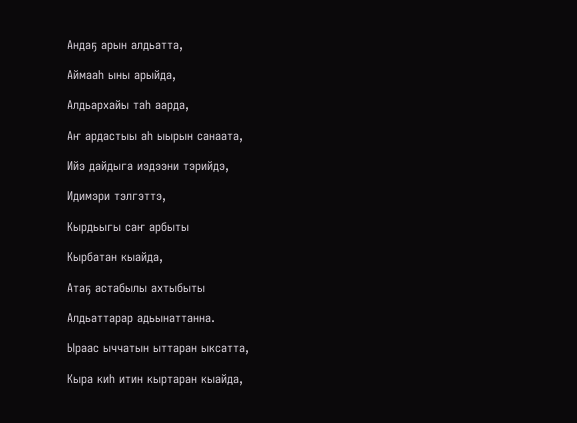Андаҕ арын алдьатта,

Аймааһ ыны арыйда,

Алдьархайы таһ аарда,

Аҥ ардастыы аһ ыырын санаата,

Ийэ дайдыга иэдээни тэрийдэ,

Идимэри тэлгэттэ,

Кырдьыгы саҥ арбыты

Кырбатан кыайда,

Атаҕ астабылы ахтыбыты

Алдьаттарар адьынаттанна.

Ыраас ыччатын ыттаран ыксатта,

Кыра киһ итин кыртаран кыайда,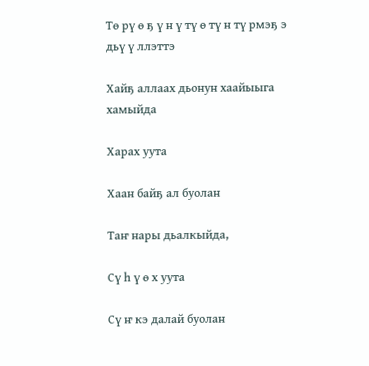Тө рү ө ҕ ү н ү тү ө тү н тү рмэҕ э дьү ү ллэттэ

Хайҕ аллаах дьонун хаайыыга хамыйда

Харах уута

Хаан байҕ ал буолан

Таҥ нары дьалкыйда,

Сү һ ү ө х уута

Сү ҥ кэ далай буолан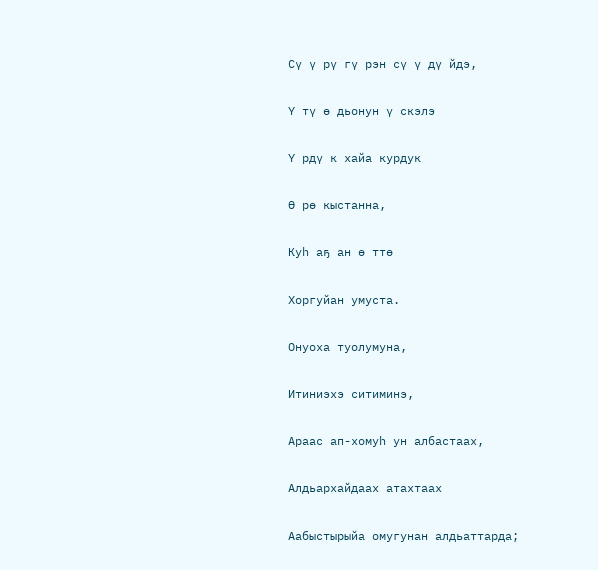Сү ү рү гү рэн сү ү дү йдэ,

Ү тү ө дьонун ү скэлэ

Ү рдү к хайа курдук

Ө рө кыстанна,

Куһ аҕ ан ө ттө

Хоргуйан умуста.

Онуоха туолумуна,

Итиниэхэ ситиминэ,

Араас ап-хомуһ ун албастаах,

Алдьархайдаах атахтаах

Аабыстырыйа омугунан алдьаттарда;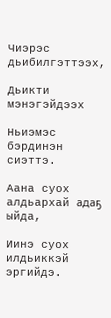Чиэрэс дьибилгэттээх,

Дьикти мэнэгэйдээх

Ньиэмэс бэрдинэн сиэттэ.

Аана суох алдьархай адаҕ ыйда,

Иинэ суох илдьиккэй эргийдэ.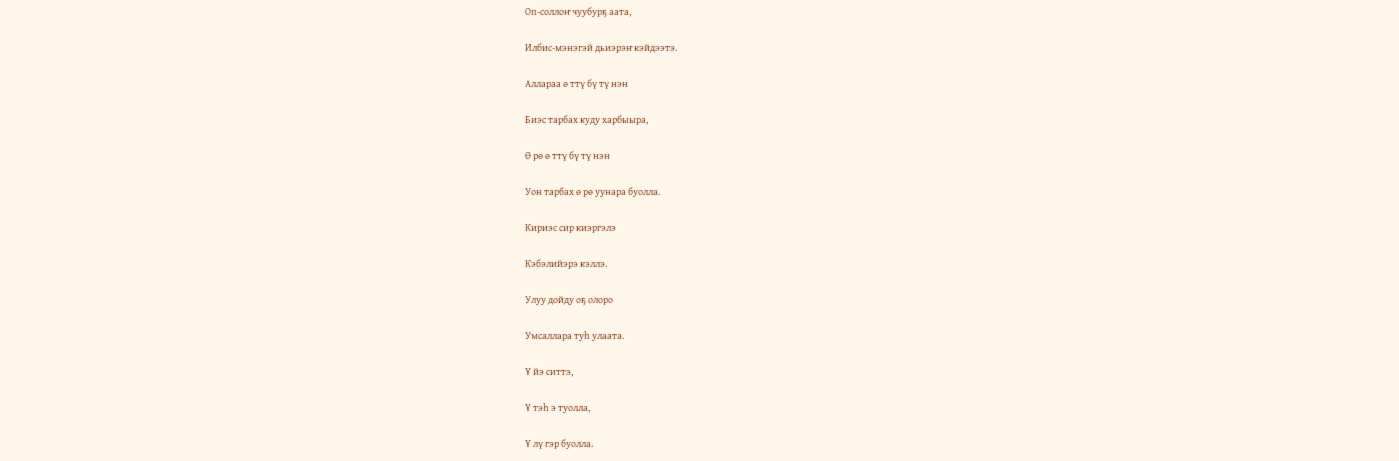Оп-соллоҥ чуубурҕ аата,

Илбис-мэнэгэй дьиэрэҥ кэйдээтэ.

Аллараа ө ттү бү тү нэн

Биэс тарбах куду харбыыра,

Ө рө ө ттү бү тү нэн

Уон тарбах ө рө уунара буолла.

Кириэс сир киэргэлэ

Кэбэлийэрэ кэллэ.

Улуу дойду оҕ олоро

Умсаллара туһ улаата.

Ү йэ ситтэ,

Ү тэһ э туолла,

Ү лү гэр буолла.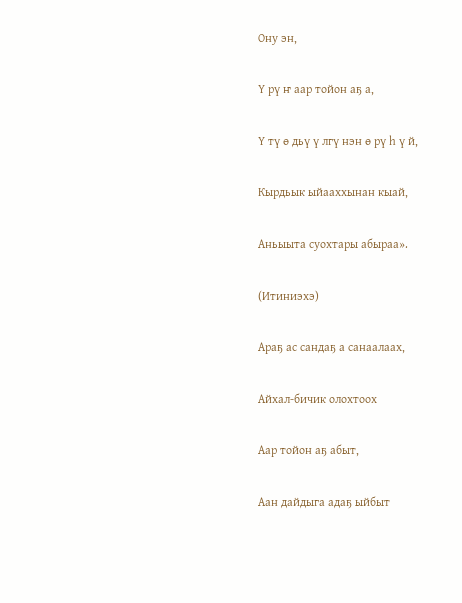Ону эн,

Ү рү ҥ аар тойон аҕ а,

Ү тү ө дьү ү лгү нэн ө рү һ ү й,

Кырдьык ыйааххынан кыай,

Аньыыта суохтары абыраа».

(Итиниэхэ)

Араҕ ас сандаҕ а санаалаах,

Айхал-бичик олохтоох

Аар тойон аҕ абыт,

Аан дайдыга адаҕ ыйбыт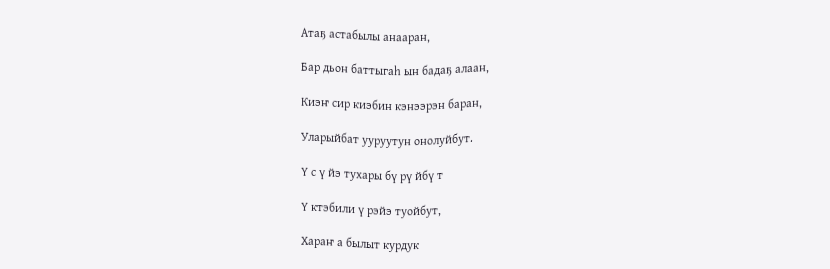Атаҕ астабылы анааран,

Бар дьон баттыгаһ ын бадаҕ алаан,

Киэҥ сир киэбин кэнээрэн баран,

Уларыйбат ууруутун онолуйбут.

Ү с ү йэ тухары бү рү йбү т

Ү ктэбили ү рэйэ туойбут,

Хараҥ а былыт курдук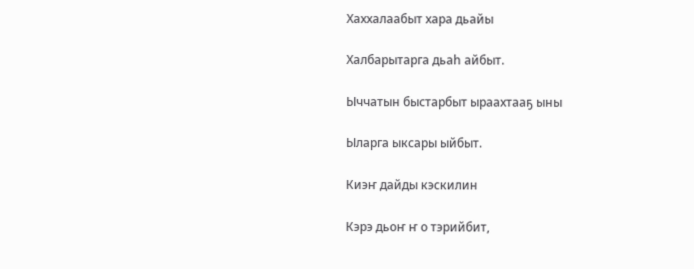Хаххалаабыт хара дьайы

Халбарытарга дьаһ айбыт.

Ыччатын быстарбыт ыраахтааҕ ыны

Ыларга ыксары ыйбыт.

Киэҥ дайды кэскилин

Кэрэ дьоҥ ҥ о тэрийбит,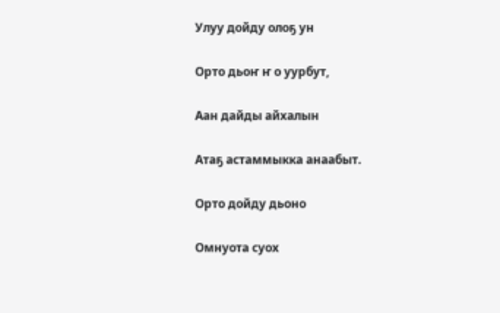Улуу дойду олоҕ ун

Орто дьоҥ ҥ о уурбут,

Аан дайды айхалын

Атаҕ астаммыкка анаабыт.

Орто дойду дьоно

Омнуота суох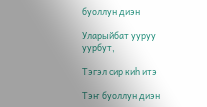буоллун диэн

Уларыйбат ууруу уурбут,

Тэгэл сир киһ итэ

Тэҥ буоллун диэн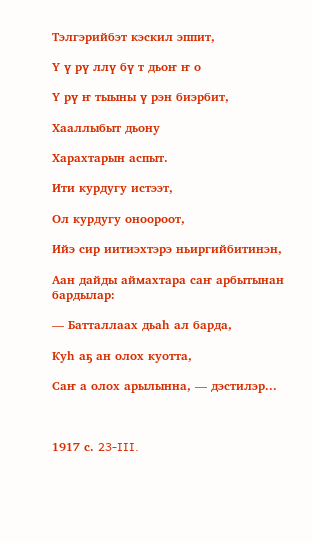Тэлгэрийбэт кэскил эппит,

Ү ү рү ллү бү т дьоҥ ҥ о

Ү рү ҥ тыыны ү рэн биэрбит,

Хааллыбыт дьону

Харахтарын аспыт.

Ити курдугу истээт,

Ол курдугу оноороот,

Ийэ сир иитиэхтэрэ ньиргийбитинэн,

Аан дайды аймахтара саҥ арбытынан бардылар:

— Батталлаах дьаһ ал барда,

Куһ аҕ ан олох куотта,

Саҥ а олох арылынна, — дэстилэр...



1917 с. 23-III.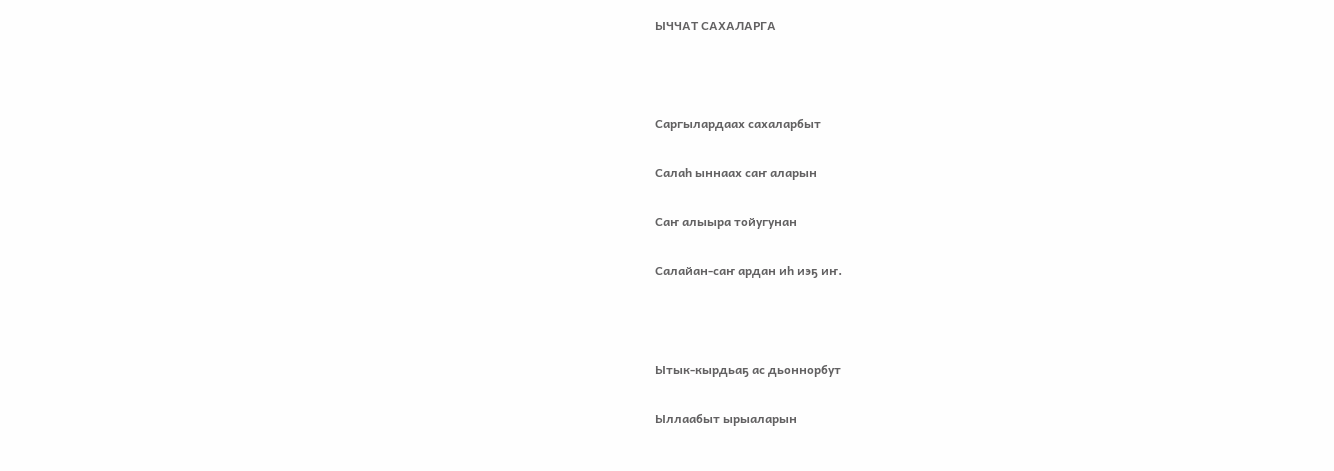ЫЧЧАТ САХАЛАРГА



Саргылардаах сахаларбыт

Салаһ ыннаах саҥ аларын

Саҥ алыыра тойугунан

Салайан-саҥ ардан иһ иэҕ иҥ.



Ытык-кырдьаҕ ас дьоннорбут

Ыллаабыт ырыаларын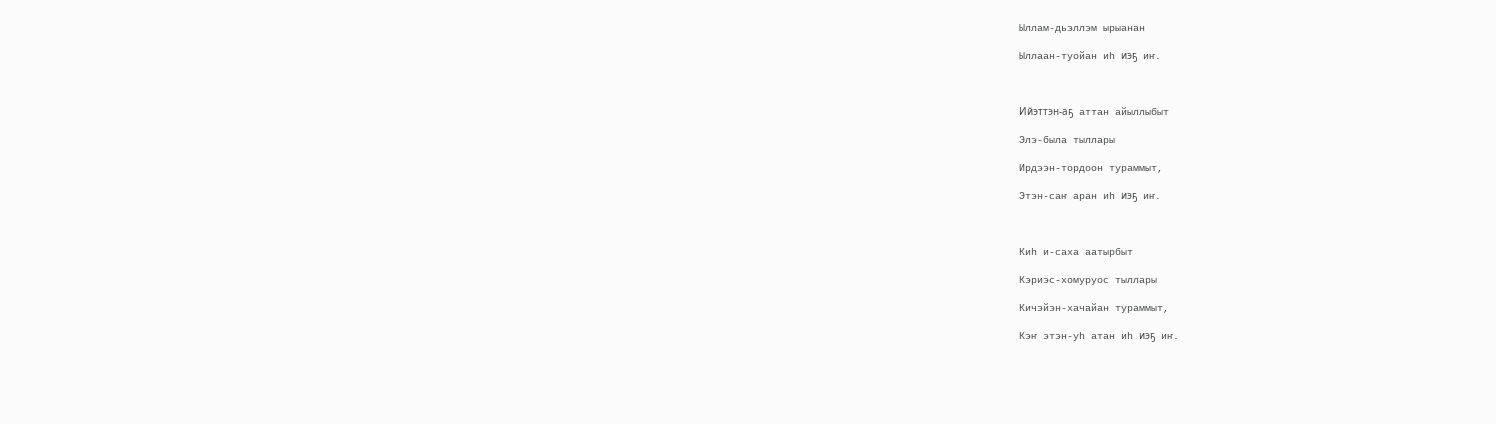Ыллам-дьэллэм ырыанан

Ыллаан-туойан иһ иэҕ иҥ.



Ийэттэн-аҕ аттан айыллыбыт

Элэ-была тыллары

Ирдээн-тордоон тураммыт,

Этэн-саҥ аран иһ иэҕ иҥ.



Киһ и-саха аатырбыт

Кэриэс-хомуруос тыллары

Кичэйэн-хачайан тураммыт,

Кэҥ этэн-уһ атан иһ иэҕ иҥ.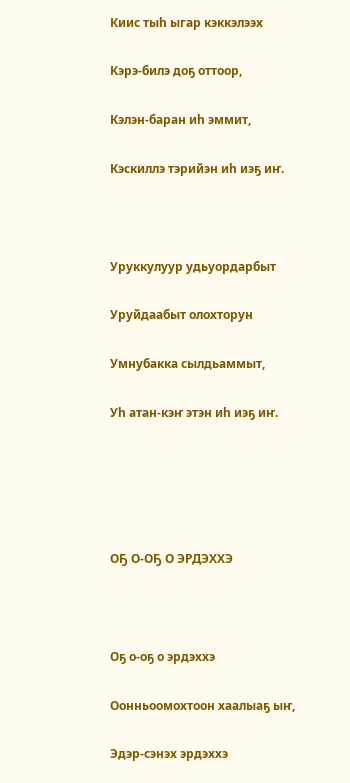Киис тыһ ыгар кэккэлээх

Кэрэ-билэ доҕ оттоор,

Кэлэн-баран иһ эммит,

Кэскиллэ тэрийэн иһ иэҕ иҥ.



Уруккулуур удьуордарбыт

Уруйдаабыт олохторун

Умнубакка сылдьаммыт,

Уһ атан-кэҥ этэн иһ иэҕ иҥ.





ОҔ О-ОҔ О ЭРДЭХХЭ



Оҕ о-оҕ о эрдэххэ

Оонньоомохтоон хаалыаҕ ыҥ,

Эдэр-сэнэх эрдэххэ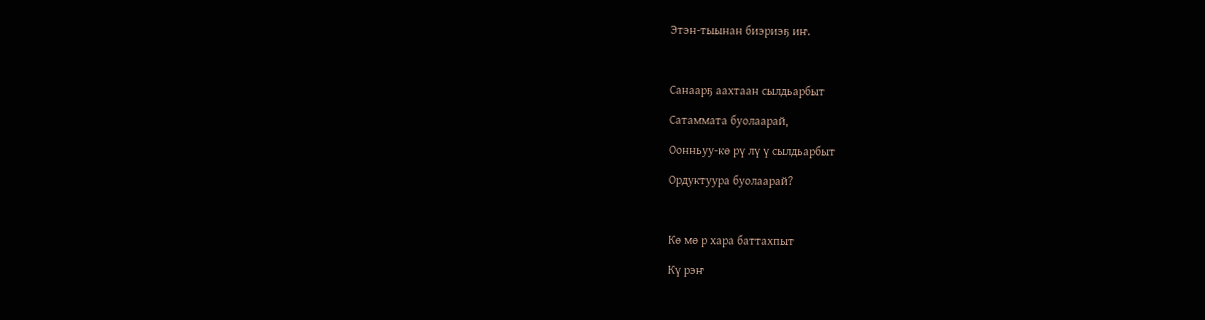Этэн-тыынан биэриэҕ иҥ.



Санаарҕ аахтаан сылдьарбыт

Сатаммата буолаарай,

Оонньуу-кө рү лү ү сылдьарбыт

Ордуктуура буолаарай?



Кө мө р хара баттахпыт

Кү рэҥ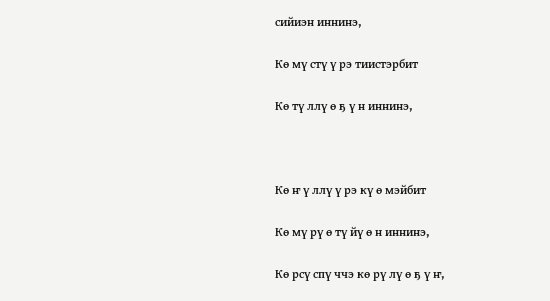сийиэн иннинэ,

Кө мү стү ү рэ тиистэрбит

Кө тү ллү ө ҕ ү н иннинэ,



Кө ҥ ү ллү ү рэ кү ө мэйбит

Кө мү рү ө тү йү ө н иннинэ,

Кө рсү спү ччэ кө рү лү ө ҕ ү ҥ,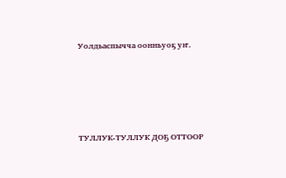Уолдьаспычча оонньуоҕ уҥ.





ТУЛЛУК-ТУЛЛУК ДОҔ ОТТООР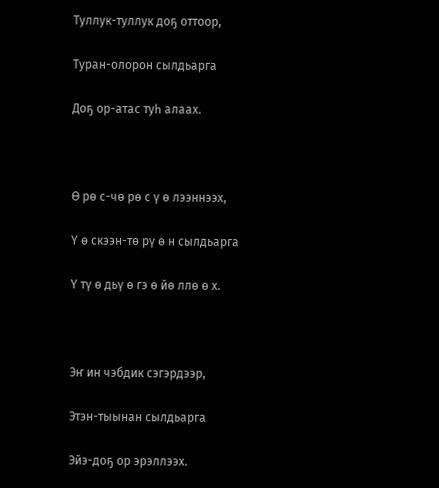Туллук-туллук доҕ оттоор,

Туран-олорон сылдьарга

Доҕ ор-атас туһ алаах.



Ө рө с-чө рө с ү ө лээннээх,

Ү ө скээн-тө рү ө н сылдьарга

Ү тү ө дьү ө гэ ө йө ллө ө х.



Эҥ ин чэбдик сэгэрдээр,

Этэн-тыынан сылдьарга

Эйэ-доҕ ор эрэллээх.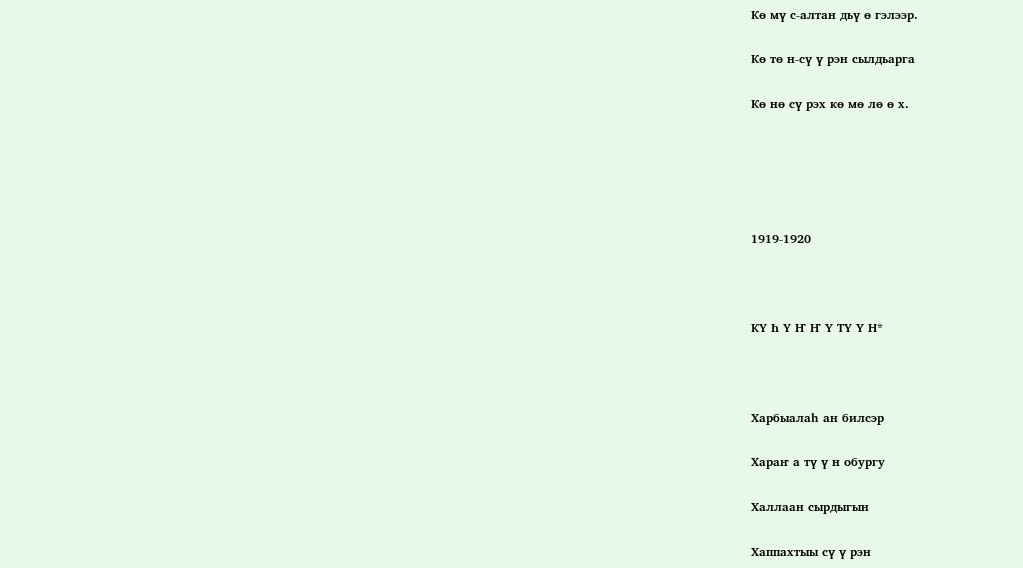Кө мү с-алтан дьү ө гэлээр.

Кө тө н-сү ү рэн сылдьарга

Кө нө сү рэх кө мө лө ө х.





1919-1920



КҮ Һ Ү Ҥ Ҥ Ү ТҮ Ү Н*



Харбыалаһ ан билсэр

Хараҥ а тү ү н обургу

Халлаан сырдыгын

Хаппахтыы сү ү рэн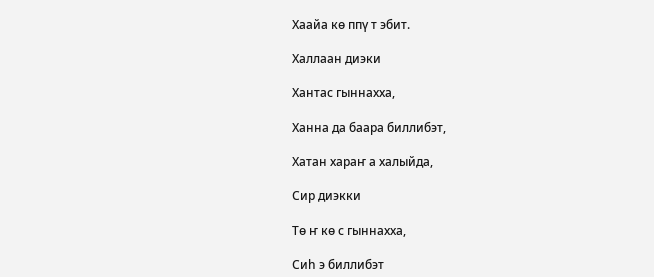Хаайа кө ппү т эбит.

Халлаан диэки

Хантас гыннахха,

Ханна да баара биллибэт,

Хатан хараҥ а халыйда,

Сир диэкки

Тө ҥ кө с гыннахха,

Сиһ э биллибэт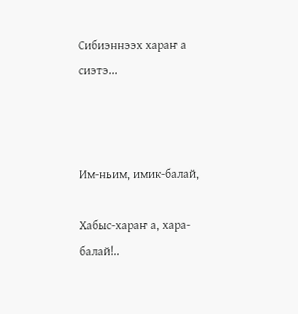Сибиэннээх хараҥ а сиэтэ...



Им-ньим, имик-балай,

Хабыс-хараҥ а, хара-балай!..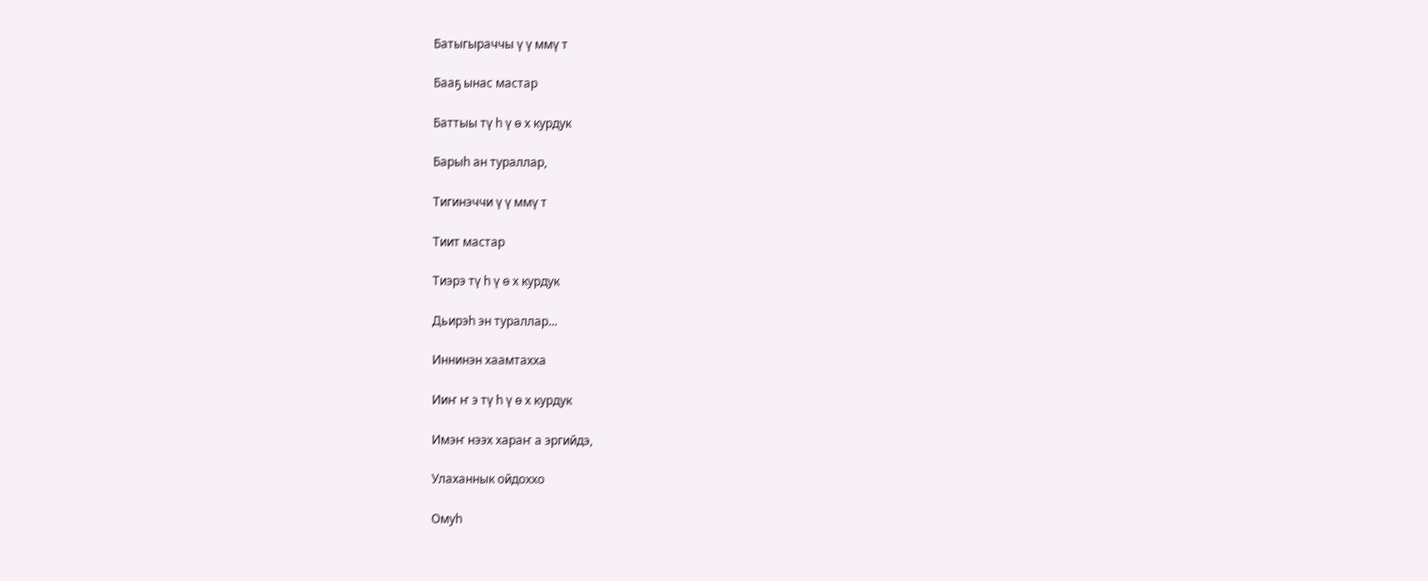Батыгыраччы ү ү ммү т

Бааҕ ынас мастар

Баттыы тү һ ү ө х курдук

Барыһ ан тураллар,

Тигинэччи ү ү ммү т

Тиит мастар

Тиэрэ тү һ ү ө х курдук

Дьирэһ эн тураллар...

Иннинэн хаамтахха

Ииҥ ҥ э тү һ ү ө х курдук

Имэҥ нээх хараҥ а эргийдэ,

Улаханнык ойдоххо

Омуһ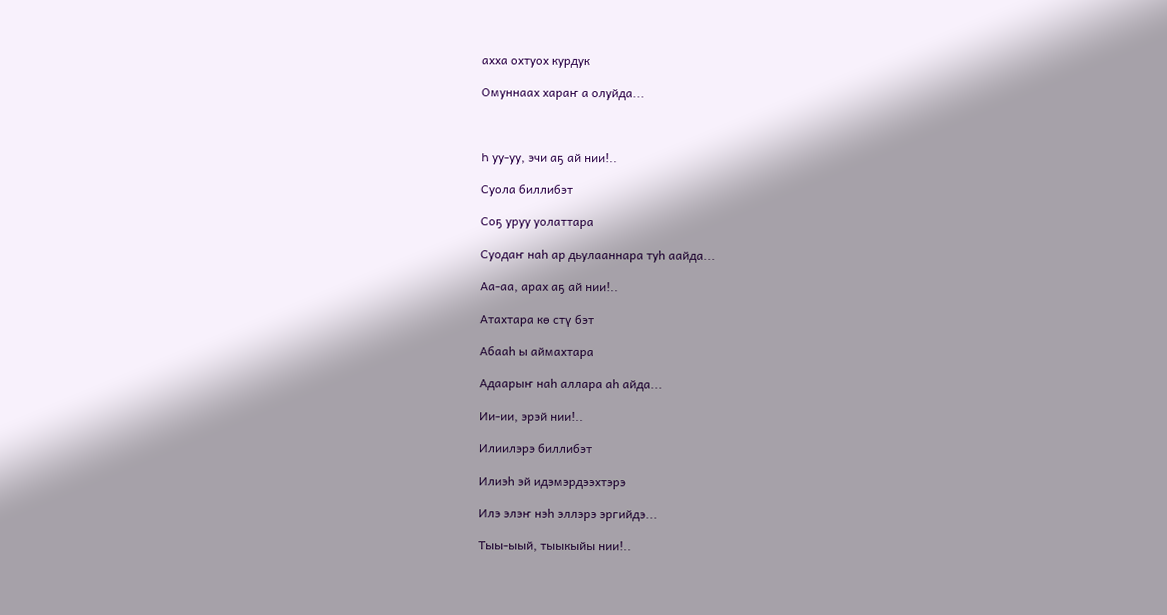ахха охтуох курдук

Омуннаах хараҥ а олуйда...



Һ уу-уу, эчи аҕ ай нии!..

Суола биллибэт

Соҕ уруу уолаттара

Суодаҥ наһ ар дьулааннара туһ аайда...

Аа-аа, арах аҕ ай нии!..

Атахтара кө стү бэт

Абааһ ы аймахтара

Адаарыҥ наһ аллара аһ айда...

Ии-ии, эрэй нии!..

Илиилэрэ биллибэт

Илиэһ эй идэмэрдээхтэрэ

Илэ элэҥ нэһ эллэрэ эргийдэ...

Тыы-ыый, тыыкыйы нии!..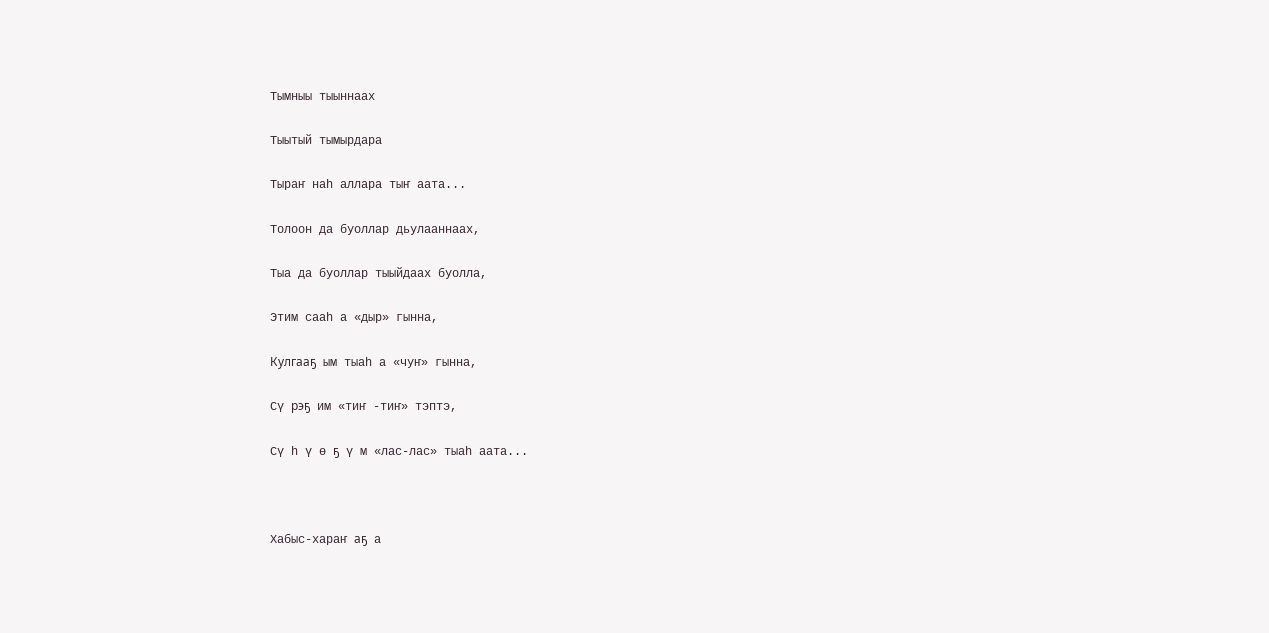Тымныы тыыннаах

Тыытый тымырдара

Тыраҥ наһ аллара тыҥ аата...

Толоон да буоллар дьулааннаах,

Тыа да буоллар тыыйдаах буолла,

Этим сааһ а «дыр» гынна,

Кулгааҕ ым тыаһ а «чуҥ» гынна,

Сү рэҕ им «тиҥ -тиҥ» тэптэ,

Сү һ ү ө ҕ ү м «лас-лас» тыаһ аата...



Хабыс-хараҥ аҕ а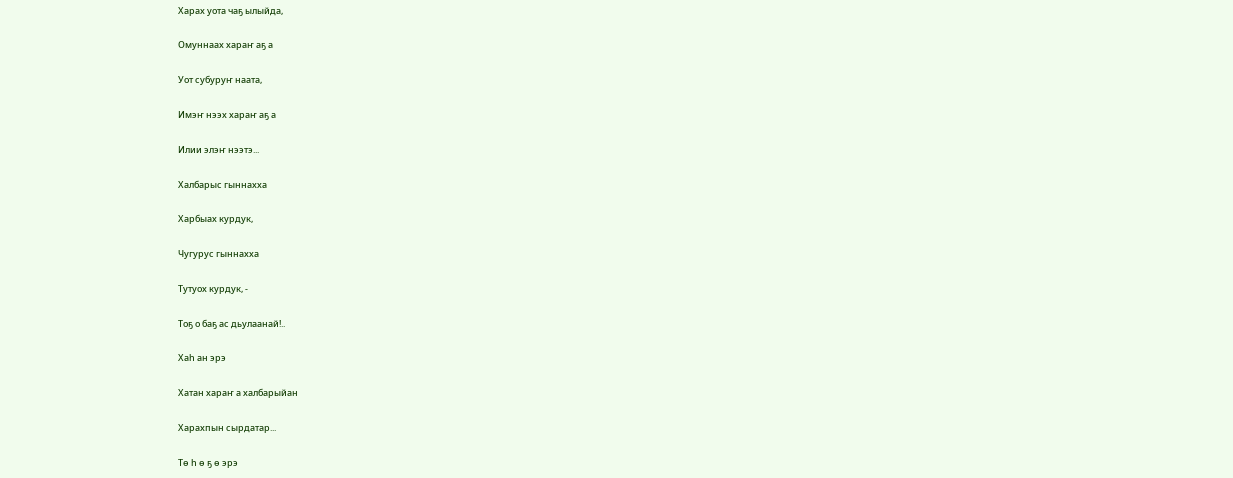Харах уота чаҕ ылыйда,

Омуннаах хараҥ аҕ а

Уот субуруҥ наата,

Имэҥ нээх хараҥ аҕ а

Илии элэҥ нээтэ...

Халбарыс гыннахха

Харбыах курдук,

Чугурус гыннахха

Тутуох курдук, -

Тоҕ о баҕ ас дьулаанай!..

Хаһ ан эрэ

Хатан хараҥ а халбарыйан

Харахпын сырдатар...

Тө һ ө ҕ ө эрэ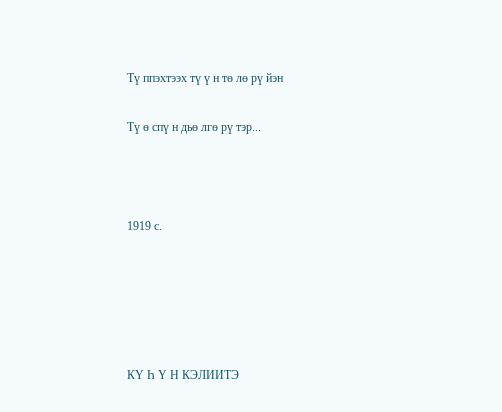Тү ппэхтээх тү ү н тө лө рү йэн

Тү ө спү н дьө лгө рү тэр...



1919 с.





КҮ Һ Ү Н КЭЛИИТЭ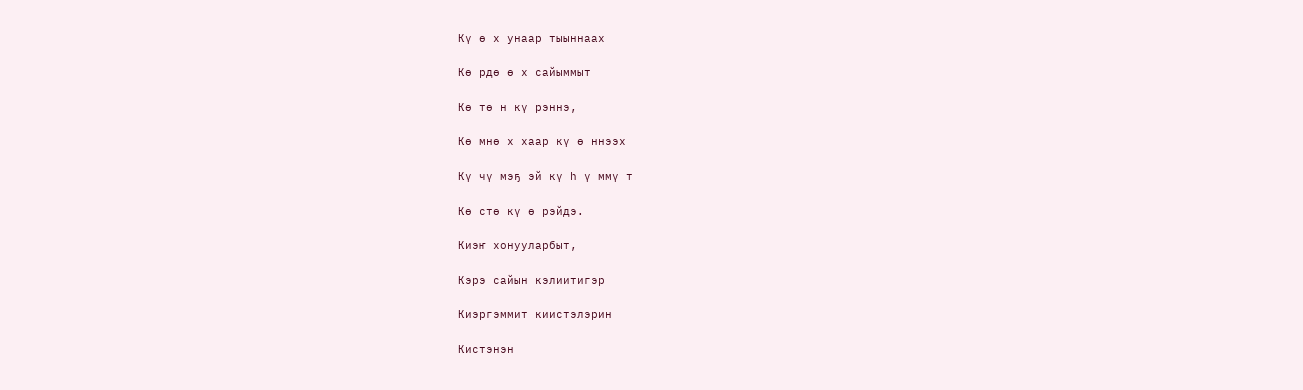Кү ө х унаар тыыннаах

Кө рдө ө х сайыммыт

Кө тө н кү рэннэ,

Кө мнө х хаар кү ө ннээх

Кү чү мэҕ эй кү һ ү ммү т

Кө стө кү ө рэйдэ.

Киэҥ хонууларбыт,

Кэрэ сайын кэлиитигэр

Киэргэммит киистэлэрин

Кистэнэн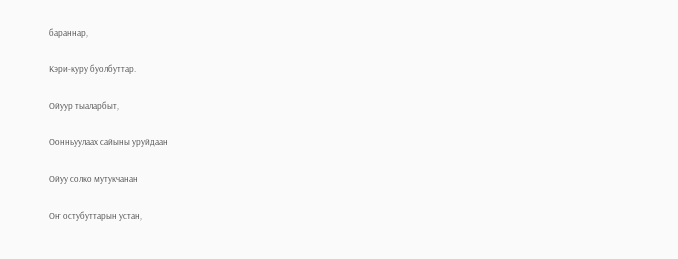бараннар,

Кэри-куру буолбуттар.

Ойуур тыаларбыт,

Оонньуулаах сайыны уруйдаан

Ойуу солко мутукчанан

Оҥ остубуттарын устан,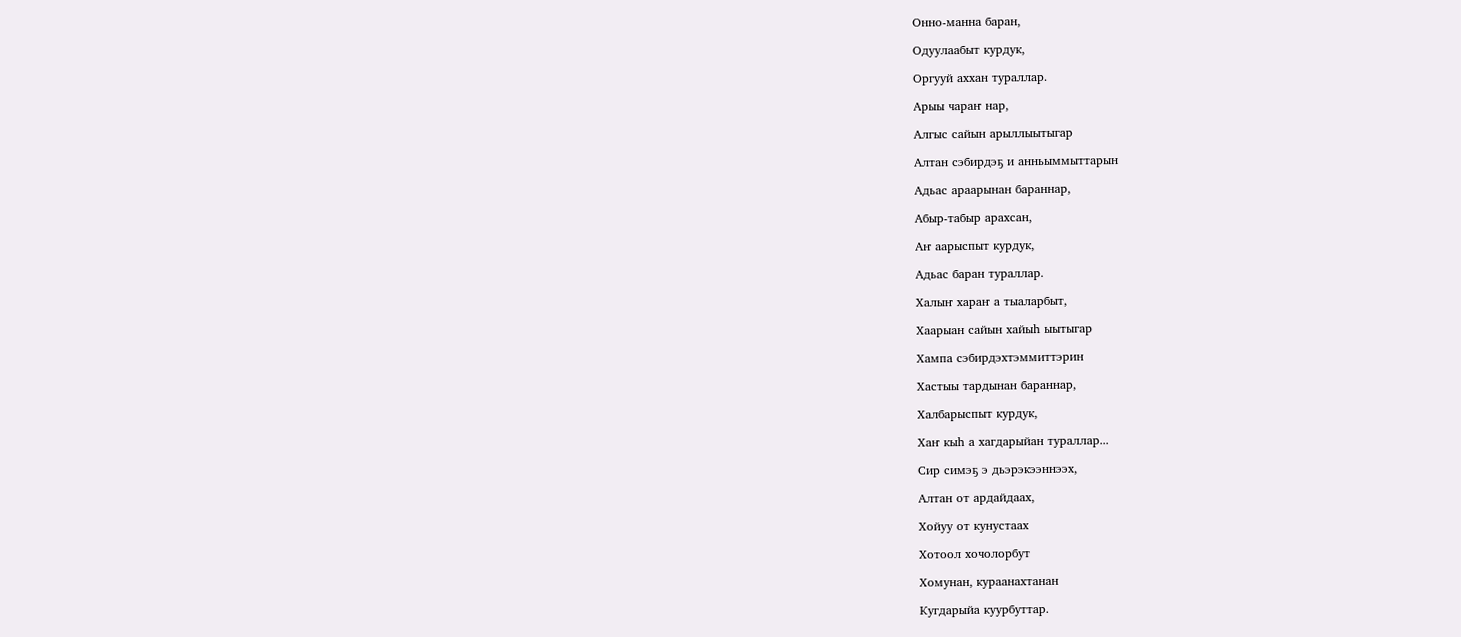Онно-манна баран,

Одуулаабыт курдук,

Оргууй аххан тураллар.

Арыы чараҥ нар,

Алгыс сайын арыллыытыгар

Алтан сэбирдэҕ и анньыммыттарын

Адьас араарынан бараннар,

Абыр-табыр арахсан,

Аҥ аарыспыт курдук,

Адьас баран тураллар.

Халыҥ хараҥ а тыаларбыт,

Хаарыан сайын хайыһ ыытыгар

Хампа сэбирдэхтэммиттэрин

Хастыы тардынан бараннар,

Халбарыспыт курдук,

Хаҥ кыһ а хагдарыйан тураллар...

Сир симэҕ э дьэрэкээннээх,

Алтан от ардайдаах,

Хойуу от кунустаах

Хотоол хочолорбут

Хомунан, кураанахтанан

Кугдарыйа куурбуттар.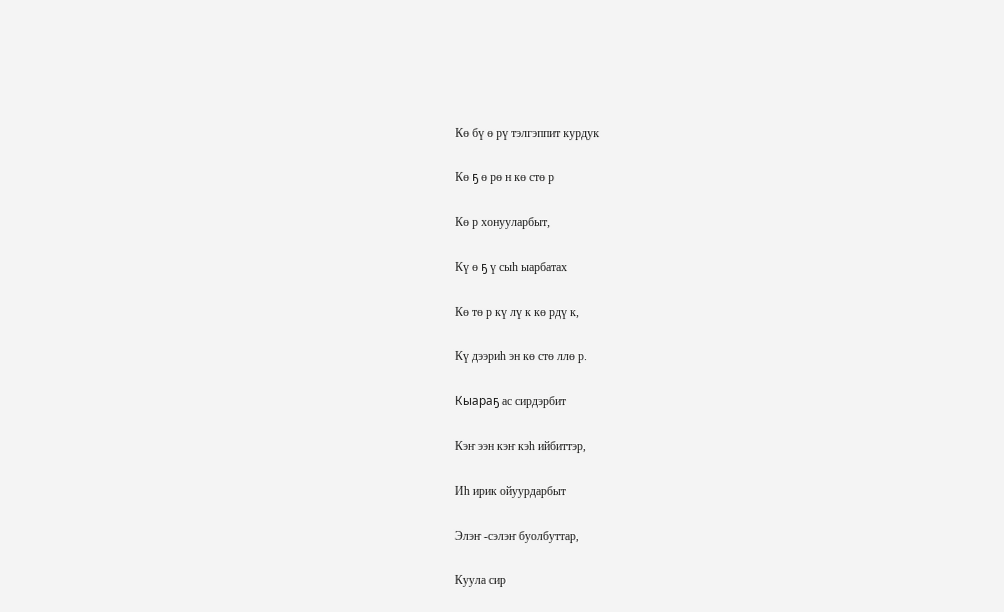Кө бү ө рү тэлгэппит курдук

Кө ҕ ө рө н кө стө р

Кө р хонууларбыт,

Кү ө ҕ ү сыһ ыарбатах

Кө тө р кү лү к кө рдү к,

Кү дээриһ эн кө стө ллө р.

Кыараҕ ас сирдэрбит

Кэҥ ээн кэҥ кэһ ийбиттэр,

Иһ ирик ойуурдарбыт

Элэҥ -сэлэҥ буолбуттар,

Куула сир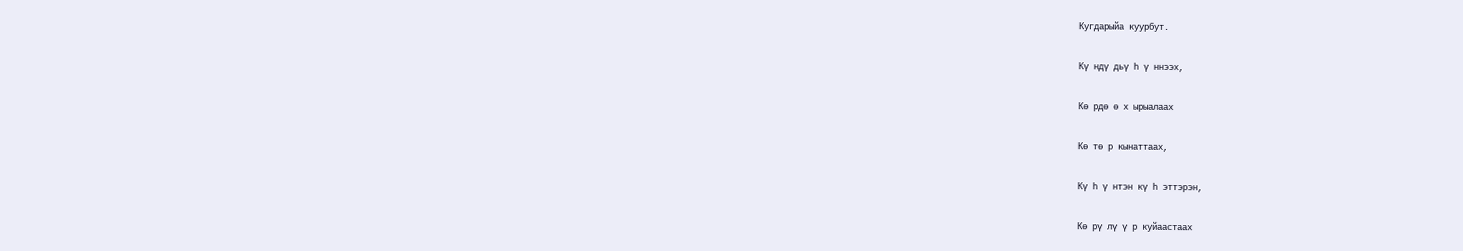Кугдарыйа куурбут.

Кү ндү дьү һ ү ннээх,

Кө рдө ө х ырыалаах

Кө тө р кынаттаах,

Кү һ ү нтэн кү һ эттэрэн,

Кө рү лү ү р куйаастаах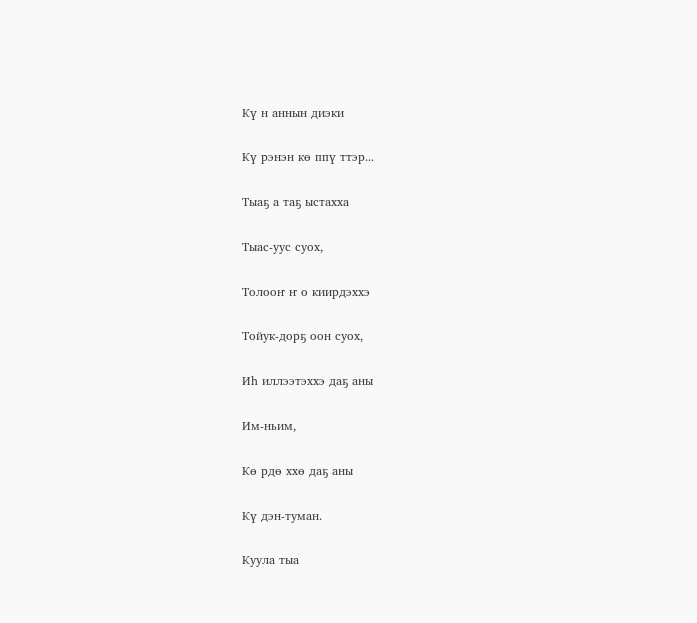Кү н аннын диэки

Кү рэнэн кө ппү ттэр...

Тыаҕ а таҕ ыстахха

Тыас-уус суох,

Толооҥ ҥ о киирдэххэ

Тойук-дорҕ оон суох,

Иһ иллээтэххэ даҕ аны

Им-ньим,

Кө рдө ххө даҕ аны

Кү дэн-туман.

Куула тыа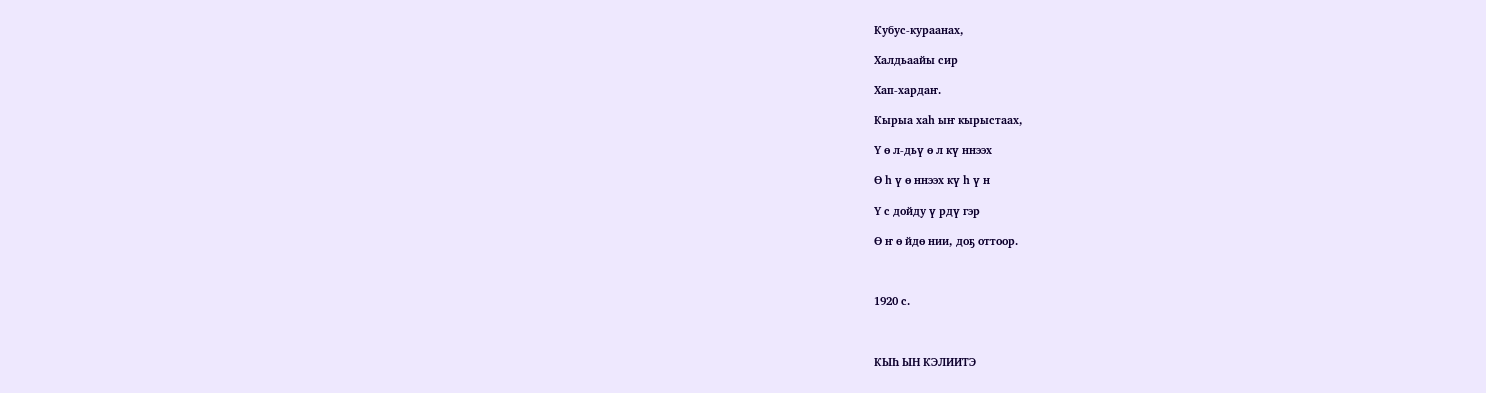Кубус-кураанах,

Халдьаайы сир

Хап-хардаҥ.

Кырыа хаһ ыҥ кырыстаах,

Ү ө л-дьү ө л кү ннээх

Ө һ ү ө ннээх кү һ ү н

Ү с дойду ү рдү гэр

Ө ҥ ө йдө нии, доҕ оттоор.



1920 с.



КЫҺ ЫН КЭЛИИТЭ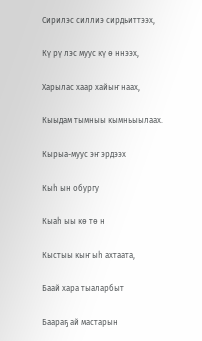Сирилэс силлиэ сирдьиттээх,

Кү рү лэс муус кү ө ннээх,

Харылас хаар хайыҥ наах,

Кыыдам тымныы кымньыылаах.

Кырыа-муус эҥ эрдээх

Кыһ ын обургу

Кыаһ ыы кө тө н

Кыстыы кыҥ ыһ ахтаата,

Баай хара тыаларбыт

Баараҕ ай мастарын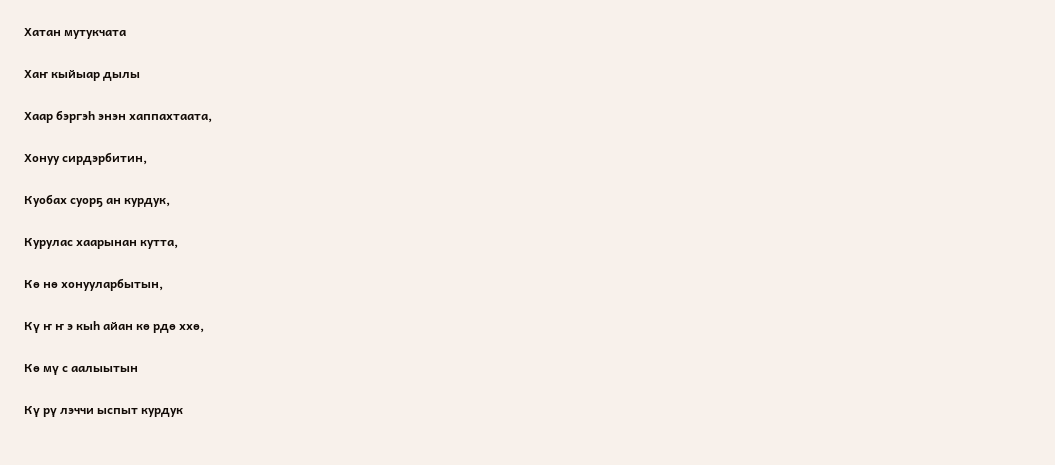Хатан мутукчата

Хаҥ кыйыар дылы

Хаар бэргэһ энэн хаппахтаата,

Хонуу сирдэрбитин,

Куобах суорҕ ан курдук,

Курулас хаарынан кутта,

Кө нө хонууларбытын,

Кү ҥ ҥ э кыһ айан кө рдө ххө,

Кө мү с аалыытын

Кү рү лэччи ыспыт курдук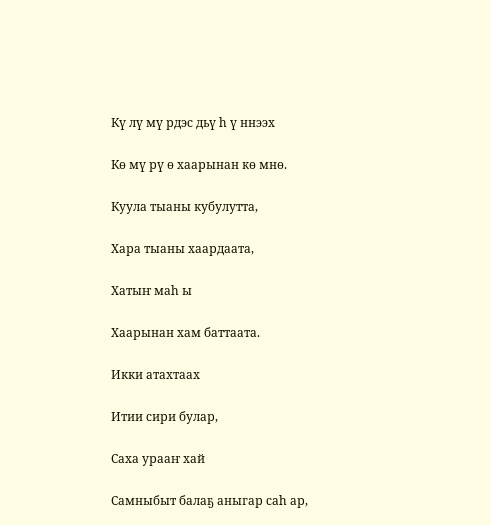Кү лү мү рдэс дьү һ ү ннээх

Кө мү рү ө хаарынан кө мнө.

Куула тыаны кубулутта,

Хара тыаны хаардаата,

Хатыҥ маһ ы

Хаарынан хам баттаата.

Икки атахтаах

Итии сири булар,

Саха урааҥ хай

Самныбыт балаҕ аныгар саһ ар,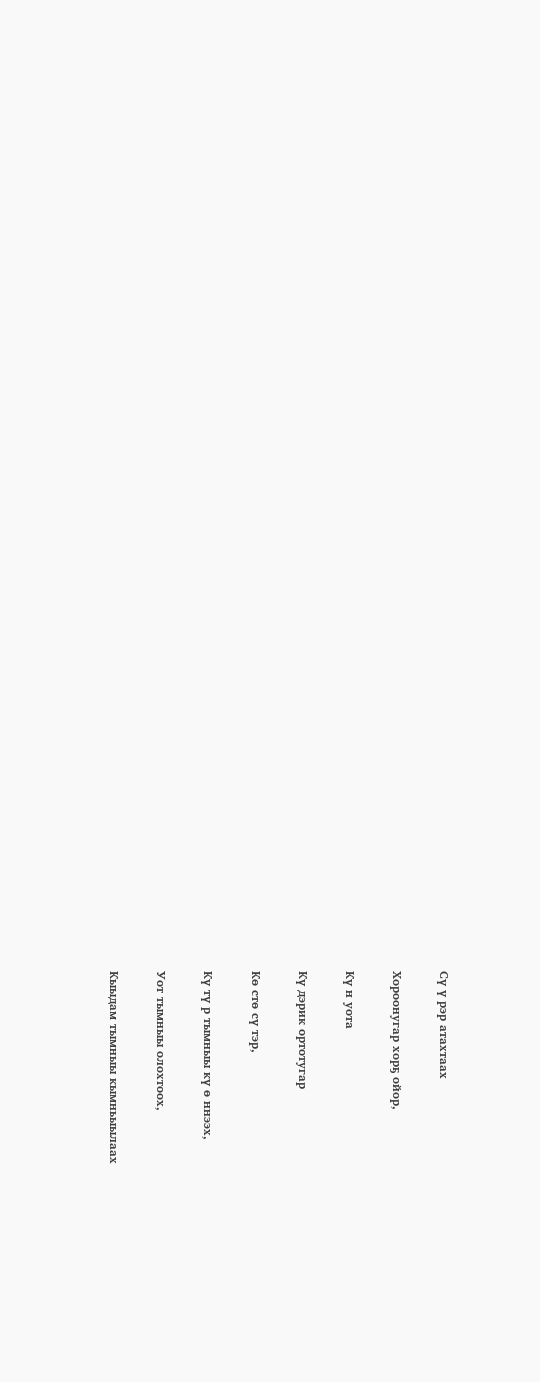Сү ү рэр атахтаах

Хороонугар хорҕ ойор,

Кү н уота

Кү дэрик ортотугар

Кө стө сү тэр,

Кү тү р тымныы кү ө ннээх,

Уот тымныы олохтоох,

Кыыдам тымныы кымньыылаах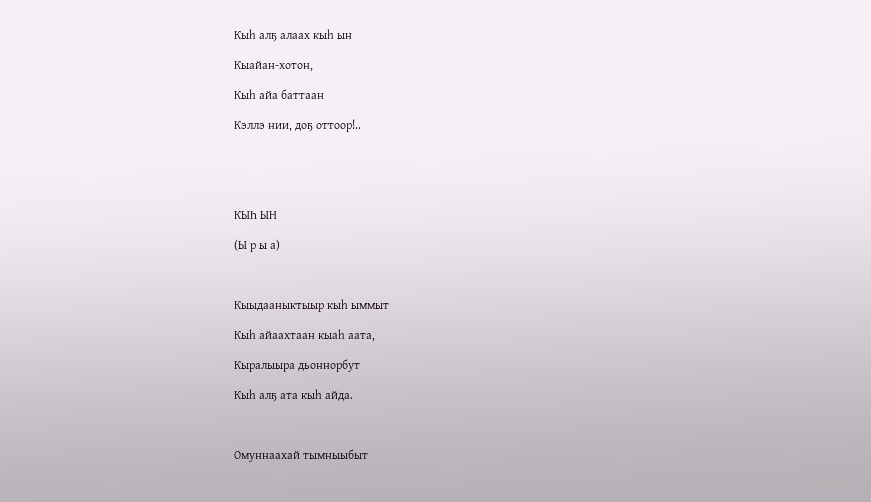Кыһ алҕ алаах кыһ ын

Кыайан-хотон,

Кыһ айа баттаан

Кэллэ нии, доҕ оттоор!..





КЫҺ ЫН

(Ы р ы а)



Кыыдааныктыыр кыһ ыммыт

Кыһ айаахтаан кыаһ аата,

Кыралыыра дьоннорбут

Кыһ алҕ ата кыһ айда.



Омуннаахай тымныыбыт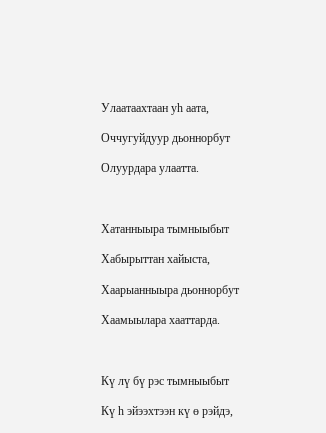Улаатаахтаан уһ аата,

Оччугуйдуур дьоннорбут

Олуурдара улаатта.



Хатанныыра тымныыбыт

Хабырыттан хайыста,

Хаарыанныыра дьоннорбут

Хаамыылара хааттарда.



Кү лү бү рэс тымныыбыт

Кү һ эйээхтээн кү ө рэйдэ,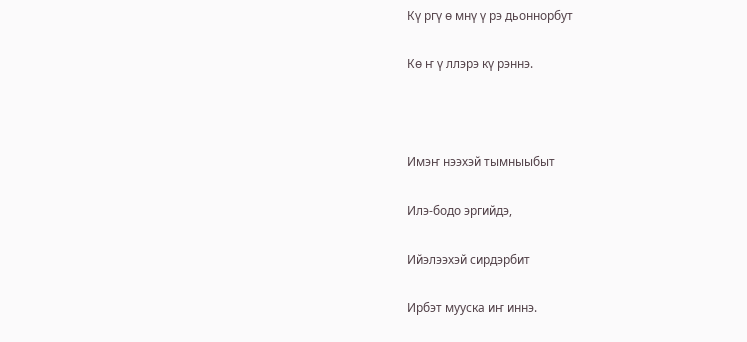Кү ргү ө мнү ү рэ дьоннорбут

Кө ҥ ү ллэрэ кү рэннэ.



Имэҥ нээхэй тымныыбыт

Илэ-бодо эргийдэ,

Ийэлээхэй сирдэрбит

Ирбэт мууска иҥ иннэ.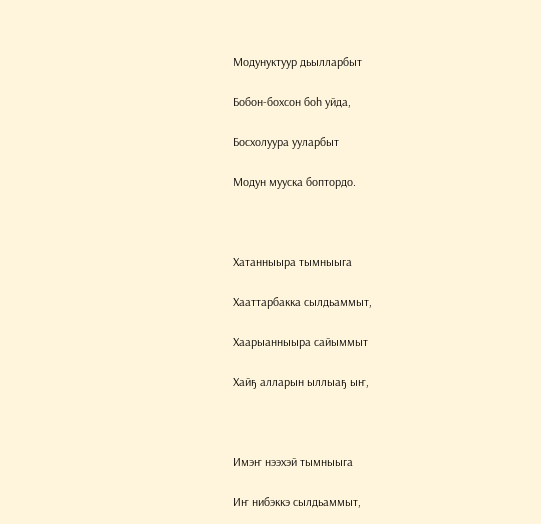Модунуктуур дьылларбыт

Бобон-бохсон боһ уйда,

Босхолуура ууларбыт

Модун мууска боптордо.



Хатанныыра тымныыга

Хааттарбакка сылдьаммыт,

Хаарыанныыра сайыммыт

Хайҕ алларын ыллыаҕ ыҥ,



Имэҥ нээхэй тымныыга

Иҥ нибэккэ сылдьаммыт,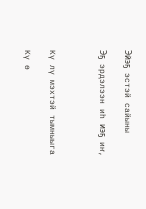Эйэҕ эстэй сайыны

Эҕ эрдэлээн иһ иэҕ иҥ,



Кү лү мэхтэй тымныыга

Кү ө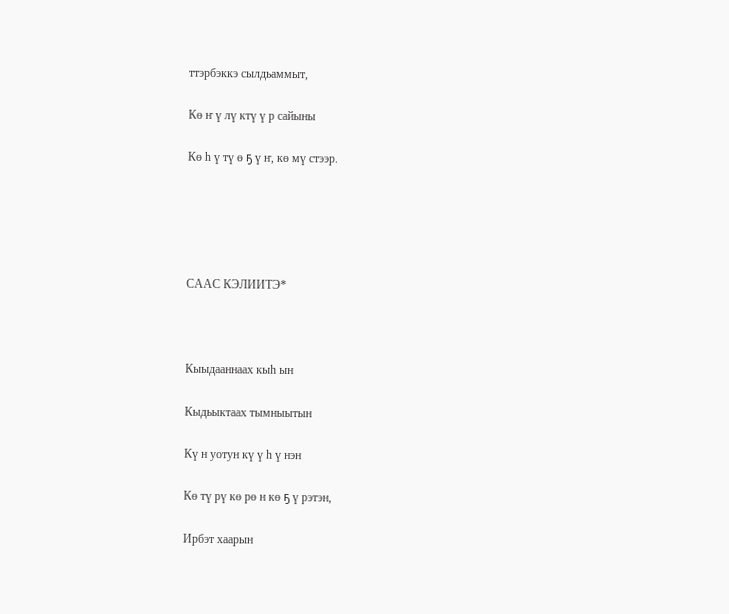ттэрбэккэ сылдьаммыт,

Кө ҥ ү лү ктү ү р сайыны

Кө һ ү тү ө ҕ ү ҥ, кө мү стээр.





СААС КЭЛИИТЭ*



Кыыдааннаах кыһ ын

Кыдьыктаах тымныытын

Кү н уотун кү ү һ ү нэн

Кө тү рү кө рө н кө ҕ ү рэтэн,

Ирбэт хаарын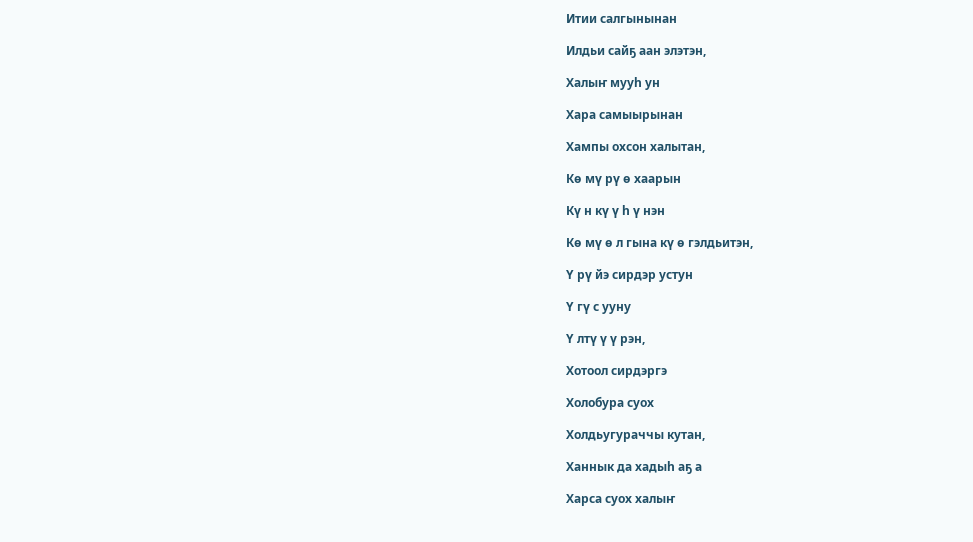Итии салгынынан

Илдьи сайҕ аан элэтэн,

Халыҥ мууһ ун

Хара самыырынан

Хампы охсон халытан,

Кө мү рү ө хаарын

Кү н кү ү һ ү нэн

Кө мү ө л гына кү ө гэлдьитэн,

Ү рү йэ сирдэр устун

Ү гү с ууну

Ү лтү ү ү рэн,

Хотоол сирдэргэ

Холобура суох

Холдьугураччы кутан,

Ханнык да хадыһ аҕ а

Харса суох халыҥ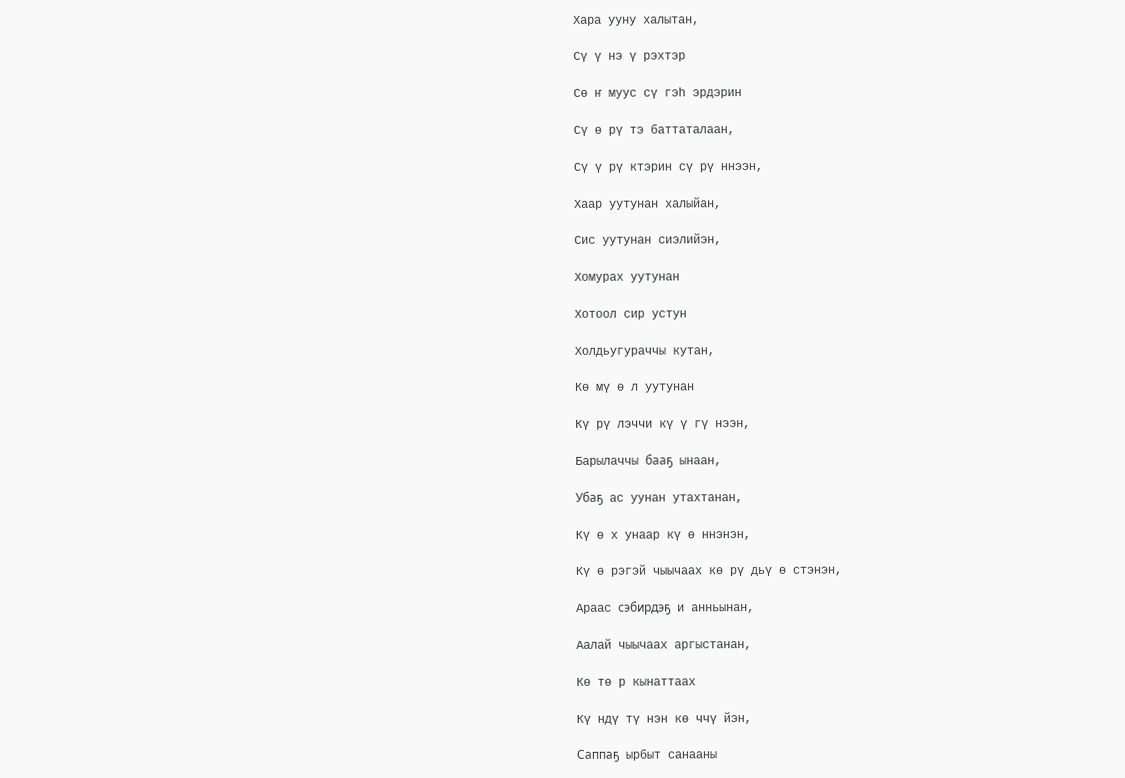Хара ууну халытан,

Сү ү нэ ү рэхтэр

Сө ҥ муус сү гэһ эрдэрин

Сү ө рү тэ баттаталаан,

Сү ү рү ктэрин сү рү ннээн,

Хаар уутунан халыйан,

Сис уутунан сиэлийэн,

Хомурах уутунан

Хотоол сир устун

Холдьугураччы кутан,

Кө мү ө л уутунан

Кү рү лэччи кү ү гү нээн,

Барылаччы бааҕ ынаан,

Убаҕ ас уунан утахтанан,

Кү ө х унаар кү ө ннэнэн,

Кү ө рэгэй чыычаах кө рү дьү ө стэнэн,

Араас сэбирдэҕ и анньынан,

Аалай чыычаах аргыстанан,

Кө тө р кынаттаах

Кү ндү тү нэн кө ччү йэн,

Саппаҕ ырбыт санааны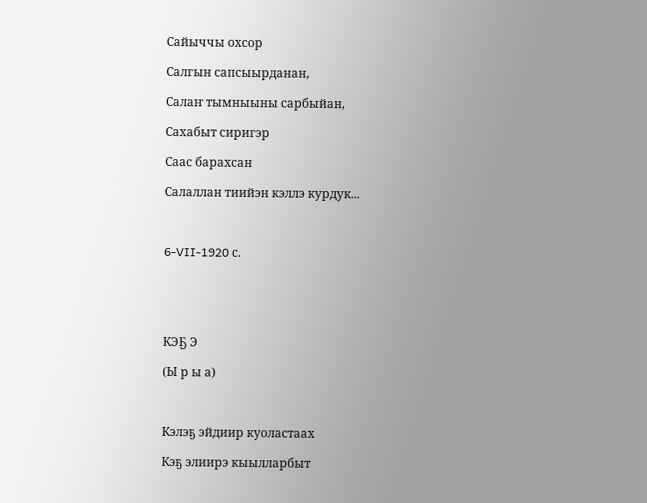Сайыччы охсор

Салгын сапсыырданан,

Салаҥ тымныыны сарбыйан,

Сахабыт сиригэр

Саас барахсан

Салаллан тиийэн кэллэ курдук...



6-VII-1920 с.





КЭҔ Э

(Ы р ы а)



Кэлэҕ эйдиир куоластаах

Кэҕ элиирэ кыылларбыт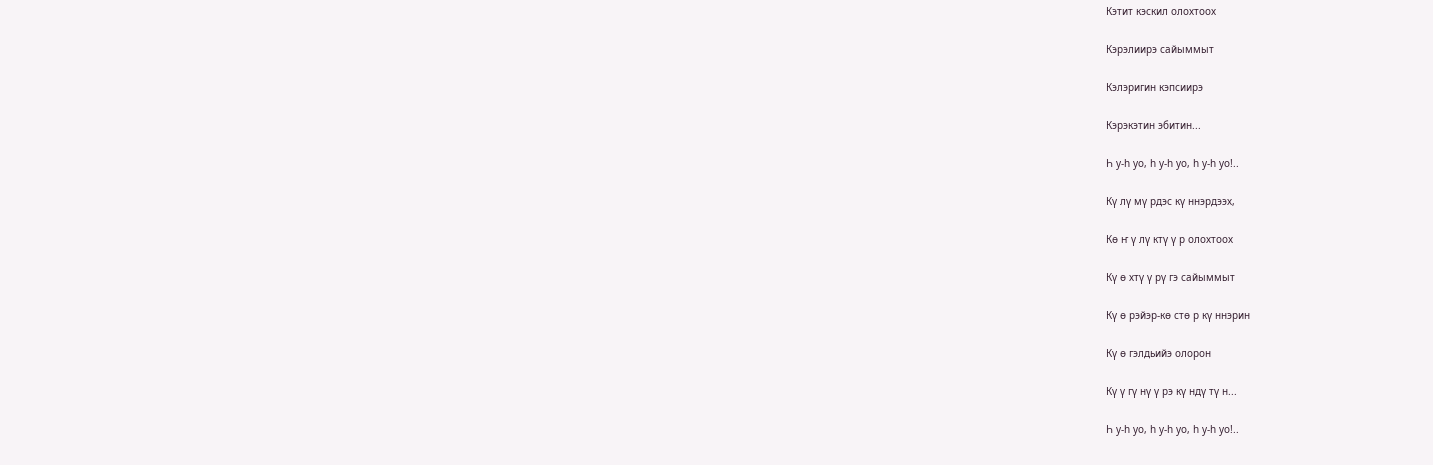Кэтит кэскил олохтоох

Кэрэлиирэ сайыммыт

Кэлэригин кэпсиирэ

Кэрэкэтин эбитин...

Һ у-һ уо, һ у-һ уо, һ у-һ уо!..

Кү лү мү рдэс кү ннэрдээх,

Кө ҥ ү лү ктү ү р олохтоох

Кү ө хтү ү рү гэ сайыммыт

Кү ө рэйэр-кө стө р кү ннэрин

Кү ө гэлдьийэ олорон

Кү ү гү нү ү рэ кү ндү тү н...

Һ у-һ уо, һ у-һ уо, һ у-һ уо!..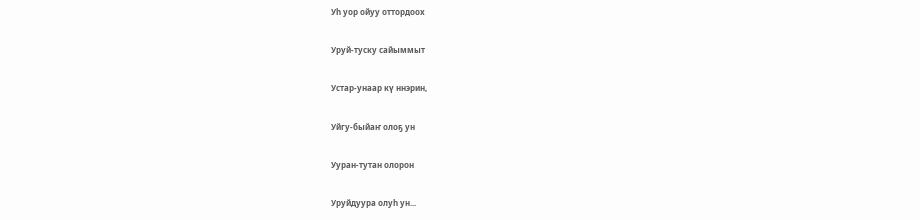Уһ уор ойуу оттордоох

Уруй-туску сайыммыт

Устар-унаар кү ннэрин,

Уйгу-быйаҥ олоҕ ун

Ууран-тутан олорон

Уруйдуура олуһ ун...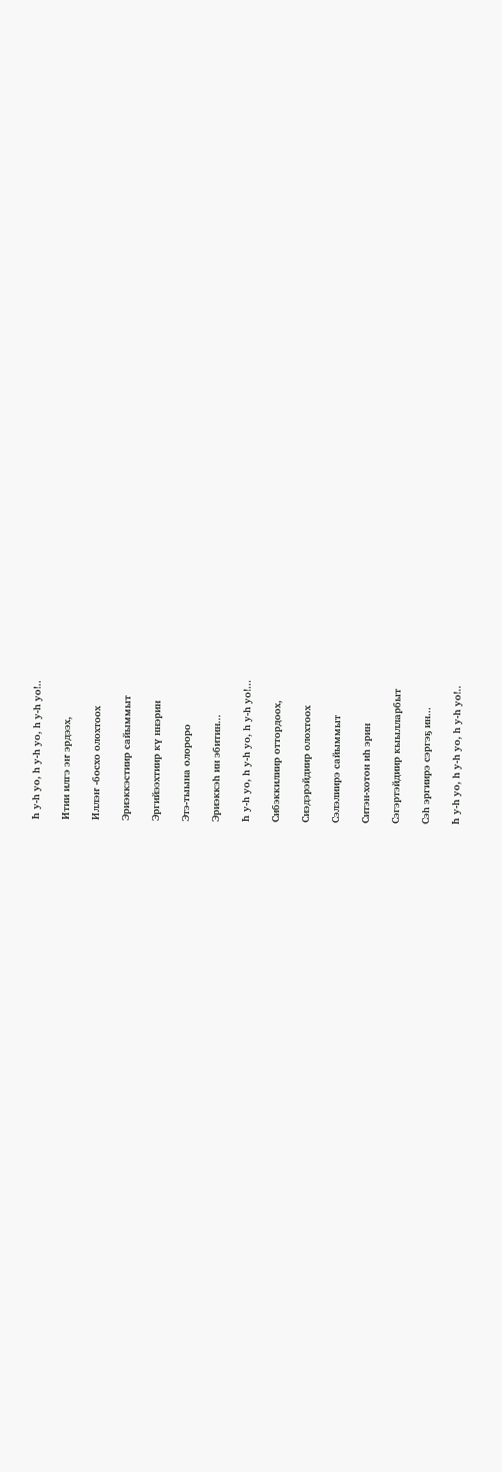Һ у-һ уо, һ у-һ уо, һ у-һ уо!..

Итии илгэ эҥ эрдээх,

Иллэҥ -босхо олохтоох

Эриэккэстиир сайыммыт

Эргийээхтиир кү ннэрин

Этэ-тыына олороро

Эриэккэһ ин эбитин...

Һ у-һ уо, һ у-һ уо, һ у-һ уо!...

Сибэккилиир оттордоох,

Сиэдэрэйдиир олохтоох

Сэлэлиирэ сайыммыт

Ситэн-хотон иһ эрин

Сэгэртэйдиир кыылларбыт

Сэһ эргиирэ сэргэҕ ин...

Һ у-һ уо, һ у-һ уо, һ у-һ уо!..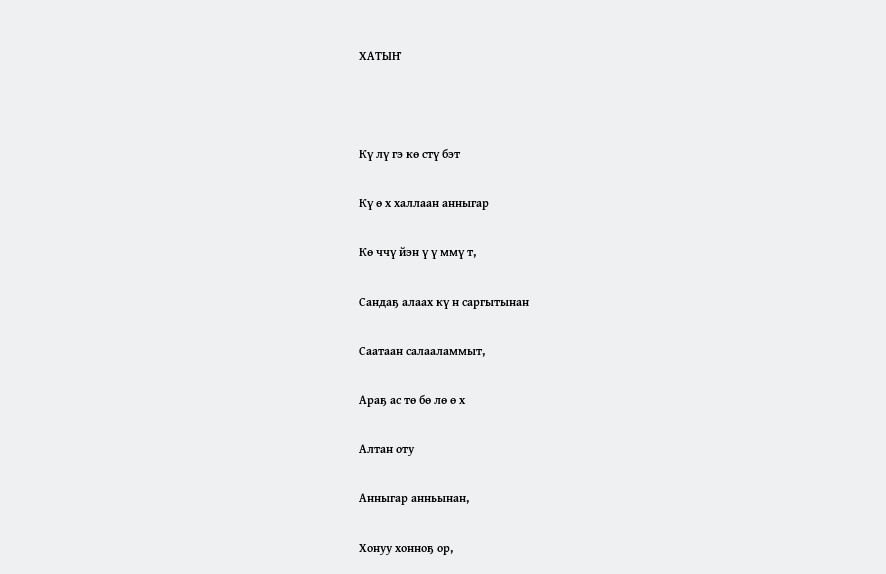ХАТЫҤ



Кү лү гэ кө стү бэт

Кү ө х халлаан анныгар

Кө ччү йэн ү ү ммү т,

Сандаҕ алаах кү н саргытынан

Саатаан салааламмыт,

Араҕ ас тө бө лө ө х

Алтан оту

Анныгар анньынан,

Хонуу хонноҕ ор,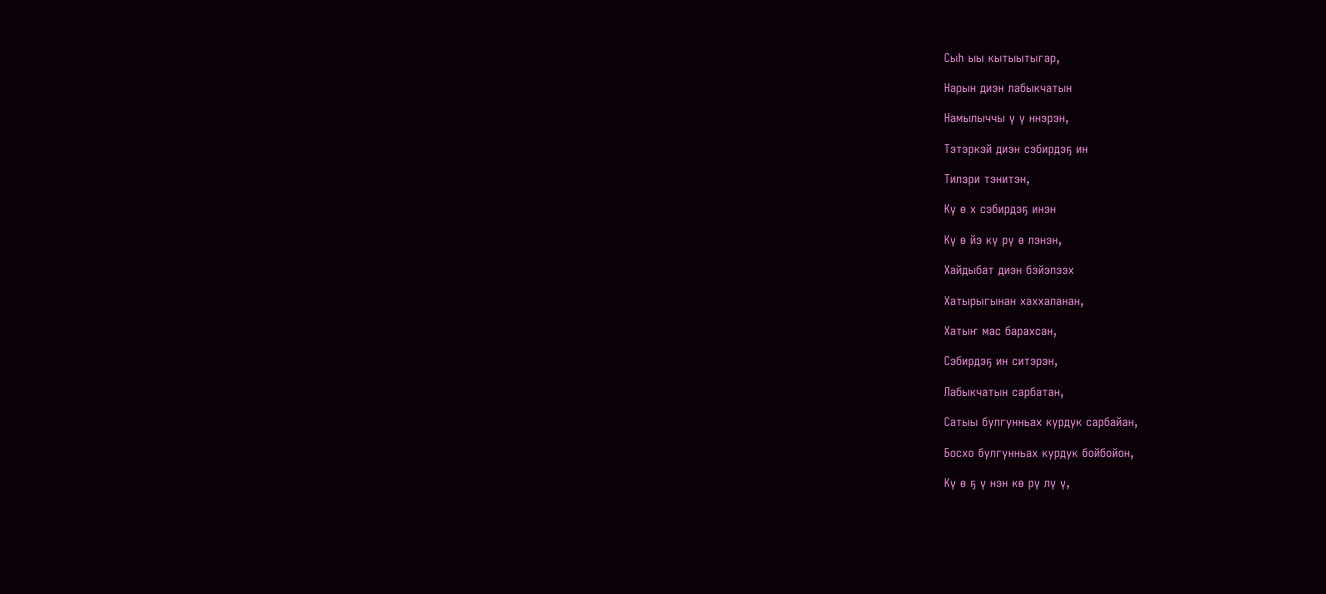Сыһ ыы кытыытыгар,

Нарын диэн лабыкчатын

Намылыччы ү ү ннэрэн,

Тэтэркэй диэн сэбирдэҕ ин

Тилэри тэнитэн,

Кү ө х сэбирдэҕ инэн

Кү ө йэ кү рү ө лэнэн,

Хайдыбат диэн бэйэлээх

Хатырыгынан хаххаланан,

Хатыҥ мас барахсан,

Сэбирдэҕ ин ситэрэн,

Лабыкчатын сарбатан,

Сатыы булгунньах курдук сарбайан,

Босхо булгунньах курдук бойбойон,

Кү ө ҕ ү нэн кө рү лү ү,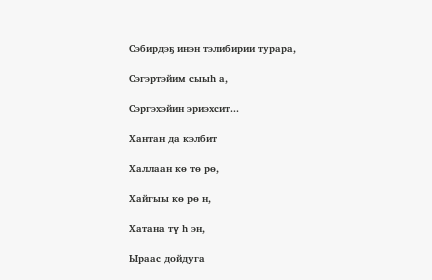Сэбирдэҕ инэн тэлибирии турара,

Сэгэртэйим сыыһ а,

Сэргэхэйин эриэхсит...

Хантан да кэлбит

Халлаан кө тө рө,

Хайгыы кө рө н,

Хатана тү һ эн,

Ыраас дойдуга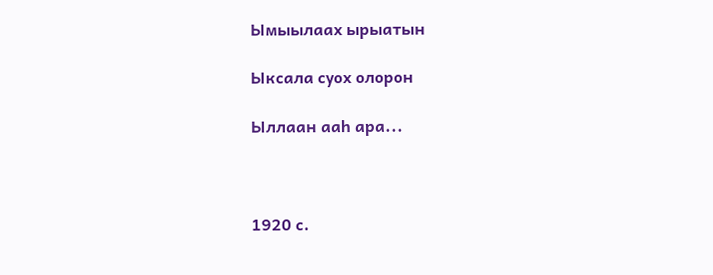Ымыылаах ырыатын

Ыксала суох олорон

Ыллаан ааһ ара...



1920 с.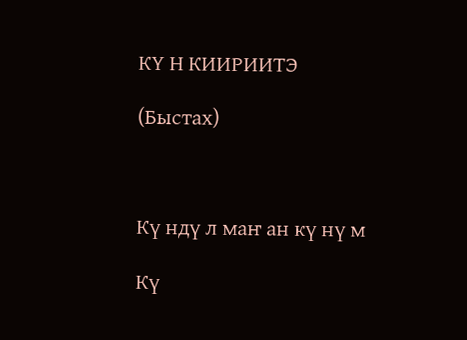КҮ Н КИИРИИТЭ

(Быстах)



Кү ндү л маҥ ан кү нү м

Кү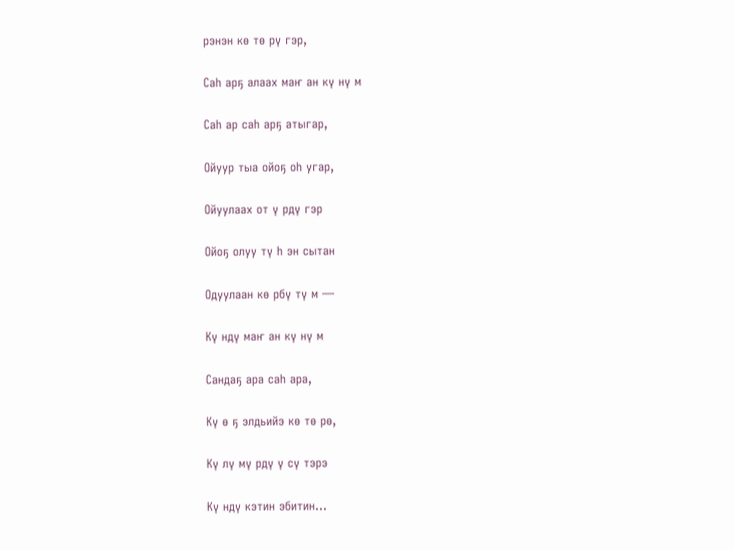рэнэн кө тө рү гэр,

Саһ арҕ алаах маҥ ан кү нү м

Саһ ар саһ арҕ атыгар,

Ойуур тыа ойоҕ оһ угар,

Ойуулаах от ү рдү гэр

Ойоҕ олуу тү һ эн сытан

Одуулаан кө рбү тү м —

Кү ндү маҥ ан кү нү м

Сандаҕ ара саһ ара,

Кү ө ҕ элдьийэ кө тө рө,

Кү лү мү рдү ү сү тэрэ

Кү ндү кэтин эбитин...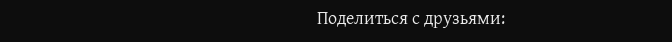Поделиться с друзьями: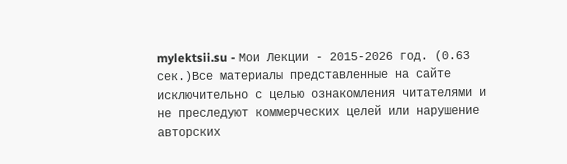mylektsii.su - Мои Лекции - 2015-2026 год. (0.63 сек.)Все материалы представленные на сайте исключительно с целью ознакомления читателями и не преследуют коммерческих целей или нарушение авторских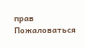прав Пожаловаться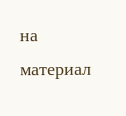на материал